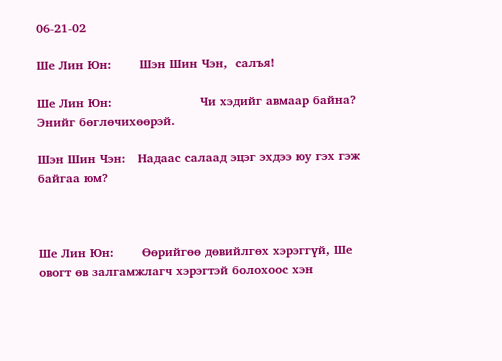06-21-02

Ше Лин Юн:       Шэн Шин Чэн,  салъя!

Ше Лин Юн:                      Чи хэдийг авмаар байна? Энийг бөглөчихөөрэй.

Шэн Шин Чэн:   Надаас салаад эцэг эхдээ юу гэх гэж байгаа юм?



Ше Лин Юн:       Өөрийгөө дөвийлгөх хэрэггүй, Ше овогт өв залгамжлагч хэрэгтэй болохоос хэн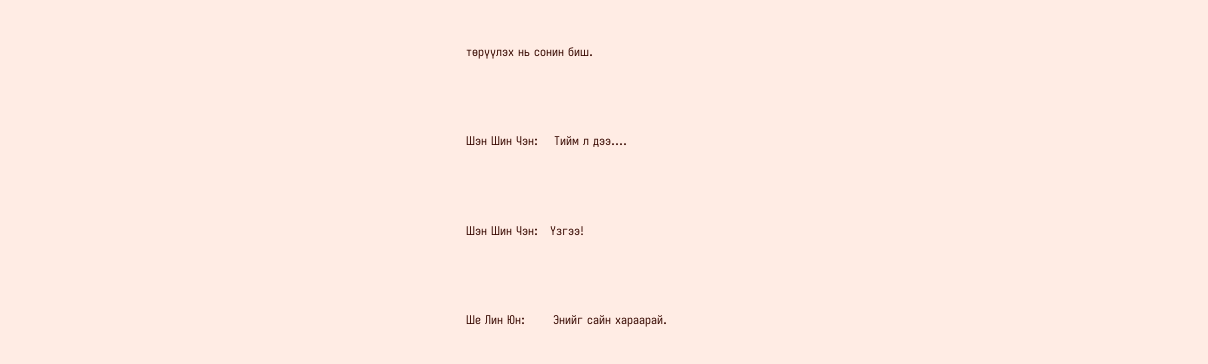төрүүлэх нь сонин биш.



Шэн Шин Чэн:    Тийм л дээ....



Шэн Шин Чэн:   Үзгээ!



Ше Лин Юн:       Энийг сайн хараарай.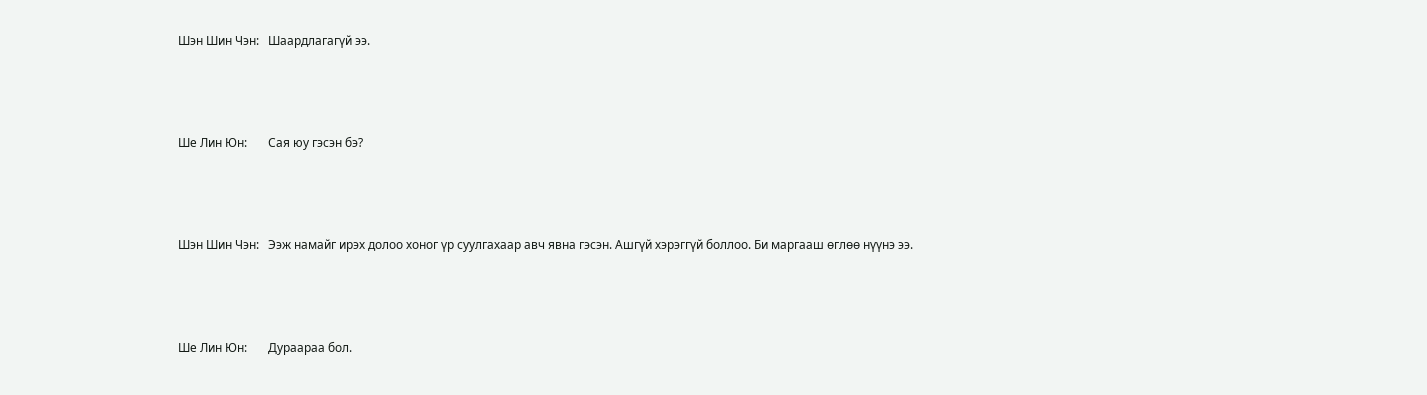Шэн Шин Чэн:   Шаардлагагүй ээ.



Ше Лин Юн:       Сая юу гэсэн бэ?



Шэн Шин Чэн:   Ээж намайг ирэх долоо хоног үр суулгахаар авч явна гэсэн. Ашгүй хэрэггүй боллоо. Би маргааш өглөө нүүнэ ээ.



Ше Лин Юн:       Дураараа бол.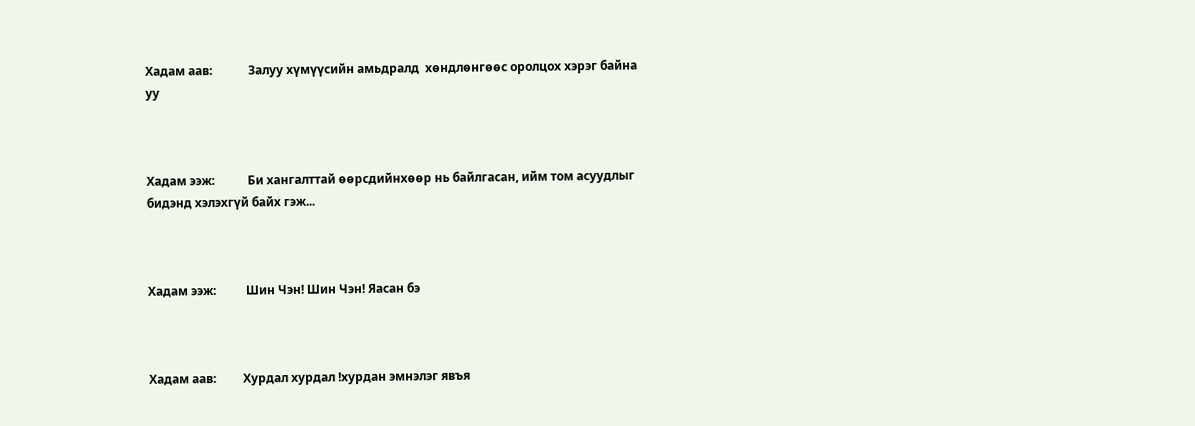Хадам аав:            Залуу хүмүүсийн амьдралд  хөндлөнгөөс оролцох хэрэг байна уу



Хадам ээж:           Би хангалттай өөрсдийнхөөр нь байлгасан, ийм том асуудлыг бидэнд хэлэхгүй байх гэж...



Хадам ээж:          Шин Чэн! Шин Чэн! Яасан бэ



Хадам аав:         Хурдал хурдал !хурдан эмнэлэг явъя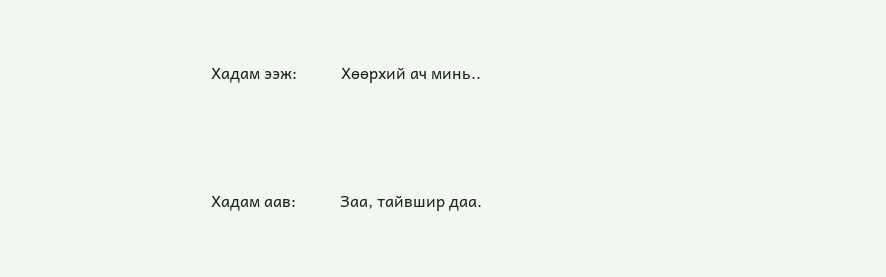Хадам ээж:           Хөөрхий ач минь..



Хадам аав:           Заа, тайвшир даа.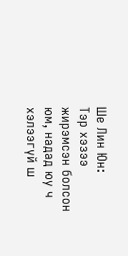Ше Лин Юн:       Тэр хэзээ жирэмсэн болсон юм, надад юу ч хэлээгүй ш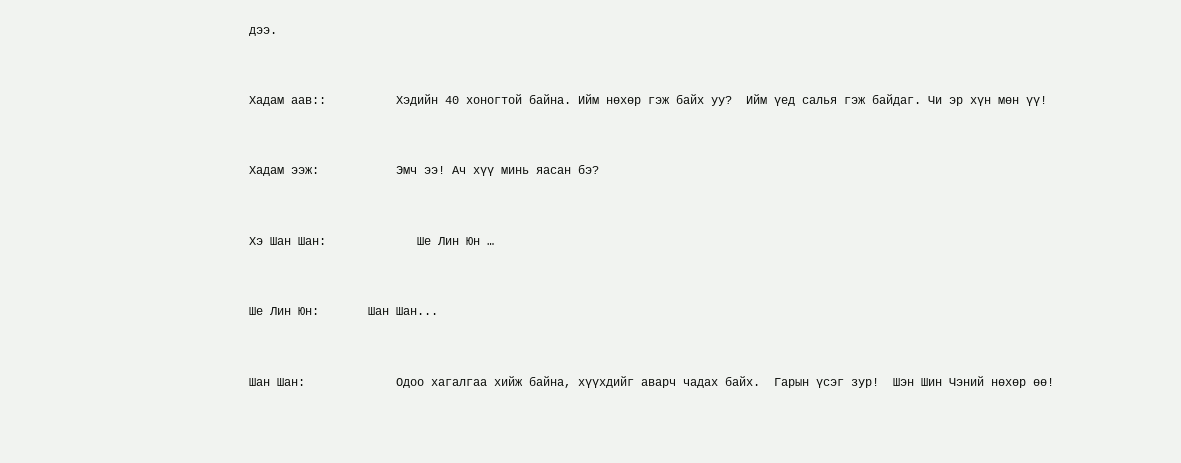дээ.



Хадам аав::          Хэдийн 40 хоногтой байна. Ийм нөхөр гэж байх уу?  Ийм үед салья гэж байдаг. Чи эр хүн мөн үү!



Хадам ээж:           Эмч ээ! Ач хүү минь яасан бэ?



Хэ Шан Шан:             Ше Лин Юн …



Ше Лин Юн:       Шан Шан...



Шан Шан:             Одоо хагалгаа хийж байна, хүүхдийг аварч чадах байх.  Гарын үсэг зур!  Шэн Шин Чэний нөхөр өө!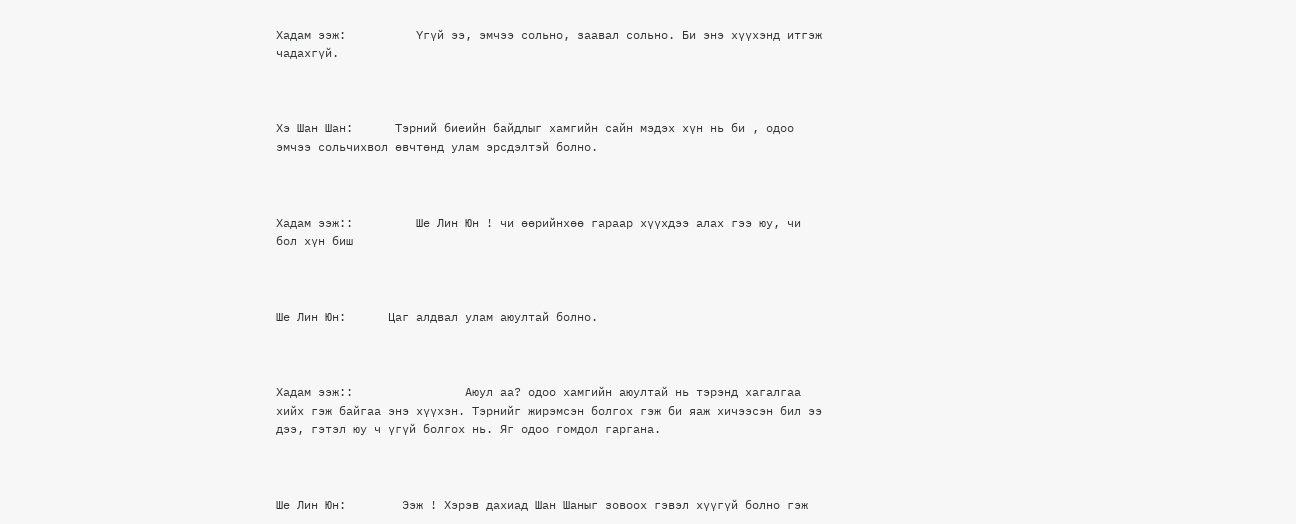Хадам ээж:          Үгүй ээ, эмчээ сольно, заавал сольно. Би энэ хүүхэнд итгэж чадахгүй.



Хэ Шан Шан:      Тэрний биеийн байдлыг хамгийн сайн мэдэх хүн нь би , одоо эмчээ сольчихвол өвчтөнд улам эрсдэлтэй болно.



Хадам ээж::         Ше Лин Юн ! чи өөрийнхөө гараар хүүхдээ алах гээ юу, чи бол хүн биш



Ше Лин Юн:      Цаг алдвал улам аюултай болно.



Хадам ээж::                Аюул аа? одоо хамгийн аюултай нь тэрэнд хагалгаа хийх гэж байгаа энэ хүүхэн. Тэрнийг жирэмсэн болгох гэж би яаж хичээсэн бил ээ дээ, гэтэл юу ч үгүй болгох нь. Яг одоо гомдол гаргана.



Ше Лин Юн:        Ээж ! Хэрэв дахиад Шан Шаныг зовоох гэвэл хүүгүй болно гэж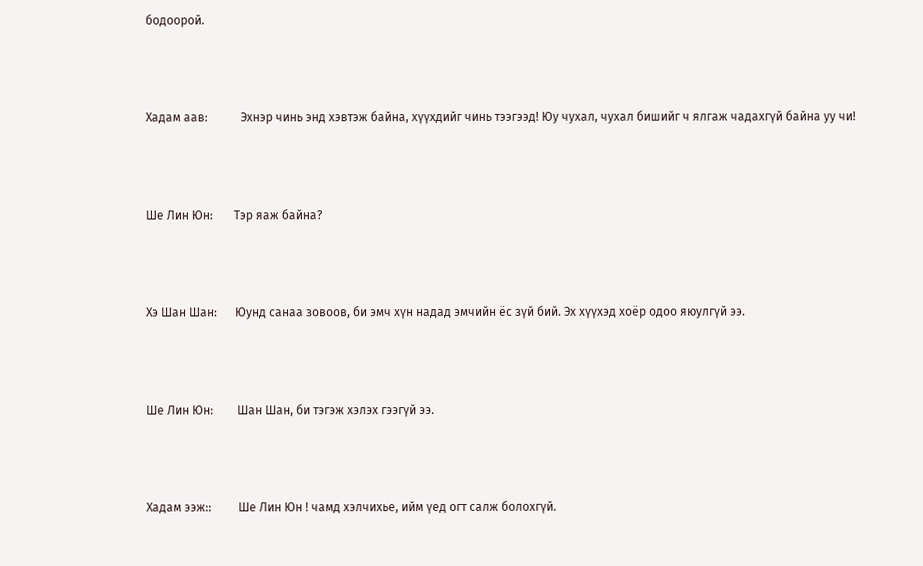бодоорой.



Хадам аав:           Эхнэр чинь энд хэвтэж байна, хүүхдийг чинь тээгээд! Юу чухал, чухал бишийг ч ялгаж чадахгүй байна уу чи!



Ше Лин Юн:       Тэр яаж байна?



Хэ Шан Шан:      Юунд санаа зовоов, би эмч хүн надад эмчийн ёс зүй бий. Эх хүүхэд хоёр одоо яюулгүй ээ.



Ше Лин Юн:        Шан Шан, би тэгэж хэлэх гээгүй ээ.



Хадам ээж::         Ше Лин Юн ! чамд хэлчихье, ийм үед огт салж болохгүй.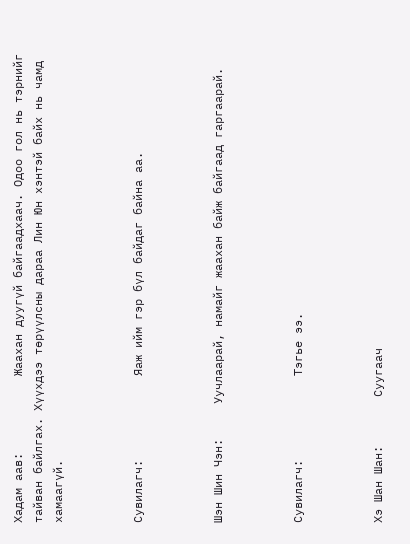Хадам аав:           Жаахан дуугүй байгаадхаач. Одоо гол нь тэрнийг тайван байлгах. Хүүхдээ төрүүлсны дараа Лин Юн хэнтэй байх нь чамд хамаагүй.



Сувилагч:            Яаж ийм гэр бүл байдаг байна аа.



Шэн Шин Чэн:     Уучлаарай, намайг жаахан байж байгаад гаргаарай.



Сувилагч:            Тэгье ээ.



Хэ Шан Шан:       Суугаач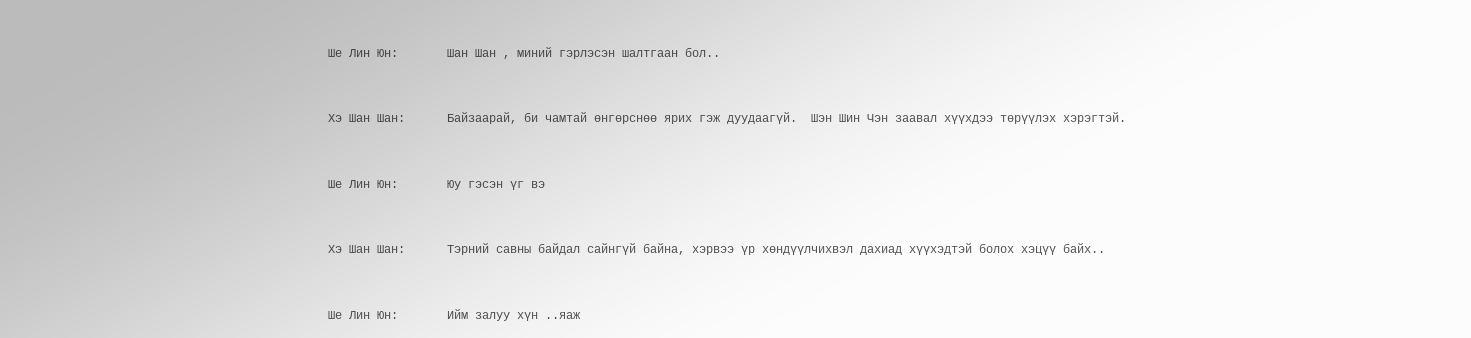Ше Лин Юн:       Шан Шан , миний гэрлэсэн шалтгаан бол..



Хэ Шан Шан:      Байзаарай, би чамтай өнгөрснөө ярих гэж дуудаагүй.  Шэн Шин Чэн заавал хүүхдээ төрүүлэх хэрэгтэй.



Ше Лин Юн:       Юу гэсэн үг вэ



Хэ Шан Шан:      Тэрний савны байдал сайнгүй байна, хэрвээ үр хөндүүлчихвэл дахиад хүүхэдтэй болох хэцүү байх..



Ше Лин Юн:       Ийм залуу хүн ..яаж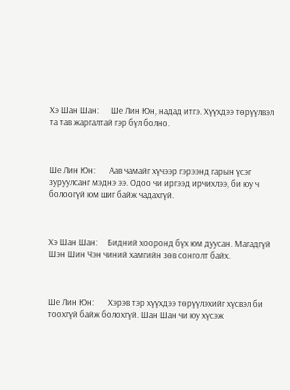Хэ Шан Шан:      Ше Лин Юн, надад итгэ. Хүүхдээ төрүүлвэл та тав жаргалтай гэр бүл болно.



Ше Лин Юн:       Аав чамайг хүчээр гэрээнд гарын үсэг зуруулсанг мэднэ ээ. Одоо чи иргээд ирчихлээ, би юу ч болоогүй юм шиг байж чадахгүй.



Хэ Шан Шан:     Бидний хооронд бүх юм дуусан. Магадгүй Шэн Шин Чэн чиний хамгийн зөв сонголт байх.



Ше Лин Юн:       Хэрэв тэр хүүхдээ төрүүлэхийг хүсвэл би тоохгүй байж болохгүй. Шан Шан чи юу хүсэж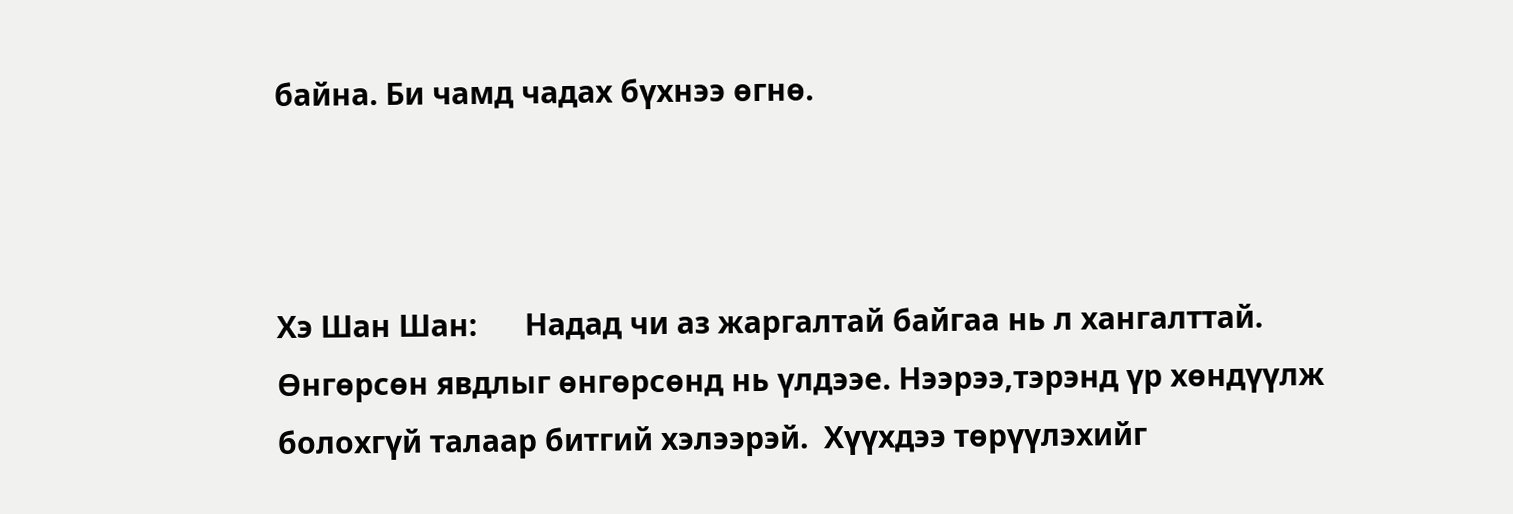байна. Би чамд чадах бүхнээ өгнө.



Хэ Шан Шан:      Надад чи аз жаргалтай байгаа нь л хангалттай. Өнгөрсөн явдлыг өнгөрсөнд нь үлдээе. Нээрээ,тэрэнд үр хөндүүлж болохгүй талаар битгий хэлээрэй.  Хүүхдээ төрүүлэхийг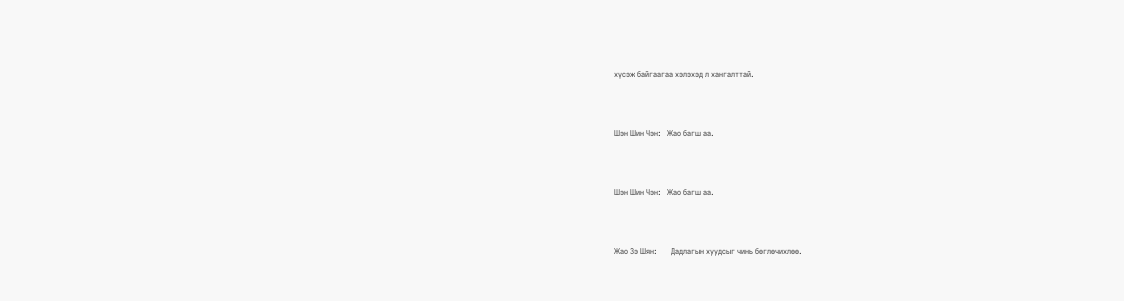хүсэж байгаагаа хэлэхэд л хангалттай.



Шэн Шин Чэн:   Жао багш аа.



Шэн Шин Чэн:   Жао багш аа.



Жао Зэ Шян:       Дадлагын хуудсыг чинь бөглөчихлөө.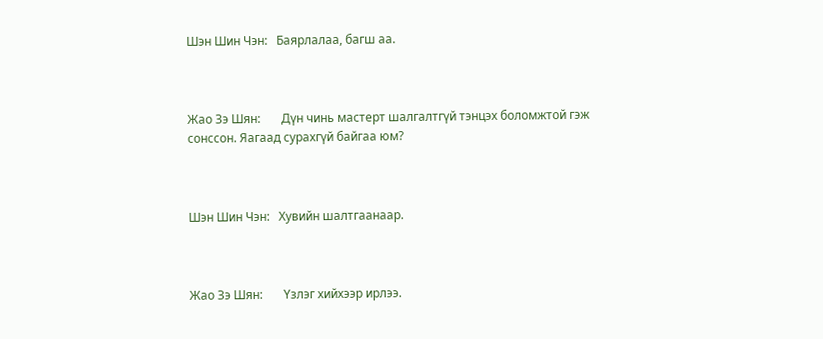Шэн Шин Чэн:   Баярлалаа, багш аа.



Жао Зэ Шян:       Дүн чинь мастерт шалгалтгүй тэнцэх боломжтой гэж сонссон. Яагаад сурахгүй байгаа юм?



Шэн Шин Чэн:   Хувийн шалтгаанаар.



Жао Зэ Шян:       Үзлэг хийхээр ирлээ.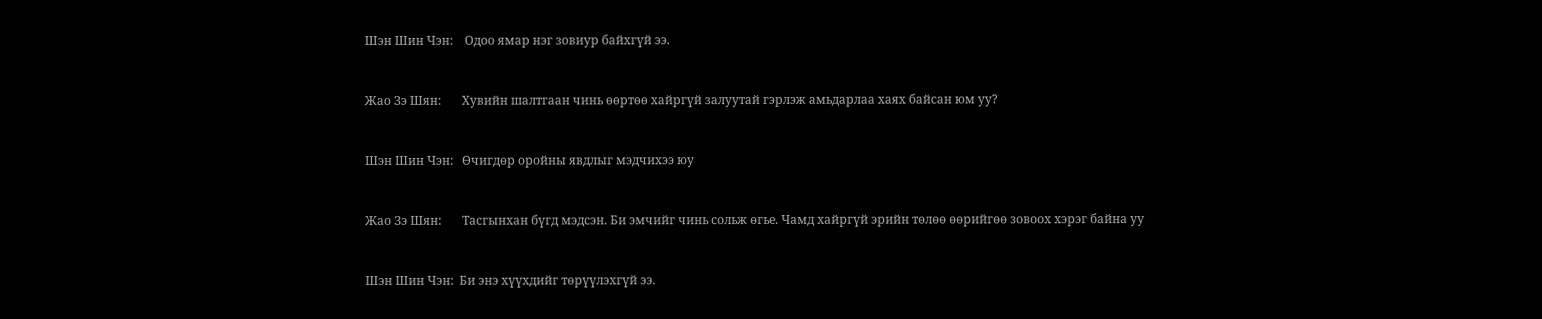Шэн Шин Чэн:    Одоо ямар нэг зовиур байхгүй ээ.



Жао Зэ Шян:       Хувийн шалтгаан чинь өөртөө хайргүй залуутай гэрлэж амьдарлаа хаях байсан юм уу?



Шэн Шин Чэн:   Өчигдөр оройны явдлыг мэдчихээ юу



Жао Зэ Шян:       Тасгынхан бүгд мэдсэн. Би эмчийг чинь сольж өгье. Чамд хайргүй эрийн төлөө өөрийгөө зовоох хэрэг байна уу



Шэн Шин Чэн:  Би энэ хүүхдийг төрүүлэхгүй ээ.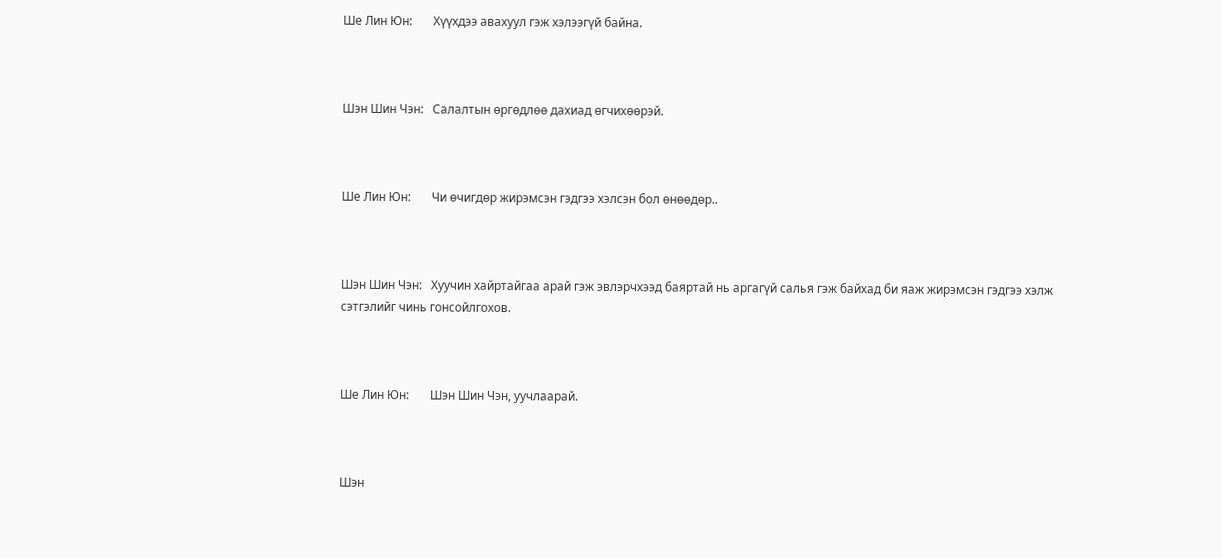Ше Лин Юн:       Хүүхдээ авахуул гэж хэлээгүй байна.



Шэн Шин Чэн:   Салалтын өргөдлөө дахиад өгчихөөрэй.



Ше Лин Юн:       Чи өчигдөр жирэмсэн гэдгээ хэлсэн бол өнөөдөр..



Шэн Шин Чэн:   Хуучин хайртайгаа арай гэж эвлэрчхээд баяртай нь аргагүй салья гэж байхад би яаж жирэмсэн гэдгээ хэлж сэтгэлийг чинь гонсойлгохов.



Ше Лин Юн:       Шэн Шин Чэн, уучлаарай.



Шэн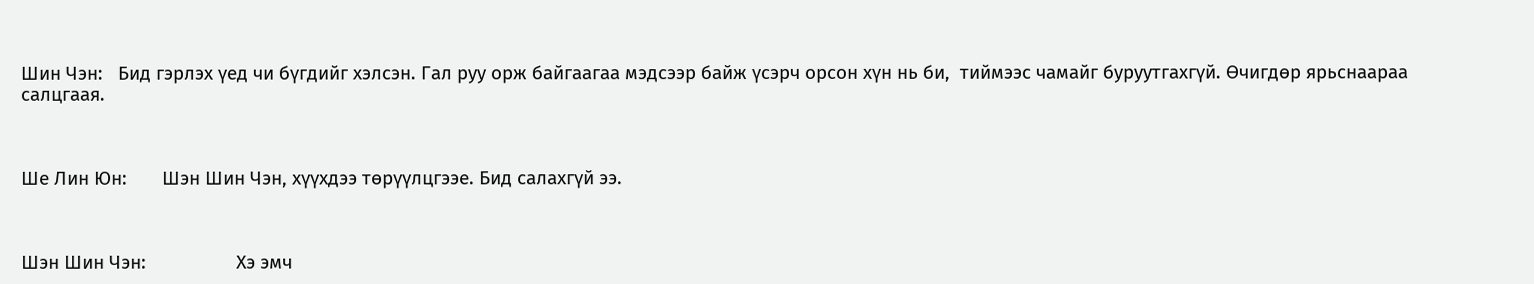Шин Чэн:   Бид гэрлэх үед чи бүгдийг хэлсэн. Гал руу орж байгаагаа мэдсээр байж үсэрч орсон хүн нь би,  тиймээс чамайг буруутгахгүй. Өчигдөр ярьснаараа салцгаая.



Ше Лин Юн:       Шэн Шин Чэн, хүүхдээ төрүүлцгээе. Бид салахгүй ээ.



Шэн Шин Чэн:                  Хэ эмч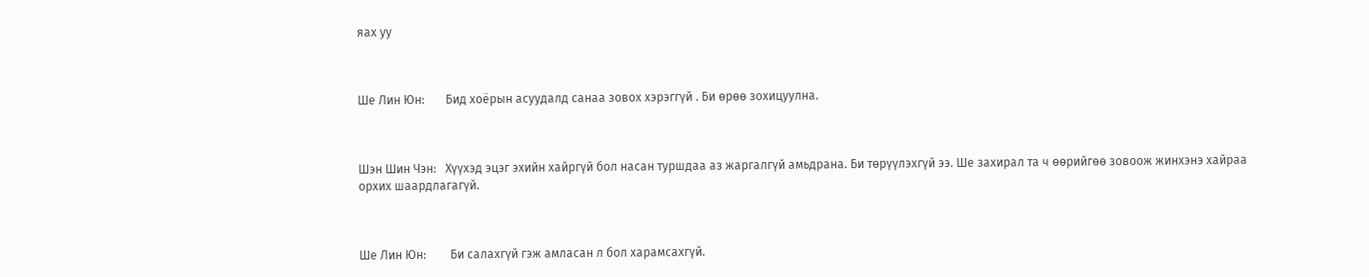яах уу



Ше Лин Юн:       Бид хоёрын асуудалд санаа зовох хэрэггүй . Би өрөө зохицуулна.



Шэн Шин Чэн:   Хүүхэд эцэг эхийн хайргүй бол насан туршдаа аз жаргалгүй амьдрана. Би төрүүлэхгүй ээ. Ше захирал та ч өөрийгөө зовоож жинхэнэ хайраа орхих шаардлагагүй.



Ше Лин Юн:        Би салахгүй гэж амласан л бол харамсахгүй.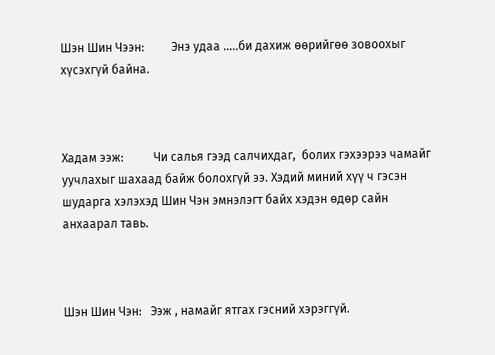Шэн Шин Чээн:         Энэ удаа .....би дахиж өөрийгөө зовоохыг хүсэхгүй байна.



Хадам ээж:          Чи салья гээд салчихдаг,  болих гэхээрээ чамайг уучлахыг шахаад байж болохгүй ээ. Хэдий миний хүү ч гэсэн шударга хэлэхэд Шин Чэн эмнэлэгт байх хэдэн өдөр сайн анхаарал тавь.



Шэн Шин Чэн:   Ээж , намайг ятгах гэсний хэрэггүй.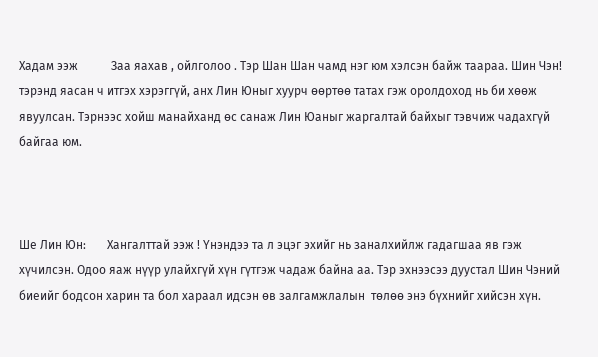Хадам ээж           Заа яахав , ойлголоо . Тэр Шан Шан чамд нэг юм хэлсэн байж таараа. Шин Чэн! тэрэнд яасан ч итгэх хэрэггүй, анх Лин Юныг хуурч өөртөө татах гэж оролдоход нь би хөөж явуулсан. Тэрнээс хойш манайханд өс санаж Лин Юаныг жаргалтай байхыг тэвчиж чадахгүй байгаа юм.



Ше Лин Юн:       Хангалттай ээж ! Үнэндээ та л эцэг эхийг нь заналхийлж гадагшаа яв гэж хүчилсэн. Одоо яаж нүүр улайхгүй хүн гүтгэж чадаж байна аа. Тэр эхнээсээ дуустал Шин Чэний биеийг бодсон харин та бол хараал идсэн өв залгамжлалын  төлөө энэ бүхнийг хийсэн хүн.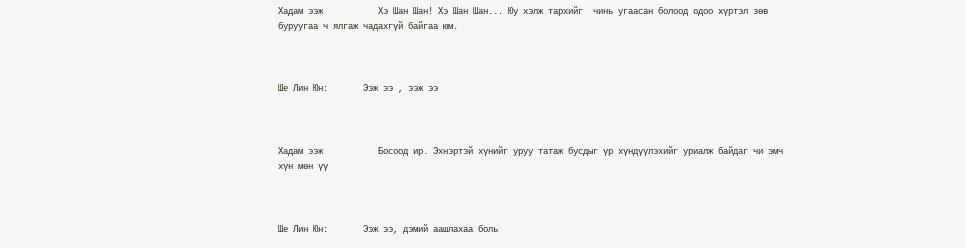Хадам ээж           Хэ Шан Шан! Хэ Шан Шан... Юу хэлж тархийг  чинь угаасан болоод одоо хүртэл зөв буруугаа ч ялгаж чадахгүй байгаа юм.



Ше Лин Юн:       Ээж ээ , ээж ээ



Хадам ээж           Босоод ир. Эхнэртэй хүнийг уруу татаж бусдыг үр хүндүүлэхийг уриалж байдаг чи эмч хүн мөн үү



Ше Лин Юн:       Ээж ээ, дэмий аашлахаа боль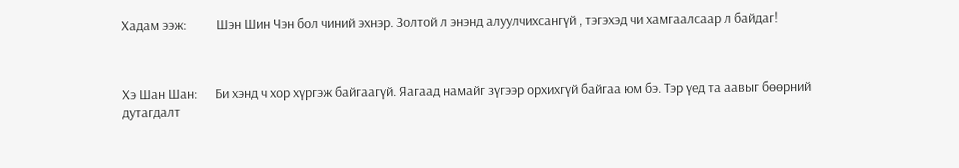Хадам ээж:          Шэн Шин Чэн бол чиний эхнэр. Золтой л энэнд алуулчихсангүй , тэгэхэд чи хамгаалсаар л байдаг!



Хэ Шан Шан:      Би хэнд ч хор хүргэж байгаагүй. Яагаад намайг зүгээр орхихгүй байгаа юм бэ. Тэр үед та аавыг бөөрний дутагдалт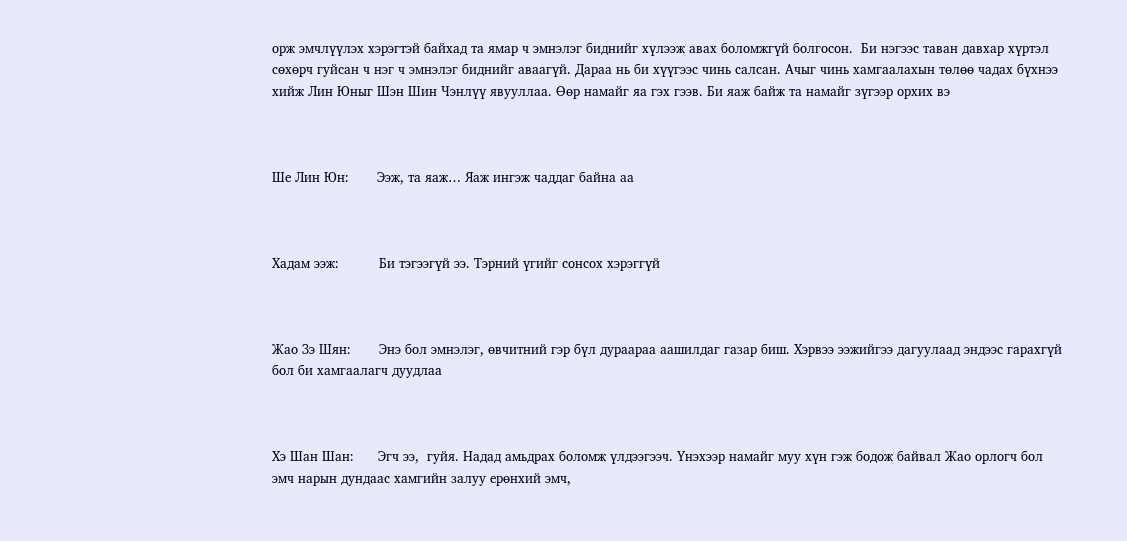орж эмчлүүлэх хэрэгтэй байхад та ямар ч эмнэлэг биднийг хүлээж авах боломжгүй болгосон.  Би нэгээс таван давхар хүртэл сөхөрч гуйсан ч нэг ч эмнэлэг биднийг аваагүй. Дараа нь би хүүгээс чинь салсан. Ачыг чинь хамгаалахын төлөө чадах бүхнээ хийж Лин Юныг Шэн Шин Чэнлүү явууллаа. Өөр намайг яа гэх гээв. Би яаж байж та намайг зүгээр орхих вэ



Ше Лин Юн:       Ээж, та яаж… Яаж ингэж чаддаг байна аа



Хадам ээж:          Би тэгээгүй ээ. Тэрний үгийг сонсох хэрэггүй



Жао Зэ Шян:       Энэ бол эмнэлэг, өвчитний гэр бүл дураараа аашилдаг газар биш. Хэрвээ ээжийгээ дагуулаад эндээс гарахгүй бол би хамгаалагч дуудлаа



Хэ Шан Шан:      Эгч ээ,  гуйя. Надад амьдрах боломж үлдээгээч. Үнэхээр намайг муу хүн гэж бодож байвал Жао орлогч бол эмч нарын дундаас хамгийн залуу ерөнхий эмч,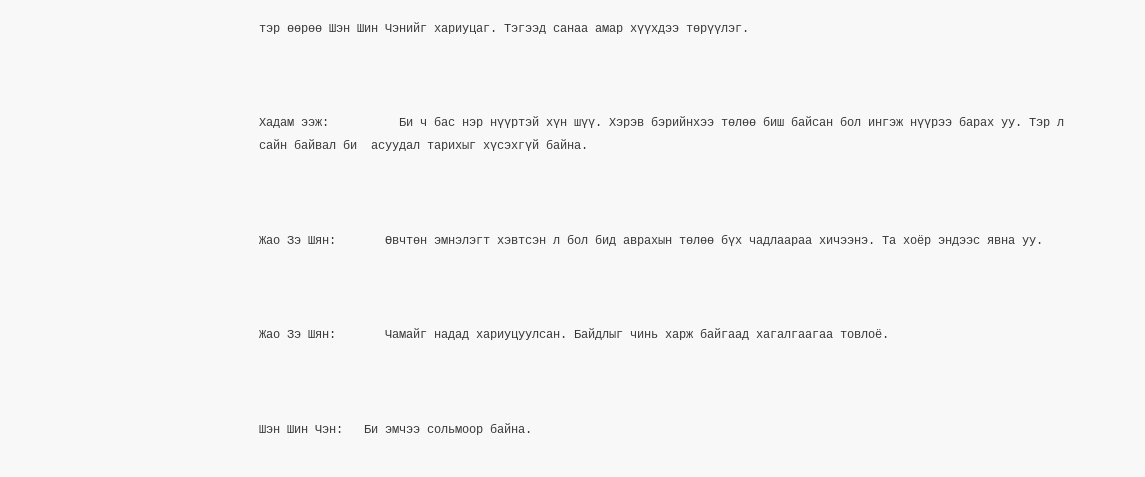тэр өөрөө Шэн Шин Чэнийг хариуцаг. Тэгээд санаа амар хүүхдээ төрүүлэг.



Хадам ээж:          Би ч бас нэр нүүртэй хүн шүү. Хэрэв бэрийнхээ төлөө биш байсан бол ингэж нүүрээ барах уу. Тэр л сайн байвал би  асуудал тарихыг хүсэхгүй байна.



Жао Зэ Шян:       Өвчтөн эмнэлэгт хэвтсэн л бол бид аврахын төлөө бүх чадлаараа хичээнэ. Та хоёр эндээс явна уу.



Жао Зэ Шян:       Чамайг надад хариуцуулсан. Байдлыг чинь харж байгаад хагалгаагаа товлоё.



Шэн Шин Чэн:   Би эмчээ сольмоор байна.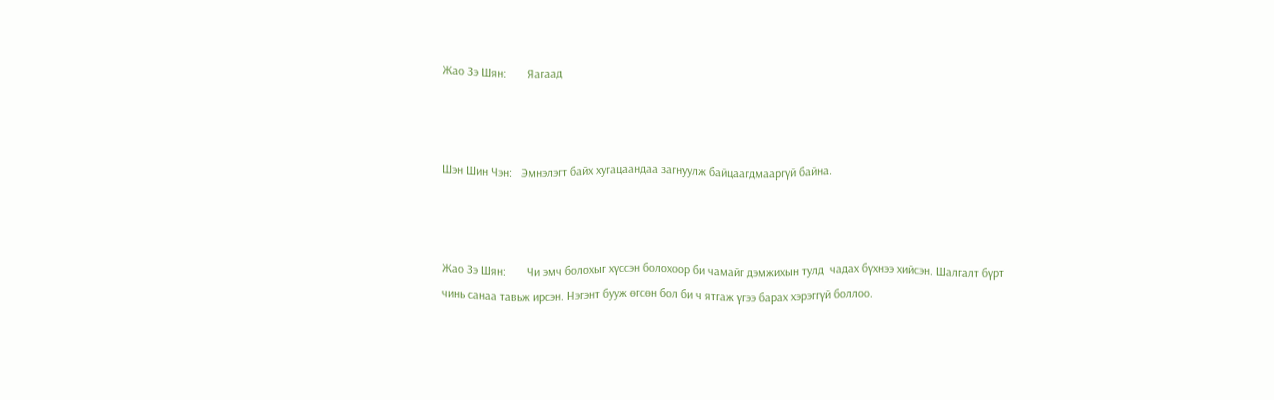Жао Зэ Шян:       Яагаад



Шэн Шин Чэн:   Эмнэлэгт байх хугацаандаа загнуулж байцаагдмааргүй байна.



Жао Зэ Шян:       Чи эмч болохыг хүссэн болохоор би чамайг дэмжихын тулд  чадах бүхнээ хийсэн. Шалгалт бүрт чинь санаа тавьж ирсэн. Нэгэнт бууж өгсөн бол би ч ятгаж үгээ барах хэрэггүй боллоо.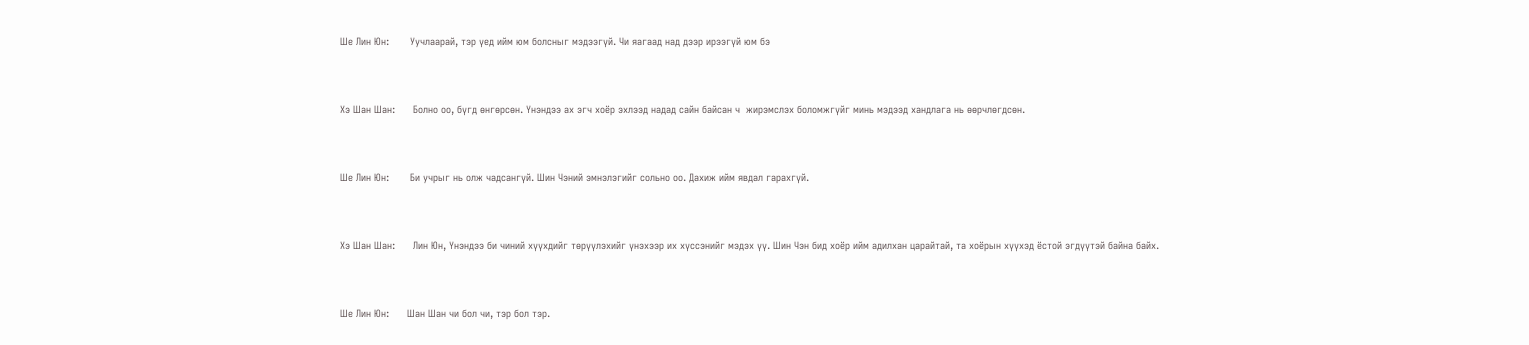Ше Лин Юн:       Уучлаарай, тэр үед ийм юм болсныг мэдээгүй. Чи яагаад над дээр ирээгүй юм бэ



Хэ Шан Шан:      Болно оо, бүгд өнгөрсөн. Үнэндээ ах эгч хоёр эхлээд надад сайн байсан ч  жирэмслэх боломжгүйг минь мэдээд хандлага нь өөрчлөгдсөн.



Ше Лин Юн:       Би учрыг нь олж чадсангүй. Шин Чэний эмнэлэгийг сольно оо. Дахиж ийм явдал гарахгүй.



Хэ Шан Шан:      Лин Юн, Үнэндээ би чиний хүүхдийг төрүүлэхийг үнэхээр их хүссэнийг мэдэх үү. Шин Чэн бид хоёр ийм адилхан царайтай, та хоёрын хүүхэд ёстой эгдүүтэй байна байх.



Ше Лин Юн:      Шан Шан чи бол чи, тэр бол тэр.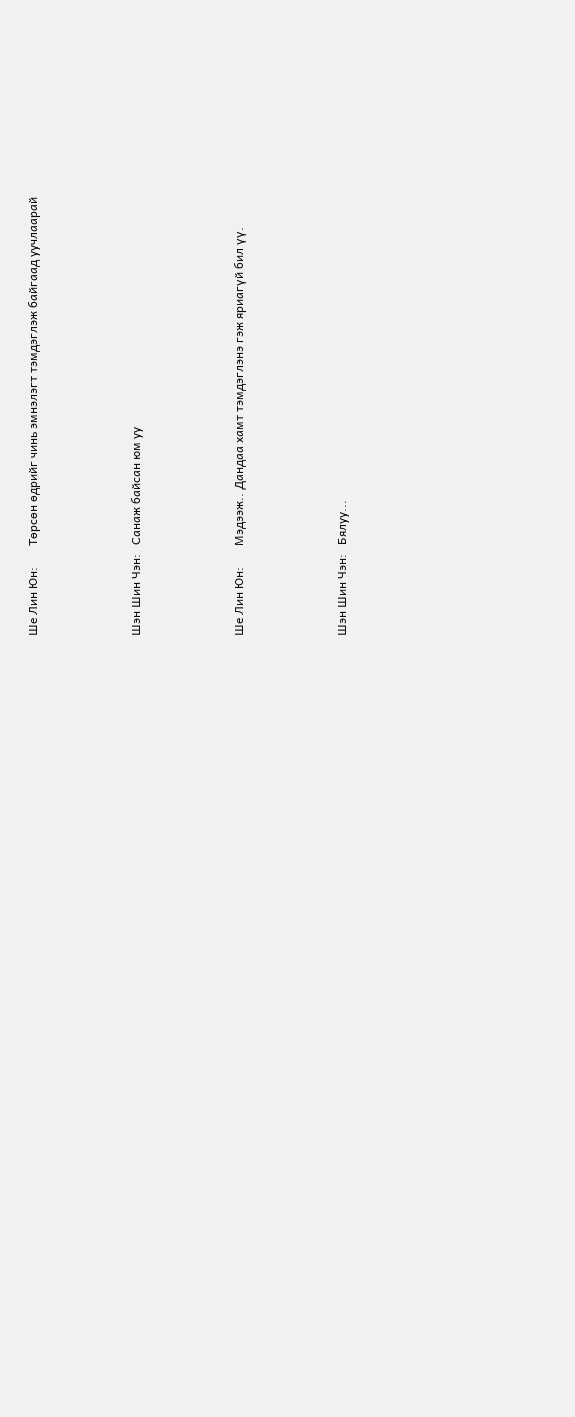Ше Лин Юн:       Төрсөн өдрийг чинь эмнэлэгт тэмдэглэж байгаад уучлаарай



Шэн Шин Чэн:   Санаж байсан юм уу



Ше Лин Юн:       Мэдээж.. Дандаа хамт тэмдэглэнэ гэж яриагүй бил үү.



Шэн Шин Чэн:   Бялуу...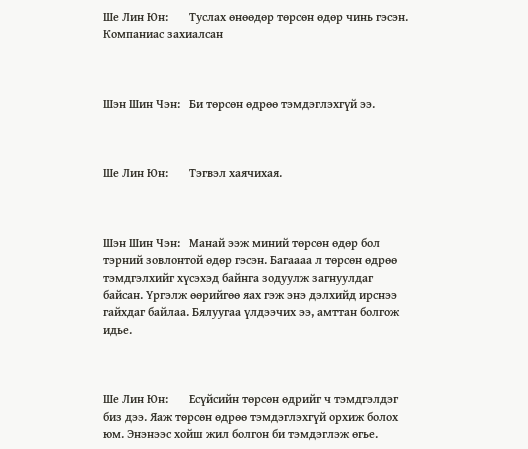Ше Лин Юн:       Туслах өнөөдөр төрсөн өдөр чинь гэсэн. Компаниас захиалсан



Шэн Шин Чэн:   Би төрсөн өдрөө тэмдэглэхгүй ээ.



Ше Лин Юн:       Тэгвэл хаячихая.



Шэн Шин Чэн:   Манай ээж миний төрсөн өдөр бол тэрний зовлонтой өдөр гэсэн. Багаааа л төрсөн өдрөө тэмдгэлхийг хүсэхэд байнга зодуулж загнуулдаг байсан. Үргэлж өөрийгөө яах гэж энэ дэлхийд ирснээ гайхдаг байлаа. Бялуугаа үлдээчих ээ, амттан болгож идье.



Ше Лин Юн:       Есүйсийн төрсөн өдрийг ч тэмдгэлдэг биз дээ. Яаж төрсөн өдрөө тэмдэглэхгүй орхиж болох юм. Энэнээс хойш жил болгон би тэмдэглэж өгье.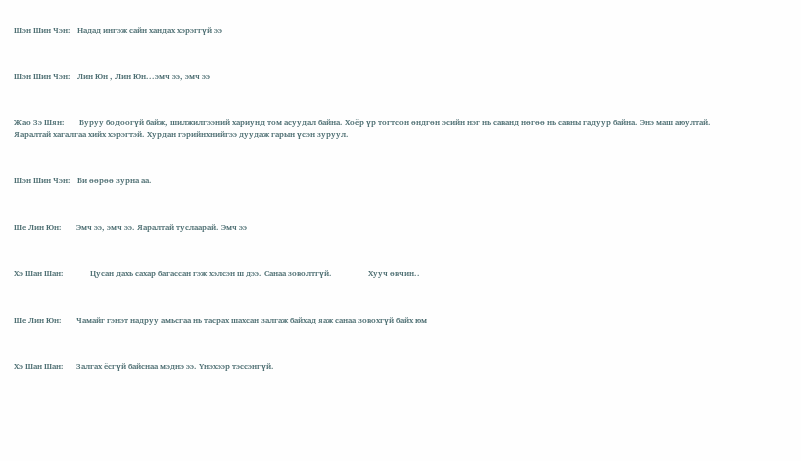Шэн Шин Чэн:   Надад ингэж сайн хандах хэрэггүй ээ



Шэн Шин Чэн:   Лин Юн , Лин Юн...эмч ээ, эмч ээ



Жао Зэ Шян:       Буруу бодоогүй байж, шилжилгээний хариунд том асуудал байна. Хоёр үр тогтсон өндгөн эсийн нэг нь саванд нөгөө нь савны гадуур байна. Энэ маш аюултай. Яаралтай хагалгаа хийх хэрэгтэй. Хурдан гэрийнхнийгээ дуудаж гарын үсэн зуруул.



Шэн Шин Чэн:   Би өөрөө зурна аа.



Ше Лин Юн:       Эмч ээ, эмч ээ. Яаралтай туслаарай. Эмч ээ



Хэ Шан Шан:             Цусан дахь сахар багассан гэж хэлсэн ш дээ. Санаа зоволтгүй.                  Хууч өвчин..



Ше Лин Юн:       Чамайг гэнэт надруу амьсгаа нь тасрах шахсан залгаж байхад яаж санаа зовохгүй байх юм



Хэ Шан Шан:      Залгах ёсгүй байснаа мэднэ ээ. Үнэхээр тэссэнгүй.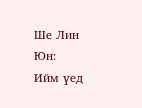Ше Лин Юн:       Ийм үед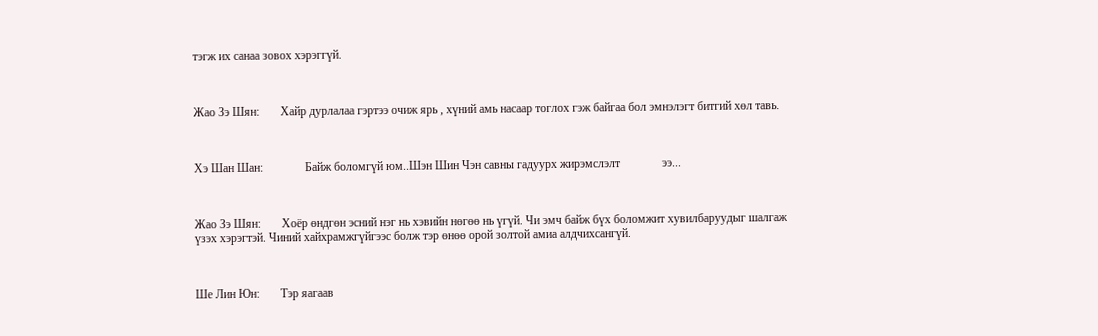тэгж их санаа зовох хэрэггүй.



Жао Зэ Шян:       Хайр дурлалаа гэртээ очиж ярь , хүний амь насаар тоглох гэж байгаа бол эмнэлэгт битгий хөл тавь.



Хэ Шан Шан:              Байж боломгүй юм..Шэн Шин Чэн савны гадуурх жирэмслэлт              ээ...



Жао Зэ Шян:       Хоёр өндгөн эсний нэг нь хэвийн нөгөө нь үгүй. Чи эмч байж бүх боломжит хувилбаруудыг шалгаж үзэх хэрэгтэй. Чиний хайхрамжгүйгээс болж тэр өнөө орой золтой амиа алдчихсангүй.



Ше Лин Юн:       Тэр яагаав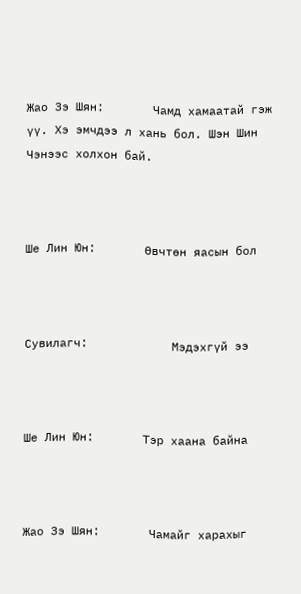Жао Зэ Шян:       Чамд хамаатай гэж үү. Хэ эмчдээ л хань бол. Шэн Шин Чэнээс холхон бай.



Ше Лин Юн:       Өвчтөн яасын бол



Сувилагч:            Мэдэхгүй ээ



Ше Лин Юн:       Тэр хаана байна



Жао Зэ Шян:       Чамайг харахыг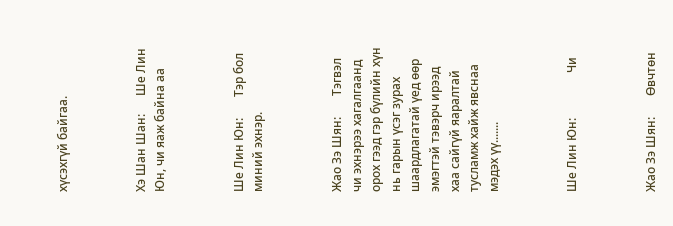хүсэхгүй байгаа.



Хэ Шан Шан:      Ше Лин Юн, чи яаж байна аа



Ше Лин Юн:       Тэр бол миний эхнэр.



Жао Зэ Шян:       Тэгвэл чи эхнэрээ хагалгаанд орох гээд гэр бүлийн хүн нь гарын үсэг зурах шаардлагатай үед өөр эмэгтэй тэвэрч ирээд хаа сайгүй яаралтай тусламж хайж явснаа мэдэх үү.......



Ше Лин Юн:               Чи



Жао Зэ Шян:       Өвчтөн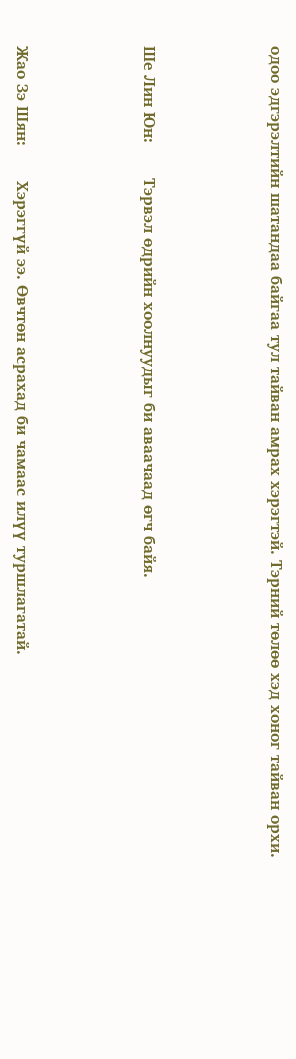одоо эдгэрэлтийн шатандаа байгаа тул тайван амрах хэрэгтэй. Тэрний төлөө хэд хоног тайван орхи.



Ше Лин Юн:       Тэрвэл өдрийн хоолнуудыг би аваачаад өгч байя.



Жао Зэ Шян:       Хэрэггүй ээ. Өвчтөн асрахад би чамаас илүү туршлагатай.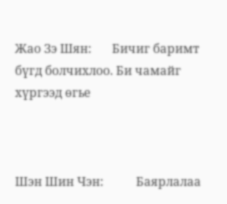Жао Зэ Шян:       Бичиг баримт бүгд болчихлоо. Би чамайг хүргээд өгье



Шэн Шин Чэн:           Баярлалаа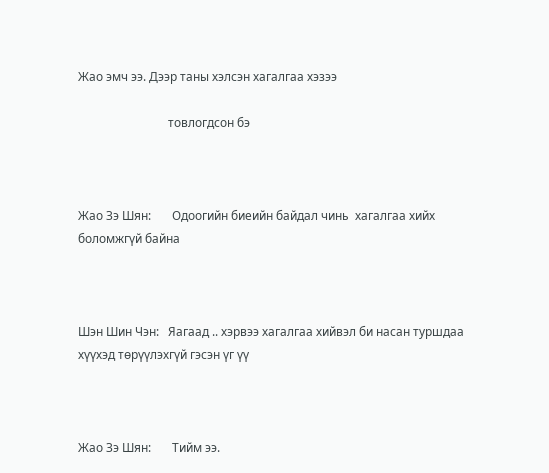Жао эмч ээ. Дээр таны хэлсэн хагалгаа хэзээ

                              товлогдсон бэ



Жао Зэ Шян:       Одоогийн биеийн байдал чинь  хагалгаа хийх боломжгүй байна



Шэн Шин Чэн:   Яагаад .. хэрвээ хагалгаа хийвэл би насан туршдаа хүүхэд төрүүлэхгүй гэсэн үг үү



Жао Зэ Шян:       Тийм ээ.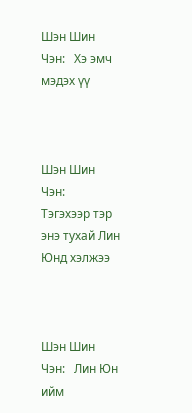Шэн Шин Чэн:   Хэ эмч мэдэх үү



Шэн Шин Чэн:   Тэгэхээр тэр энэ тухай Лин Юнд хэлжээ



Шэн Шин Чэн:   Лин Юн ийм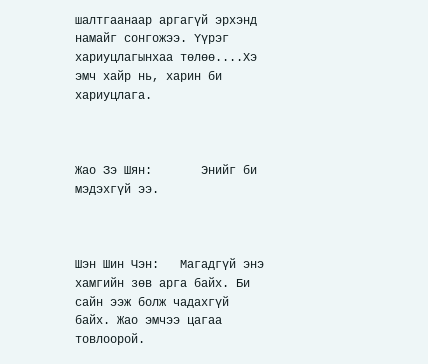шалтгаанаар аргагүй эрхэнд намайг сонгожээ. Үүрэг хариуцлагынхаа төлөө....Хэ эмч хайр нь, харин би хариуцлага.



Жао Зэ Шян:       Энийг би мэдэхгүй ээ.



Шэн Шин Чэн:   Магадгүй энэ хамгийн зөв арга байх. Би сайн ээж болж чадахгүй байх. Жао эмчээ цагаа товлоорой.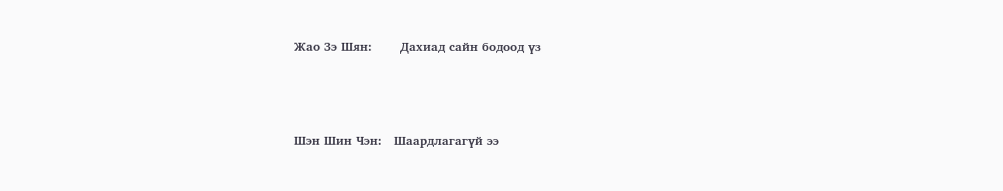Жао Зэ Шян:       Дахиад сайн бодоод үз



Шэн Шин Чэн:   Шаардлагагүй ээ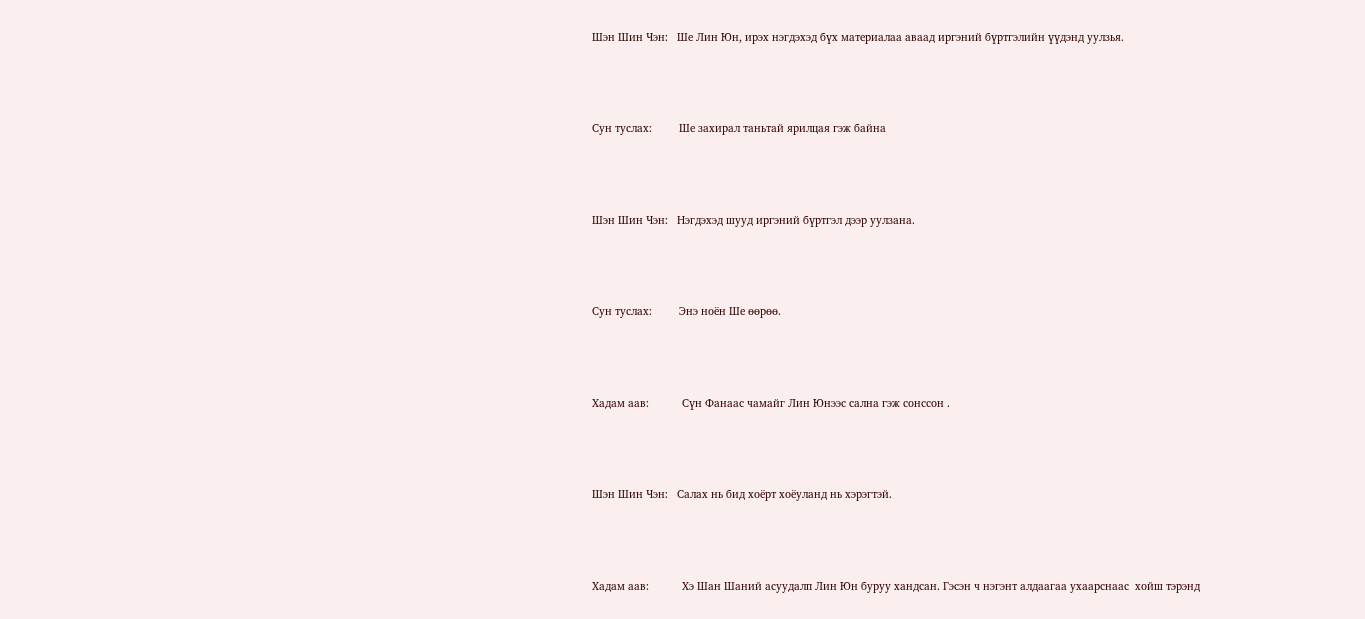Шэн Шин Чэн:   Ше Лин Юн, ирэх нэгдэхэд бүх материалаа аваад иргэний бүртгэлийн үүдэнд уулзья.



Сун туслах:         Ше захирал таньтай ярилцая гэж байна



Шэн Шин Чэн:   Нэгдэхэд шууд иргэний бүртгэл дээр уулзана.



Сун туслах:         Энэ ноён Ше өөрөө.



Хадам аав:           Сүн Фанаас чамайг Лин Юнээс сална гэж сонссон .



Шэн Шин Чэн:   Салах нь бид хоёрт хоёуланд нь хэрэгтэй.



Хадам аав:           Хэ Шан Шаний асуудалп Лин Юн буруу хандсан. Гэсэн ч нэгэнт алдаагаа ухаарснаас  хойш тэрэнд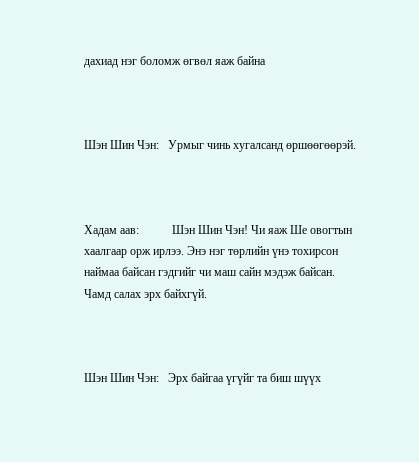дахиад нэг боломж өгвөл яаж байна



Шэн Шин Чэн:   Урмыг чинь хугалсанд өршөөгөөрэй.



Хадам аав:           Шэн Шин Чэн! Чи яаж Ше овогтын хаалгаар орж ирлээ. Энэ нэг төрлийн үнэ тохирсон наймаа байсан гэдгийг чи маш сайн мэдэж байсан. Чамд салах эрх байхгүй.



Шэн Шин Чэн:   Эрх байгаа үгүйг та биш шүүх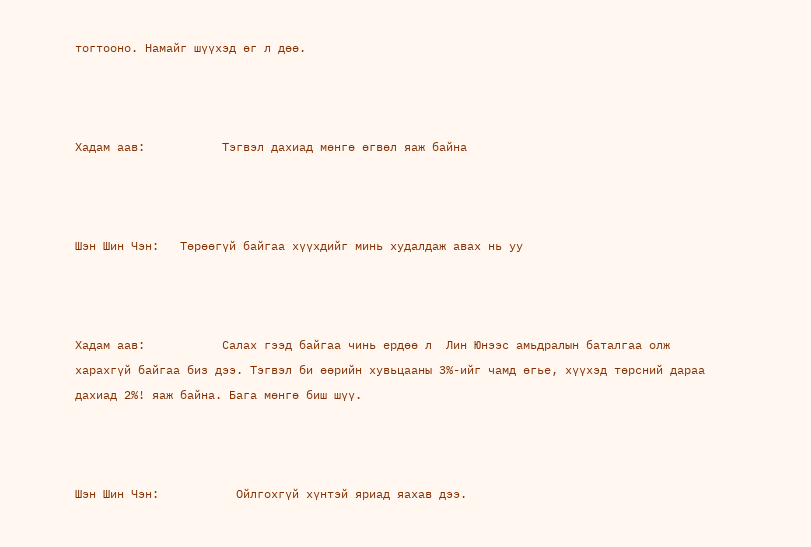тогтооно. Намайг шүүхэд өг л дөө.



Хадам аав:           Тэгвэл дахиад мөнгө өгвөл яаж байна



Шэн Шин Чэн:   Төрөөгүй байгаа хүүхдийг минь худалдаж авах нь уу



Хадам аав:           Салах гээд байгаа чинь ердөө л  Лин Юнээс амьдралын баталгаа олж харахгүй байгаа биз дээ. Тэгвэл би өөрийн хувьцааны 3%-ийг чамд өгье, хүүхэд төрсний дараа дахиад 2%! яаж байна. Бага мөнгө биш шүү.



Шэн Шин Чэн:           Ойлгохгүй хүнтэй яриад яахав дээ.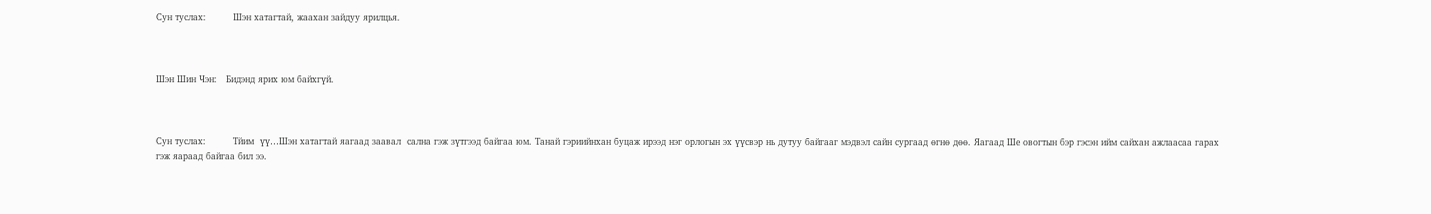Сун туслах:         Шэн хатагтай, жаахан зайдуу ярилцья.



Шэн Шин Чэн:   Бидэнд ярих юм байхгүй.



Сун туслах:         Тйим  үү…Шэн хатагтай яагаад заавал  сална гэж зүтгээд байгаа юм. Танай гэриийнхан буцаж ирээд нэг орлогын эх үүсвэр нь дутуу байгааг мэдвэл сайн сургаад өгнө дөө. Яагаад Ше овогтын бэр гэсэн ийм сайхан ажлаасаа гарах гэж яараад байгаа бил ээ.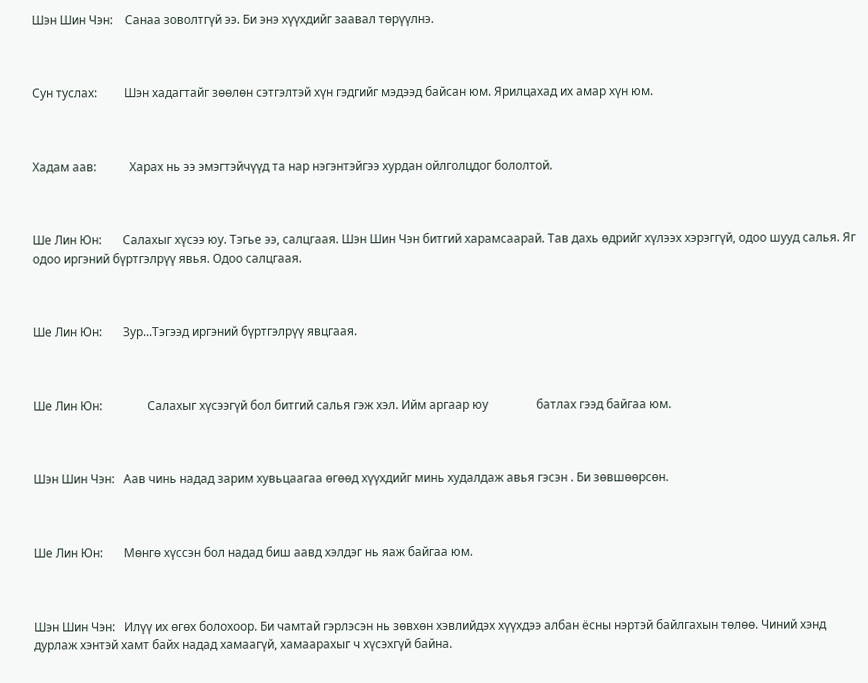Шэн Шин Чэн:    Санаа зоволтгүй ээ. Би энэ хүүхдийг заавал төрүүлнэ.



Сун туслах:         Шэн хадагтайг зөөлөн сэтгэлтэй хүн гэдгийг мэдээд байсан юм. Ярилцахад их амар хүн юм.



Хадам аав:           Харах нь ээ эмэгтэйчүүд та нар нэгэнтэйгээ хурдан ойлголцдог бололтой.



Ше Лин Юн:       Салахыг хүсээ юу. Тэгье ээ, салцгаая. Шэн Шин Чэн битгий харамсаарай. Тав дахь өдрийг хүлээх хэрэггүй, одоо шууд салья. Яг одоо иргэний бүртгэлрүү явья. Одоо салцгаая.



Ше Лин Юн:       Зур...Тэгээд иргэний бүртгэлрүү явцгаая.



Ше Лин Юн:               Салахыг хүсээгүй бол битгий салья гэж хэл. Ийм аргаар юу                батлах гээд байгаа юм.



Шэн Шин Чэн:   Аав чинь надад зарим хувьцаагаа өгөөд хүүхдийг минь худалдаж авья гэсэн . Би зөвшөөрсөн.



Ше Лин Юн:       Мөнгө хүссэн бол надад биш аавд хэлдэг нь яаж байгаа юм.



Шэн Шин Чэн:   Илүү их өгөх болохоор. Би чамтай гэрлэсэн нь зөвхөн хэвлийдэх хүүхдээ албан ёсны нэртэй байлгахын төлөө. Чиний хэнд дурлаж хэнтэй хамт байх надад хамаагүй, хамаарахыг ч хүсэхгүй байна.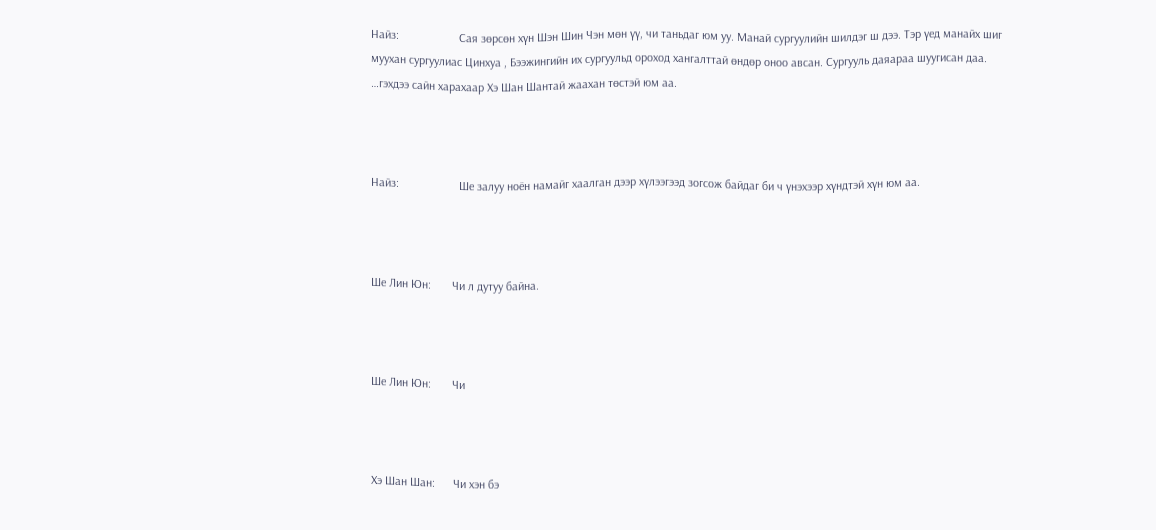Найз:                    Сая зөрсөн хүн Шэн Шин Чэн мөн үү, чи таньдаг юм уу. Манай сургуулийн шилдэг ш дээ. Тэр үед манайх шиг муухан сургуулиас Цинхуа , Бээжингийн их сургуульд ороход хангалттай өндөр оноо авсан. Сургууль даяараа шуугисан даа. …гэхдээ сайн харахаар Хэ Шан Шантай жаахан төстэй юм аа.



Найз:                    Ше залуу ноён намайг хаалган дээр хүлээгээд зогсож байдаг би ч үнэхээр хүндтэй хүн юм аа.



Ше Лин Юн:       Чи л дутуу байна.



Ше Лин Юн:       Чи



Хэ Шан Шан:      Чи хэн бэ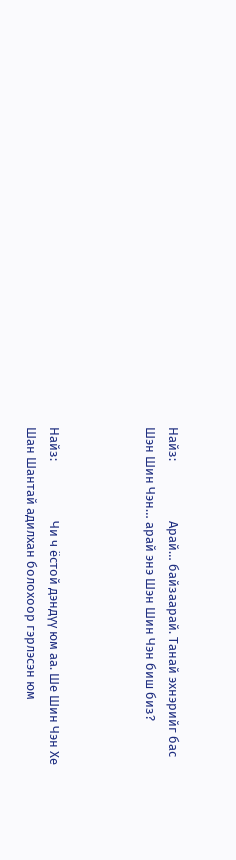Найз:                    Арай… байзаарай. Танай эхнэрийг бас Шэн Шин Чэн… арай энэ Шэн Шин Чэн биш биз?



Найз:                    Чи ч ёстой дэндүү юм аа. Ше Шин Чэн Хе Шан Шантай адилхан болохоор гэрлэсэн юм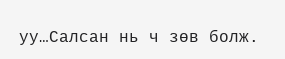уу…Салсан нь ч зөв болж.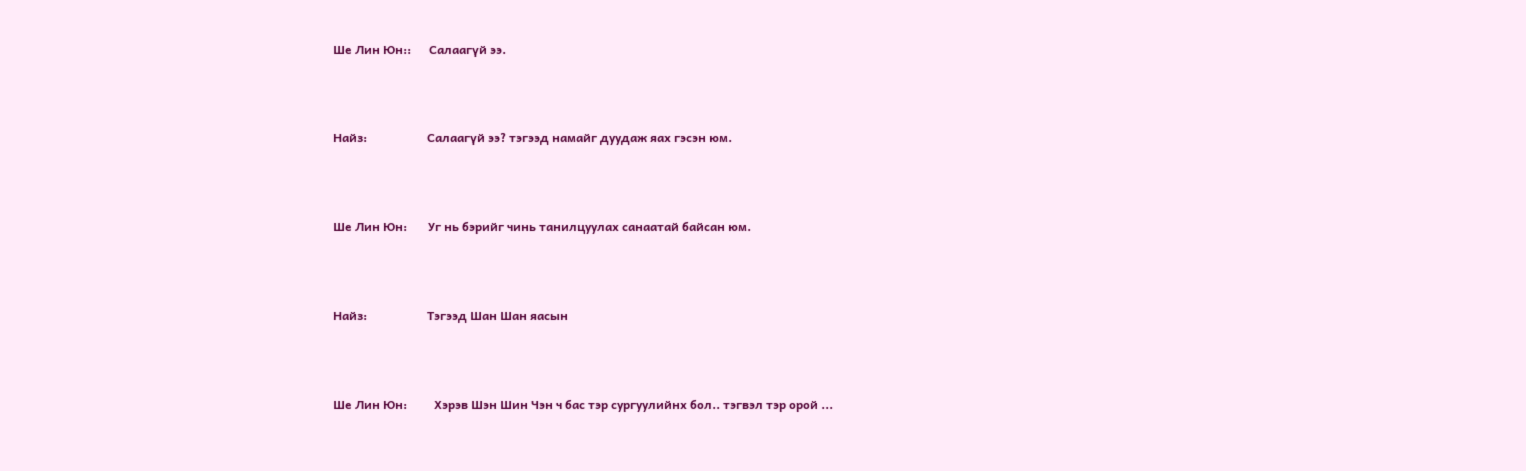Ше Лин Юн::      Салаагүй ээ.



Найз:                    Салаагүй ээ? тэгээд намайг дуудаж яах гэсэн юм.



Ше Лин Юн:       Уг нь бэрийг чинь танилцуулах санаатай байсан юм.



Найз:                    Тэгээд Шан Шан яасын



Ше Лин Юн:         Хэрэв Шэн Шин Чэн ч бас тэр сургуулийнх бол.. тэгвэл тэр орой ...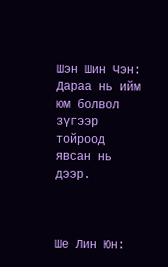Шэн Шин Чэн:   Дараа нь ийм юм болвол зүгээр тойроод явсан нь дээр.



Ше Лин Юн: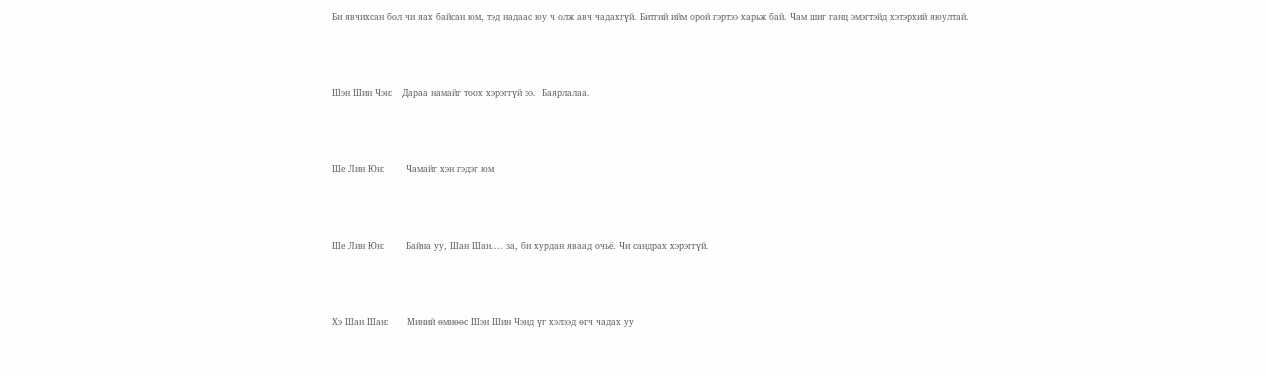Би явчихсан бол чи яах байсан юм, тэд надаас юу ч олж авч чадахгүй. Битгий ийм орой гэртээ харьж бай. Чам шиг ганц эмэгтэйд хэтэрхий яюултай.



Шэн Шин Чэн:   Дараа намайг тоох хэрэггүй ээ.  Баярлалаа.



Ше Лин Юн:       Чамайг хэн гэдэг юм



Ше Лин Юн:       Байна уу, Шан Шан.... за, би хурдан яваад очьё. Чи сандрах хэрэггүй.



Хэ Шан Шан:      Миний өмнөөс Шэн Шин Чэнд үг хэлээд өгч чадах уу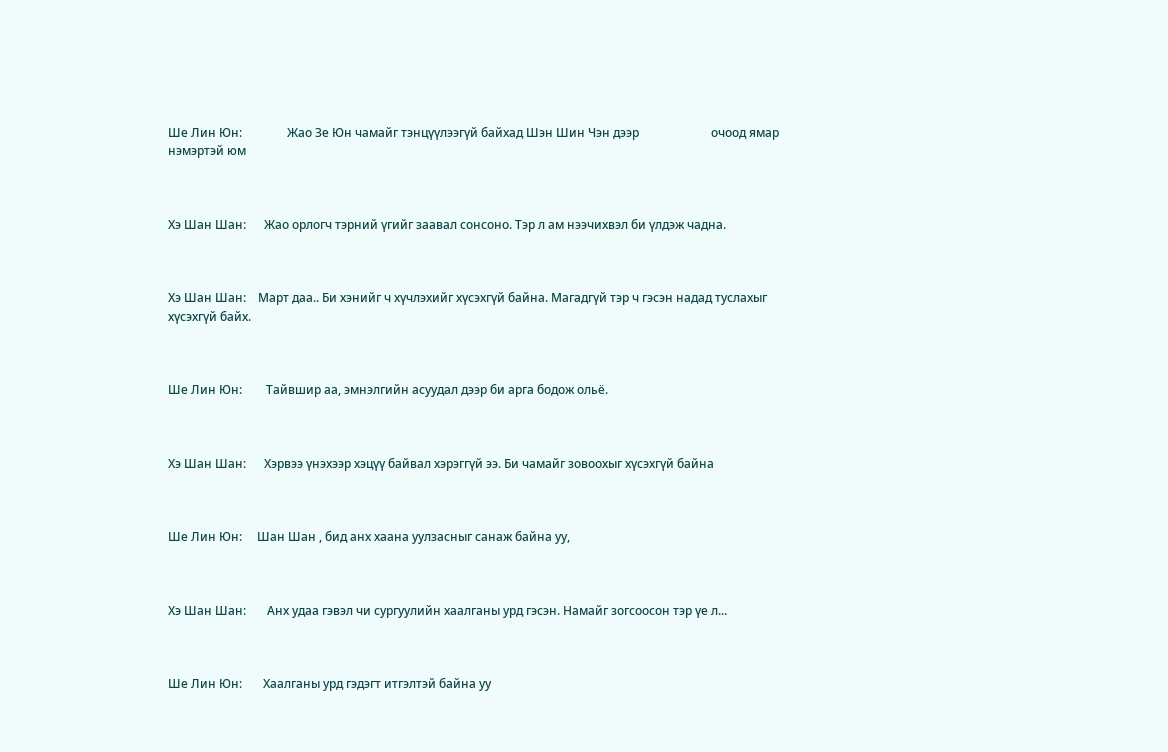Ше Лин Юн:               Жао Зе Юн чамайг тэнцүүлээгүй байхад Шэн Шин Чэн дээр                        очоод ямар нэмэртэй юм



Хэ Шан Шан:      Жао орлогч тэрний үгийг заавал сонсоно. Тэр л ам нээчихвэл би үлдэж чадна.



Хэ Шан Шан:    Март даа.. Би хэнийг ч хүчлэхийг хүсэхгүй байна. Магадгүй тэр ч гэсэн надад туслахыг хүсэхгүй байх.



Ше Лин Юн:        Тайвшир аа, эмнэлгийн асуудал дээр би арга бодож ольё.



Хэ Шан Шан:      Хэрвээ үнэхээр хэцүү байвал хэрэггүй ээ. Би чамайг зовоохыг хүсэхгүй байна



Ше Лин Юн:     Шан Шан , бид анх хаана уулзасныг санаж байна уу,



Хэ Шан Шан:       Анх удаа гэвэл чи сургуулийн хаалганы урд гэсэн. Намайг зогсоосон тэр үе л...



Ше Лин Юн:       Хаалганы урд гэдэгт итгэлтэй байна уу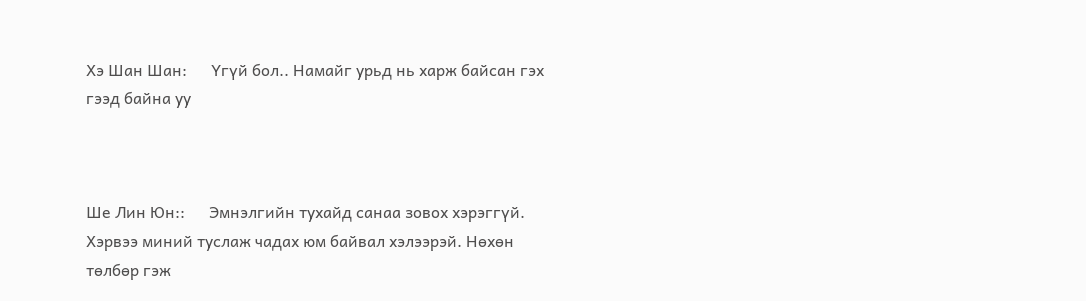Хэ Шан Шан:      Үгүй бол.. Намайг урьд нь харж байсан гэх гээд байна уу



Ше Лин Юн::      Эмнэлгийн тухайд санаа зовох хэрэггүй. Хэрвээ миний туслаж чадах юм байвал хэлээрэй. Нөхөн төлбөр гэж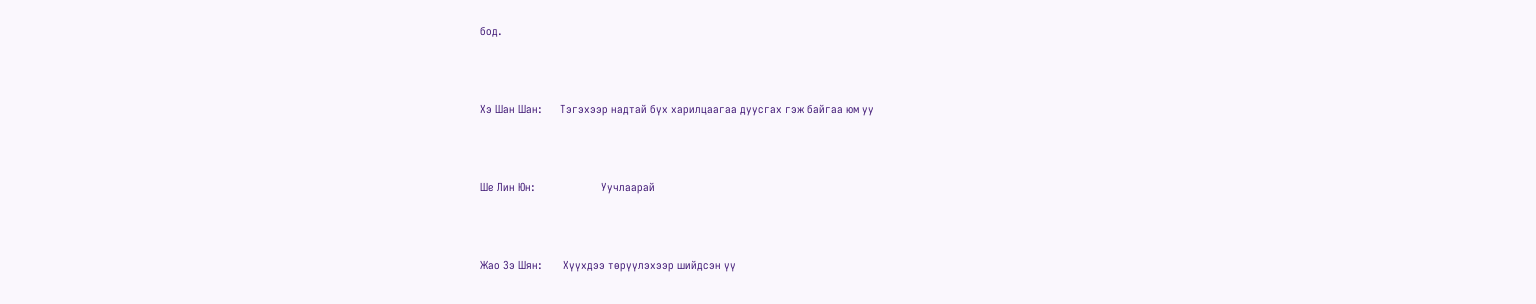бод.



Хэ Шан Шан:      Тэгэхээр надтай бүх харилцаагаа дуусгах гэж байгаа юм уу



Ше Лин Юн:                      Уучлаарай



Жао Зэ Шян:       Хүүхдээ төрүүлэхээр шийдсэн үү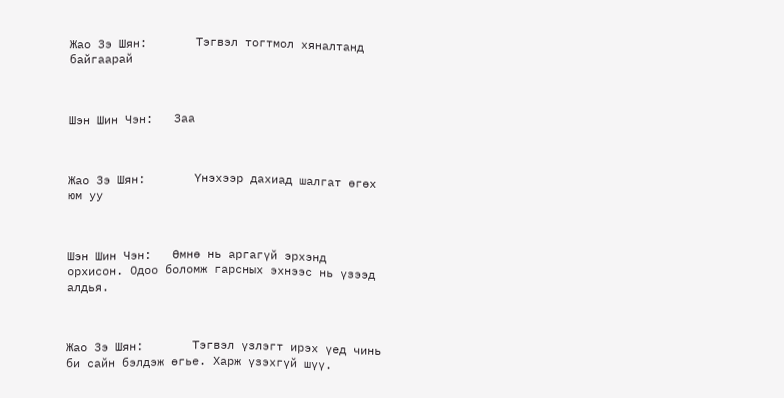Жао Зэ Шян:       Тэгвэл тогтмол хяналтанд байгаарай



Шэн Шин Чэн:   Заа



Жао Зэ Шян:       Үнэхээр дахиад шалгат өгөх юм уу



Шэн Шин Чэн:   Өмнө нь аргагүй эрхэнд орхисон. Одоо боломж гарсных эхнээс нь үзээд алдья.



Жао Зэ Шян:       Тэгвэл үзлэгт ирэх үед чинь би сайн бэлдэж өгье. Харж үзэхгүй шүү.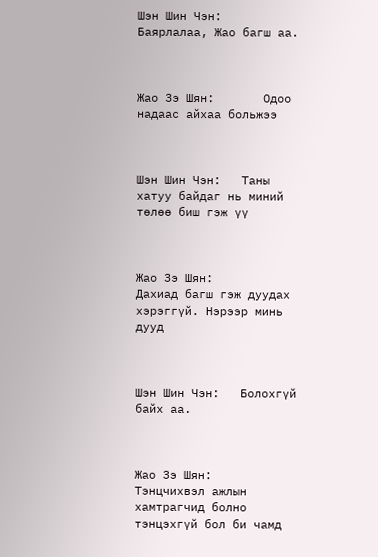Шэн Шин Чэн:   Баярлалаа, Жао багш аа.



Жао Зэ Шян:       Одоо надаас айхаа больжээ



Шэн Шин Чэн:   Таны хатуу байдаг нь миний төлөө биш гэж үү



Жао Зэ Шян:       Дахиад багш гэж дуудах хэрэггүй. Нэрээр минь дууд



Шэн Шин Чэн:   Болохгүй байх аа.



Жао Зэ Шян:       Тэнцчихвэл ажлын хамтрагчид болно тэнцэхгүй бол би чамд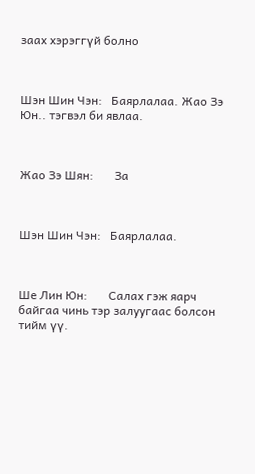заах хэрэггүй болно



Шэн Шин Чэн:   Баярлалаа. Жао Зэ Юн.. тэгвэл би явлаа.



Жао Зэ Шян:       За



Шэн Шин Чэн:   Баярлалаа.



Ше Лин Юн:       Салах гэж яарч байгаа чинь тэр залуугаас болсон тийм үү.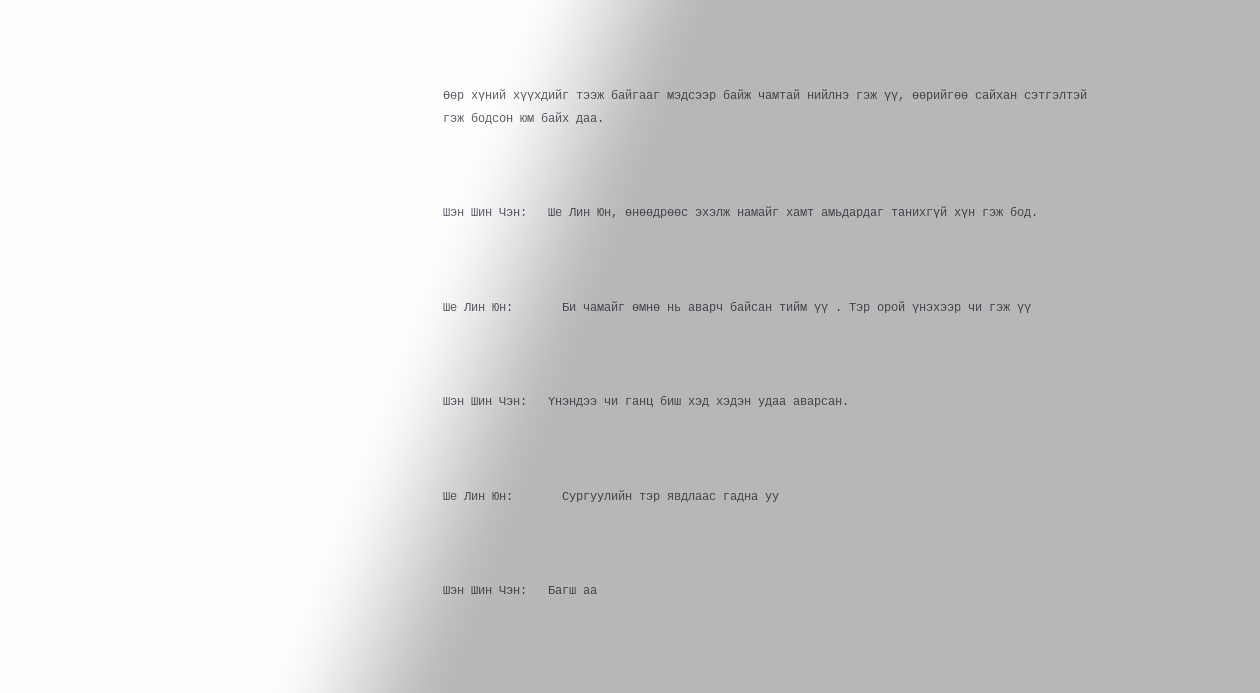Өөр хүний хүүхдийг тээж байгааг мэдсээр байж чамтай нийлнэ гэж үү, өөрийгөө сайхан сэтгэлтэй гэж бодсон юм байх даа.



Шэн Шин Чэн:   Ше Лин Юн, өнөөдрөөс эхэлж намайг хамт амьдардаг танихгүй хүн гэж бод.



Ше Лин Юн:       Би чамайг өмнө нь аварч байсан тийм үү . Тэр орой үнэхээр чи гэж үү



Шэн Шин Чэн:   Үнэндээ чи ганц биш хэд хэдэн удаа аварсан.



Ше Лин Юн:       Сургуулийн тэр явдлаас гадна уу



Шэн Шин Чэн:   Багш аа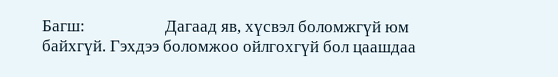Багш:                    Дагаад яв, хүсвэл боломжгүй юм байхгүй. Гэхдээ боломжоо ойлгохгүй бол цаашдаа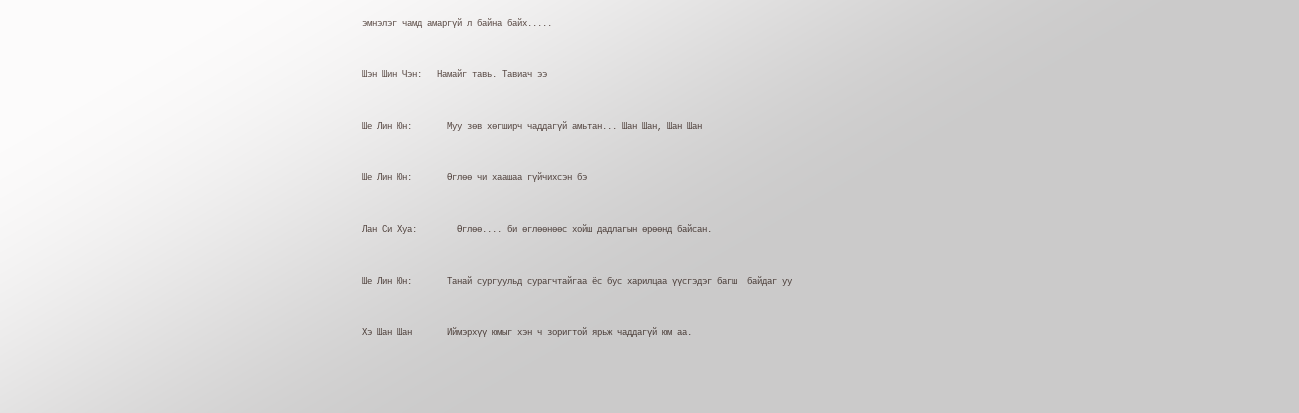эмнэлэг чамд амаргүй л байна байх.....



Шэн Шин Чэн:   Намайг тавь. Тавиач ээ



Ше Лин Юн:       Муу зөв хөгширч чаддагүй амьтан... Шан Шан, Шан Шан



Ше Лин Юн:       Өглөө чи хаашаа гүйчихсэн бэ



Лан Си Хуа:        Өглөө.... би өглөөнөөс хойш дадлагын өрөөнд байсан.



Ше Лин Юн:       Танай сургуульд сурагчтайгаа ёс бус харилцаа үүсгэдэг багш  байдаг уу



Хэ Шан Шан       Иймэрхүү юмыг хэн ч зоригтой ярьж чаддагүй юм аа.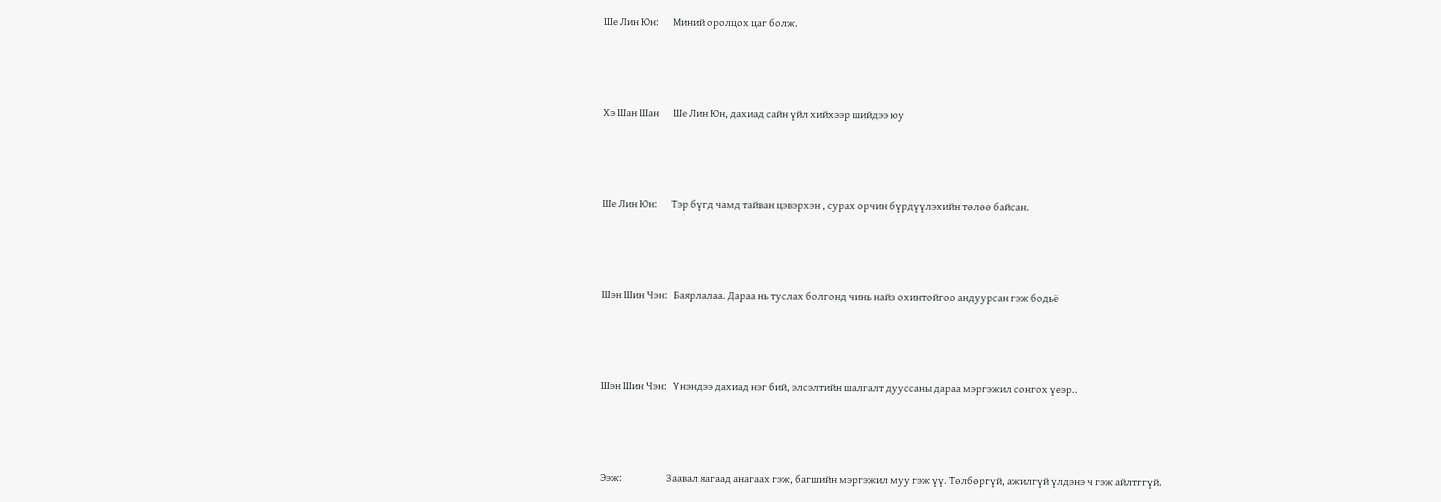Ше Лин Юн:       Миний оролцох цаг болж.



Хэ Шан Шан       Ше Лин Юн, дахиад сайн үйл хийхээр шийдээ юу



Ше Лин Юн:       Тэр бүгд чамд тайван цэвэрхэн , сурах орчин бүрдүүлэхийн төлөө байсан.



Шэн Шин Чэн:   Баярлалаа. Дараа нь туслах болгонд чинь найз охинтойгоо андуурсан гэж бодьё



Шэн Шин Чэн:   Үнэндээ дахиад нэг бий, элсэлтийн шалгалт дууссаны дараа мэргэжил сонгох үеэр..



Ээж:                      Заавал яагаад анагаах гэж, багшийн мэргэжил муу гэж үү. Төлбөргүй, ажилгүй үлдэнэ ч гэж айлтггүй.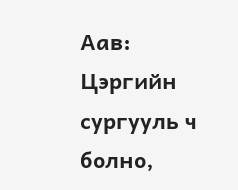Аав:                              Цэргийн сургууль ч болно,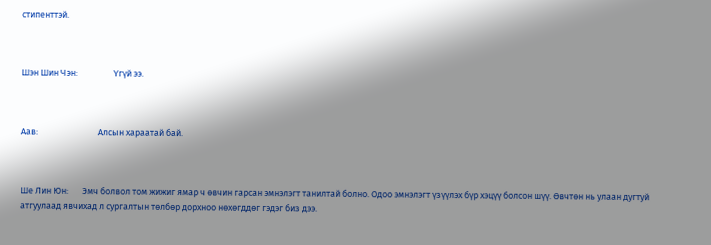стипенттэй.



Шэн Шин Чэн:                  Үгүй ээ.



Аав:                              Алсын хараатай бай.



Ше Лин Юн:       Эмч болвол том жижиг ямар ч өвчин гарсан эмнэлэгт танилтай болно. Одоо эмнэлэгт үзүүлэх бүр хэцүү болсон шүү. Өвчтөн нь улаан дугтуй атгуулаад явчихад л сургалтын төлбөр дорхноо нөхөгддөг гэдэг биз дээ.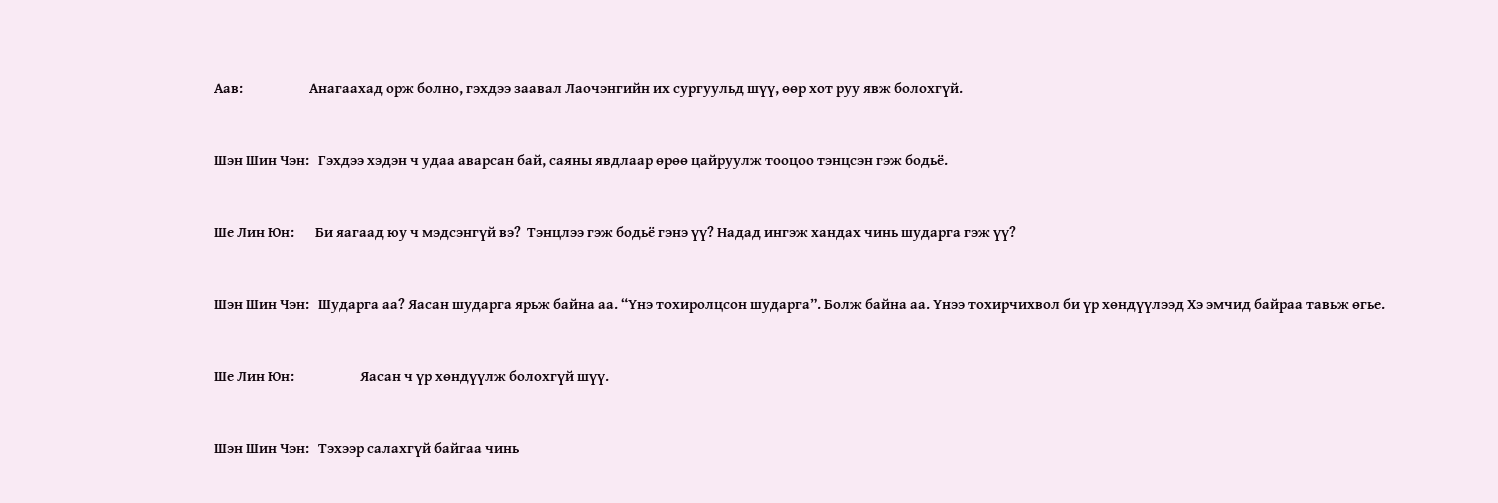Аав:                      Анагаахад орж болно, гэхдээ заавал Лаочэнгийн их сургуульд шүү, өөр хот руу явж болохгүй.



Шэн Шин Чэн:   Гэхдээ хэдэн ч удаа аварсан бай, саяны явдлаар өрөө цайруулж тооцоо тэнцсэн гэж бодьё.



Ше Лин Юн:       Би яагаад юу ч мэдсэнгүй вэ?  Тэнцлээ гэж бодьё гэнэ үү? Надад ингэж хандах чинь шударга гэж үү?



Шэн Шин Чэн:   Шударга аа? Яасан шударга ярьж байна аа. “Үнэ тохиролцсон шударга”. Болж байна аа. Үнээ тохирчихвол би үр хөндүүлээд Хэ эмчид байраа тавьж өгье.



Ше Лин Юн:                      Яасан ч үр хөндүүлж болохгүй шүү.



Шэн Шин Чэн:   Тэхээр салахгүй байгаа чинь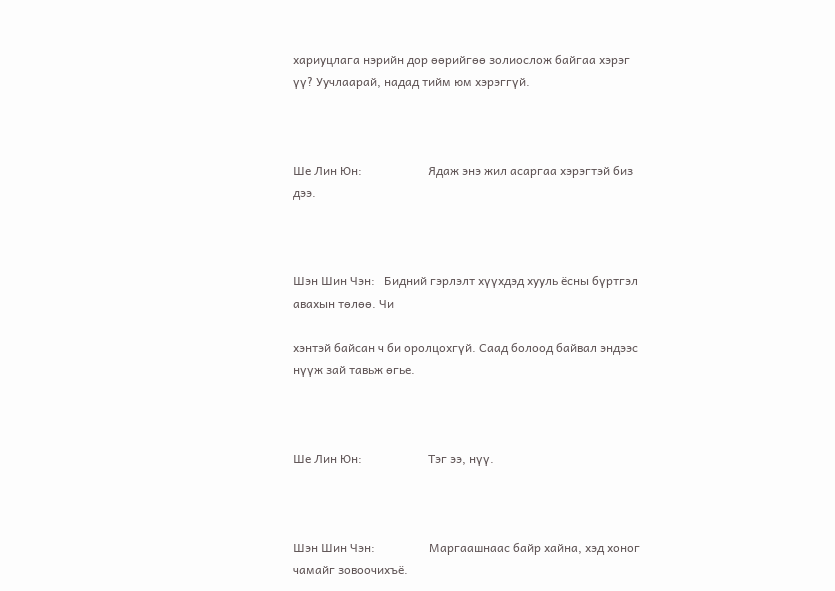хариуцлага нэрийн дор өөрийгөө золиослож байгаа хэрэг үү? Уучлаарай, надад тийм юм хэрэггүй.



Ше Лин Юн:                      Ядаж энэ жил асаргаа хэрэгтэй биз дээ.



Шэн Шин Чэн:   Бидний гэрлэлт хүүхдэд хууль ёсны бүртгэл авахын төлөө. Чи

хэнтэй байсан ч би оролцохгүй. Саад болоод байвал эндээс нүүж зай тавьж өгье.



Ше Лин Юн:                      Тэг ээ, нүү.



Шэн Шин Чэн:                  Маргаашнаас байр хайна, хэд хоног чамайг зовоочихъё.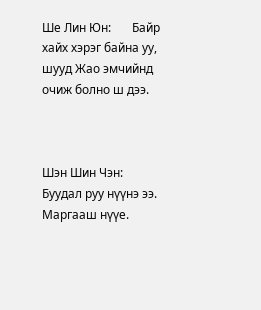Ше Лин Юн:       Байр хайх хэрэг байна уу, шууд Жао эмчийнд очиж болно ш дээ.



Шэн Шин Чэн:                  Буудал руу нүүнэ ээ. Маргааш нүүе.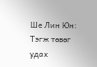Ше Лин Юн:       Тэгж төвөг удах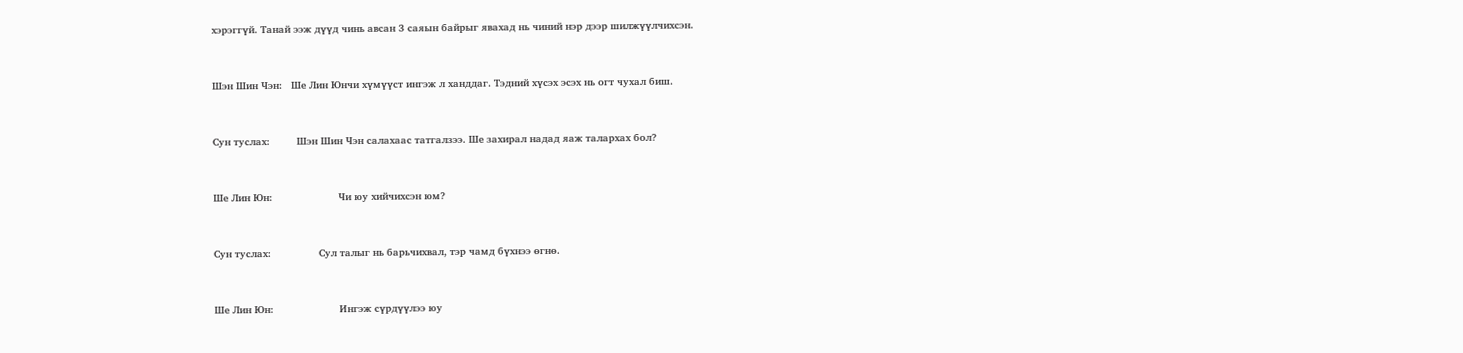хэрэггүй. Танай ээж дүүд чинь авсан 3 саяын байрыг явахад нь чиний нэр дээр шилжүүлчихсэн.



Шэн Шин Чэн:   Ше Лин Юнчи хүмүүст ингэж л ханддаг. Тэдний хүсэх эсэх нь огт чухал биш.



Сун туслах:         Шэн Шин Чэн салахаас татгалзээ. Ше захирал надад яаж талархах бол?



Ше Лин Юн:                      Чи юу хийчихсэн юм?



Сун туслах:                Сул талыг нь барьчихвал, тэр чамд бүхнээ өгнө.



Ше Лин Юн:                      Ингэж сүрдүүлээ юу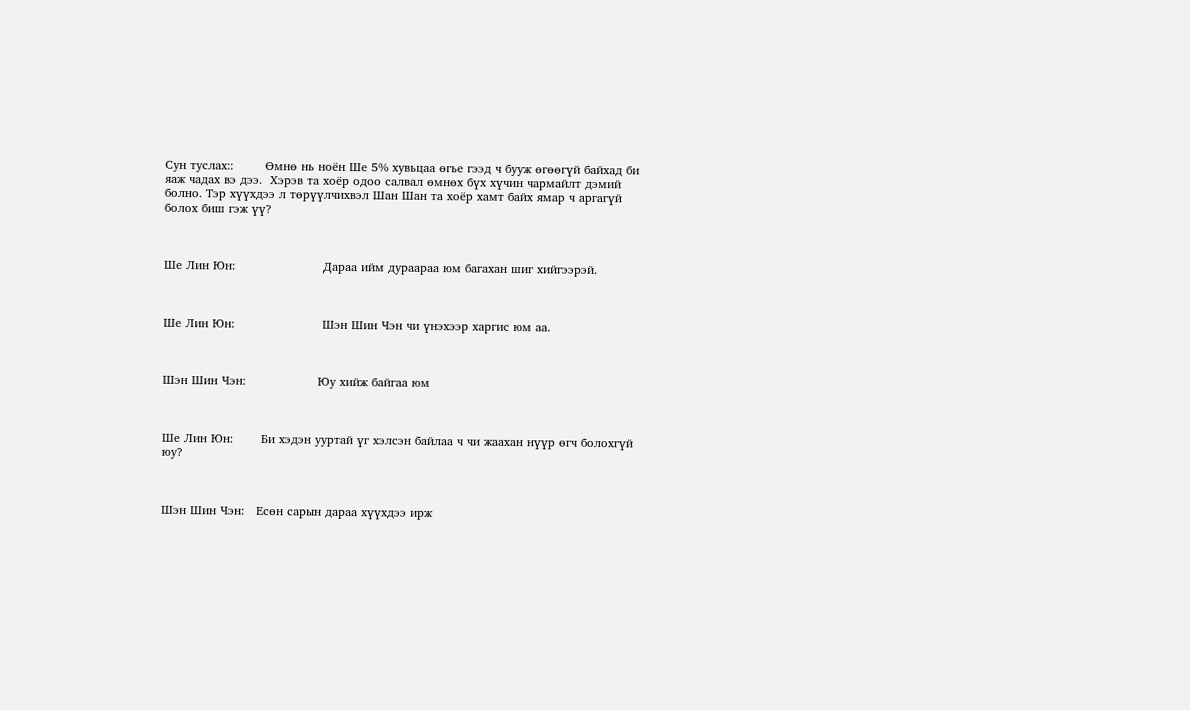Сун туслах::        Өмнө нь ноён Ше 5% хувьцаа өгье гээд ч бууж өгөөгүй байхад би яаж чадах вэ дээ.  Хэрэв та хоёр одоо салвал өмнөх бүх хүчин чармайлт дэмий болно. Тэр хүүхдээ л төрүүлчихвэл Шан Шан та хоёр хамт байх ямар ч аргагүй болох биш гэж үү?



Ше Лин Юн:                      Дараа ийм дураараа юм багахан шиг хийгээрэй.



Ше Лин Юн:                      Шэн Шин Чэн чи үнэхээр харгис юм аа.



Шэн Шин Чэн:                  Юу хийж байгаа юм



Ше Лин Юн:       Би хэдэн ууртай үг хэлсэн байлаа ч чи жаахан нүүр өгч болохгүй юу?



Шэн Шин Чэн:   Есөн сарын дараа хүүхдээ ирж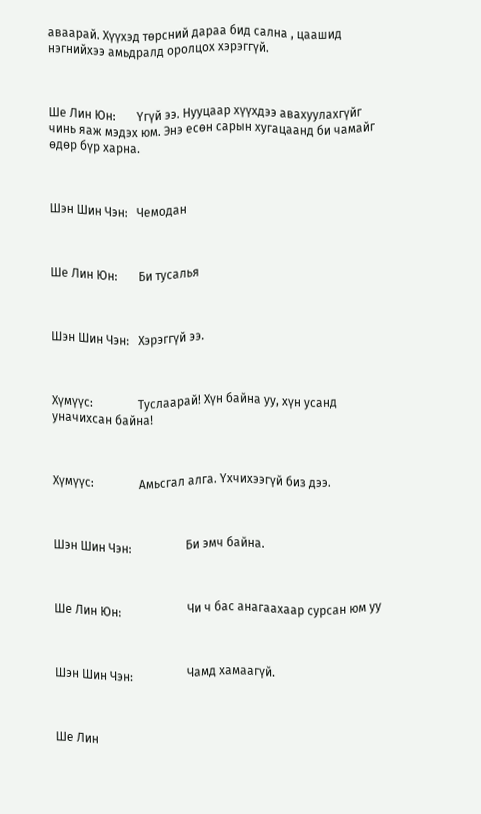аваарай. Хүүхэд төрсний дараа бид сална , цаашид нэгнийхээ амьдралд оролцох хэрэггүй.



Ше Лин Юн:       Үгүй ээ. Нууцаар хүүхдээ авахуулахгүйг чинь яаж мэдэх юм. Энэ есөн сарын хугацаанд би чамайг өдөр бүр харна.



Шэн Шин Чэн:   Чемодан



Ше Лин Юн:       Би тусалья



Шэн Шин Чэн:   Хэрэггүй ээ.



Хүмүүс:               Туслаарай! Хүн байна уу, хүн усанд уначихсан байна!



Хүмүүс:               Амьсгал алга. Үхчихээгүй биз дээ.



Шэн Шин Чэн:                  Би эмч байна.



Ше Лин Юн:                      Чи ч бас анагаахаар сурсан юм уу



Шэн Шин Чэн:                  Чамд хамаагүй.



Ше Лин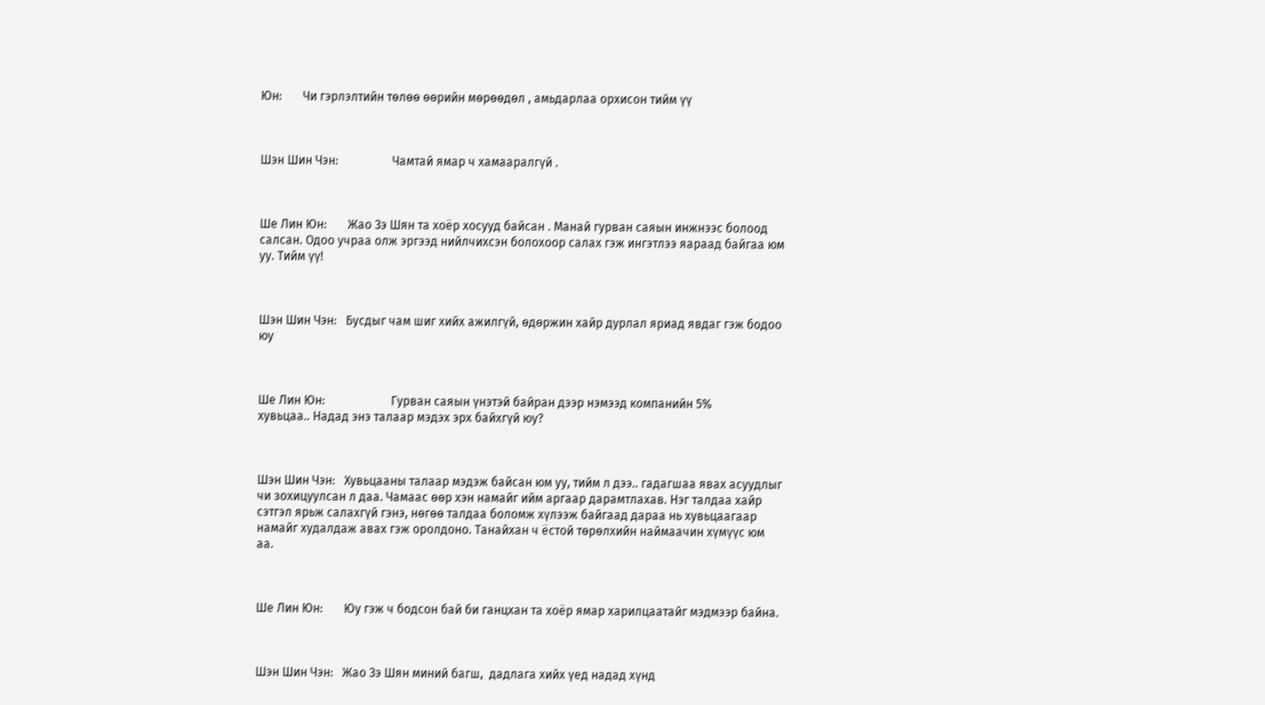Юн:       Чи гэрлэлтийн төлөө өөрийн мөрөөдөл , амьдарлаа орхисон тийм үү



Шэн Шин Чэн:                  Чамтай ямар ч хамааралгүй .



Ше Лин Юн:       Жао Зэ Шян та хоёр хосууд байсан . Манай гурван саяын инжнээс болоод салсан. Одоо учраа олж эргээд нийлчихсэн болохоор салах гэж ингэтлээ яараад байгаа юм уу. Тийм үү!



Шэн Шин Чэн:   Бусдыг чам шиг хийх ажилгүй, өдөржин хайр дурлал яриад явдаг гэж бодоо юу



Ше Лин Юн:                      Гурван саяын үнэтэй байран дээр нэмээд компанийн 5%                            хувьцаа.. Надад энэ талаар мэдэх эрх байхгүй юу?



Шэн Шин Чэн:   Хувьцааны талаар мэдэж байсан юм уу, тийм л дээ.. гадагшаа явах асуудлыг чи зохицуулсан л даа. Чамаас өөр хэн намайг ийм аргаар дарамтлахав. Нэг талдаа хайр сэтгэл ярьж салахгүй гэнэ, нөгөө талдаа боломж хүлээж байгаад дараа нь хувьцаагаар намайг худалдаж авах гэж оролдоно. Танайхан ч ёстой төрөлхийн наймаачин хүмүүс юм аа.



Ше Лин Юн:       Юу гэж ч бодсон бай би ганцхан та хоёр ямар харилцаатайг мэдмээр байна.



Шэн Шин Чэн:   Жао Зэ Шян миний багш,  дадлага хийх үед надад хүнд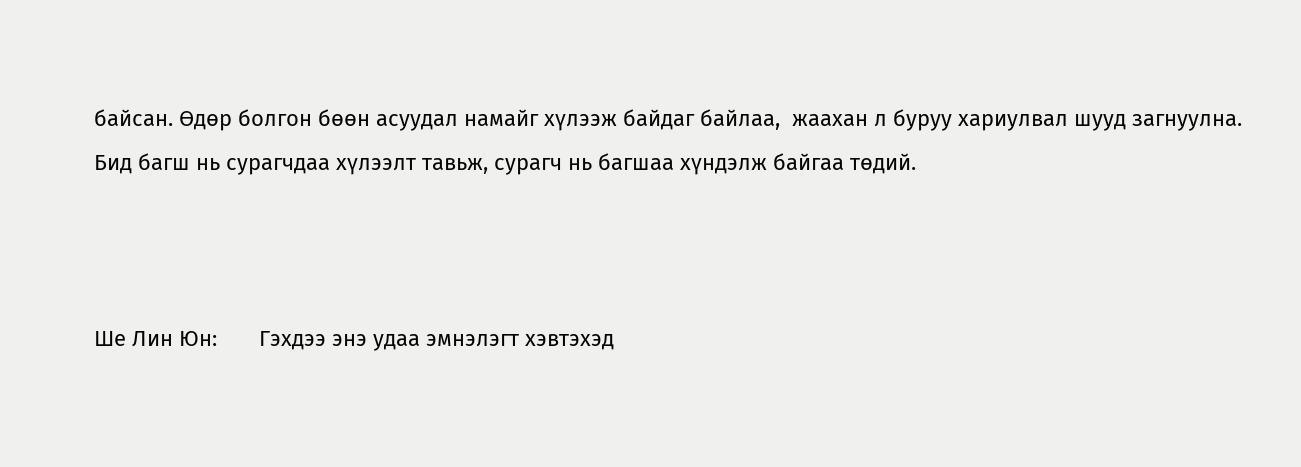байсан. Өдөр болгон бөөн асуудал намайг хүлээж байдаг байлаа,  жаахан л буруу хариулвал шууд загнуулна.  Бид багш нь сурагчдаа хүлээлт тавьж, сурагч нь багшаа хүндэлж байгаа төдий.



Ше Лин Юн:       Гэхдээ энэ удаа эмнэлэгт хэвтэхэд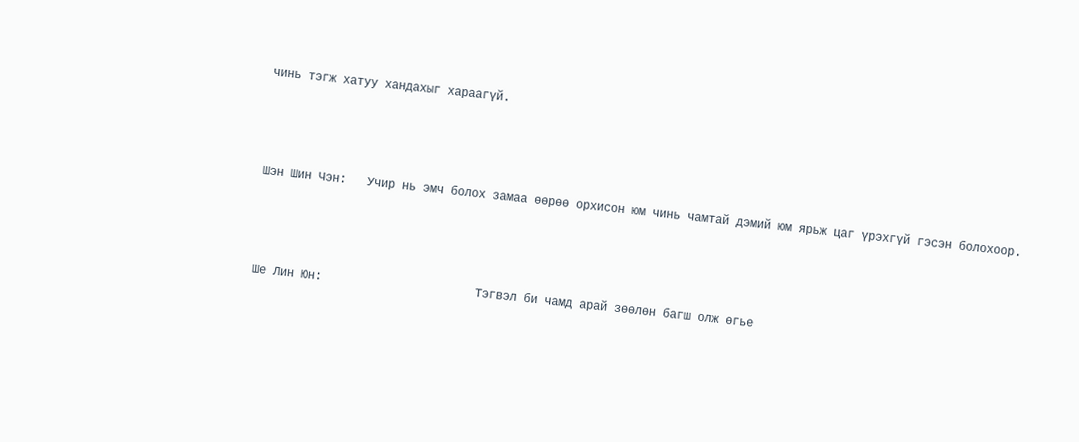чинь тэгж хатуу хандахыг хараагүй.



Шэн Шин Чэн:   Учир нь эмч болох замаа өөрөө орхисон юм чинь чамтай дэмий юм ярьж цаг үрэхгүй гэсэн болохоор.



Ше Лин Юн:                      Тэгвэл би чамд арай зөөлөн багш олж өгье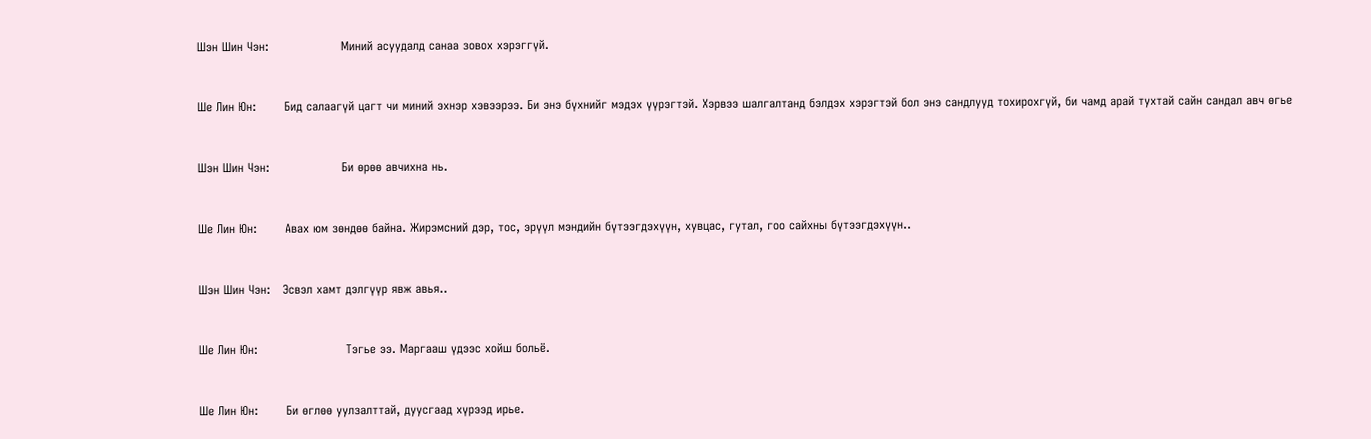Шэн Шин Чэн:                  Миний асуудалд санаа зовох хэрэггүй.



Ше Лин Юн:       Бид салаагүй цагт чи миний эхнэр хэвээрээ. Би энэ бүхнийг мэдэх үүрэгтэй. Хэрвээ шалгалтанд бэлдэх хэрэгтэй бол энэ сандлууд тохирохгүй, би чамд арай тухтай сайн сандал авч өгье



Шэн Шин Чэн:                  Би өрөө авчихна нь.



Ше Лин Юн:       Авах юм зөндөө байна. Жирэмсний дэр, тос, эрүүл мэндийн бүтээгдэхүүн, хувцас, гутал, гоо сайхны бүтээгдэхүүн..



Шэн Шин Чэн:   Эсвэл хамт дэлгүүр явж авья..



Ше Лин Юн:                      Тэгье ээ. Маргааш үдээс хойш больё.



Ше Лин Юн:       Би өглөө уулзалттай, дуусгаад хүрээд ирье.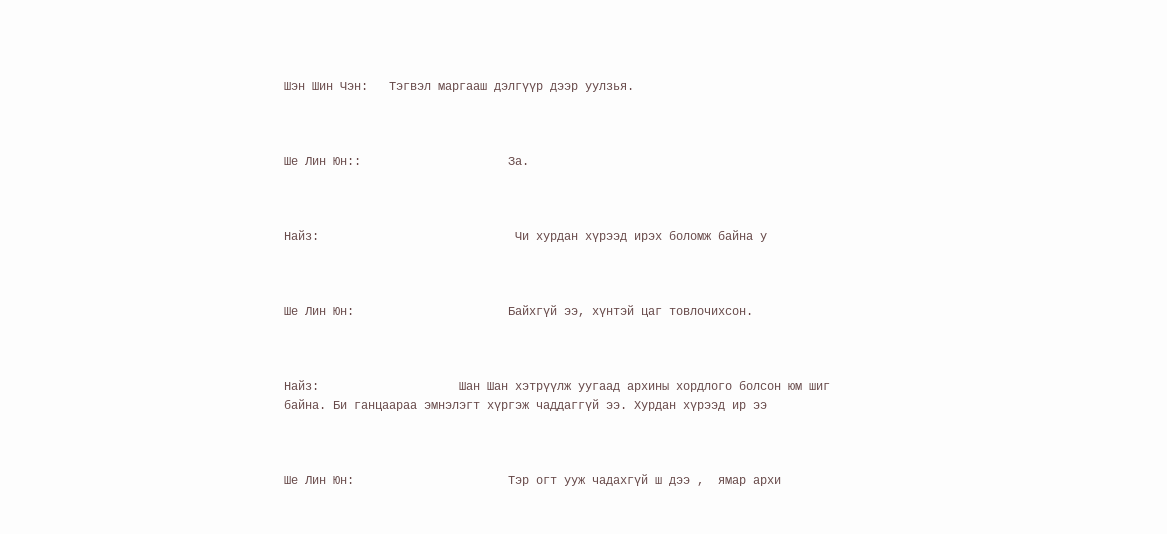Шэн Шин Чэн:   Тэгвэл маргааш дэлгүүр дээр уулзья.



Ше Лин Юн::                     За.



Найз:                            Чи хурдан хүрээд ирэх боломж байна у



Ше Лин Юн:                      Байхгүй ээ, хүнтэй цаг товлочихсон.



Найз:                    Шан Шан хэтрүүлж уугаад архины хордлого болсон юм шиг байна. Би ганцаараа эмнэлэгт хүргэж чаддаггүй ээ. Хурдан хүрээд ир ээ



Ше Лин Юн:                      Тэр огт ууж чадахгүй ш дээ ,  ямар архи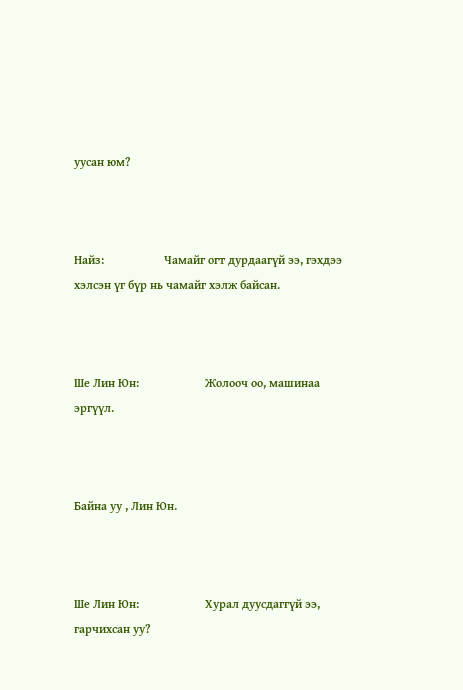уусан юм?



Найз:                    Чамайг огт дурдаагүй ээ, гэхдээ хэлсэн үг бүр нь чамайг хэлж байсан.



Ше Лин Юн:                      Жолооч оо, машинаа эргүүл.



Байна уу , Лин Юн.



Ше Лин Юн:                      Хурал дуусдаггүй ээ, гарчихсан уу?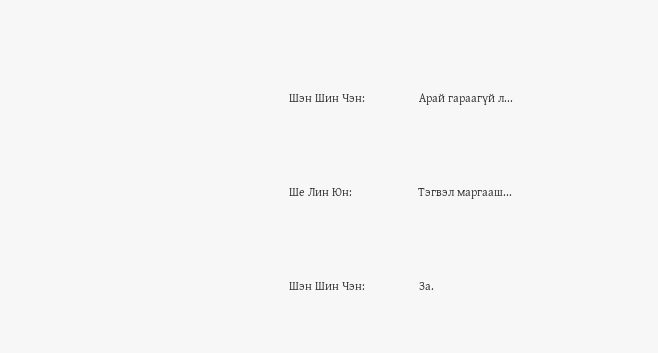Шэн Шин Чэн:                  Арай гараагүй л...



Ше Лин Юн:                      Тэгвэл маргааш...



Шэн Шин Чэн:                  За.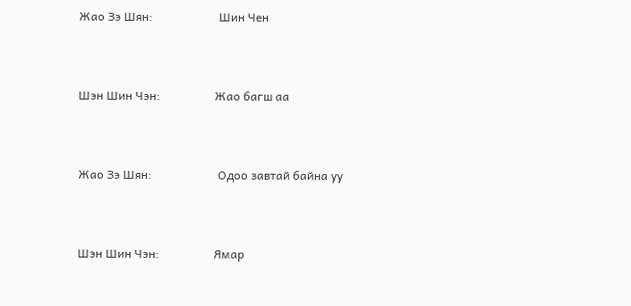Жао Зэ Шян:                      Шин Чен



Шэн Шин Чэн:                  Жао багш аа



Жао Зэ Шян:                      Одоо завтай байна уу



Шэн Шин Чэн:                  Ямар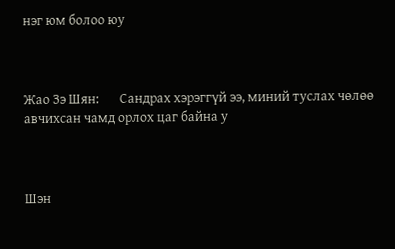нэг юм болоо юу



Жао Зэ Шян:       Сандрах хэрэггүй ээ, миний туслах чөлөө авчихсан чамд орлох цаг байна у



Шэн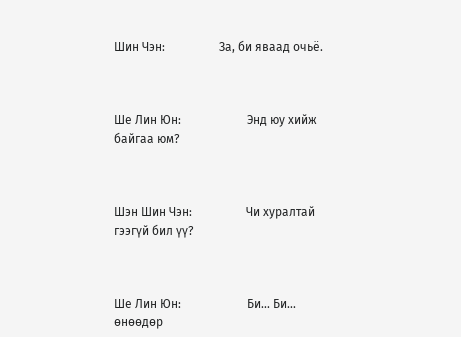Шин Чэн:                  За, би яваад очьё.



Ше Лин Юн:                      Энд юу хийж байгаа юм?



Шэн Шин Чэн:                  Чи хуралтай гээгүй бил үү?



Ше Лин Юн:                      Би... Би... өнөөдөр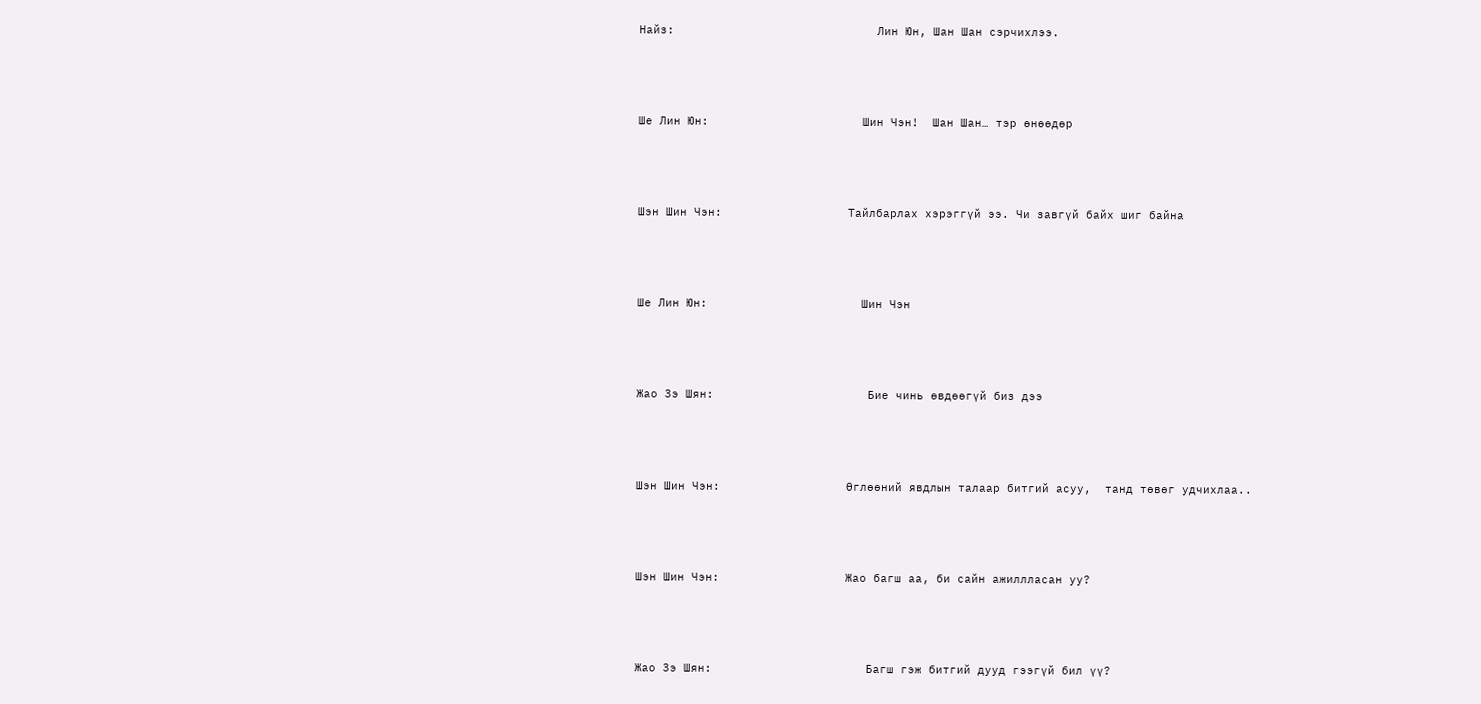Найз:                             Лин Юн, Шан Шан сэрчихлээ.



Ше Лин Юн:                      Шин Чэн!  Шан Шан… тэр өнөөдөр



Шэн Шин Чэн:                  Тайлбарлах хэрэггүй ээ. Чи завгүй байх шиг байна



Ше Лин Юн:                      Шин Чэн



Жао Зэ Шян:                      Бие чинь өвдөөгүй биз дээ



Шэн Шин Чэн:                  Өглөөний явдлын талаар битгий асуу,  танд төвөг удчихлаа..



Шэн Шин Чэн:                  Жао багш аа, би сайн ажиллласан уу?



Жао Зэ Шян:                      Багш гэж битгий дууд гээгүй бил үү?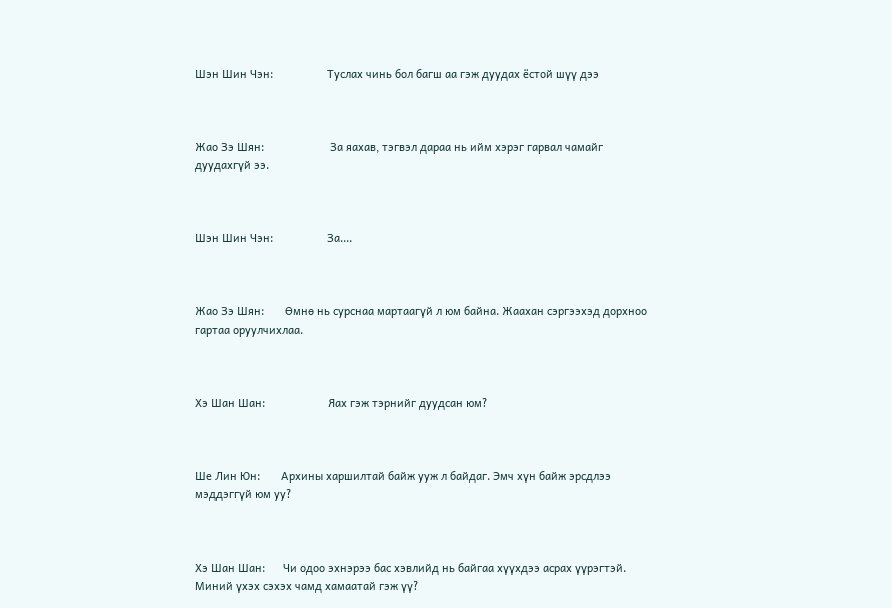Шэн Шин Чэн:                  Туслах чинь бол багш аа гэж дуудах ёстой шүү дээ



Жао Зэ Шян:                      За яахав, тэгвэл дараа нь ийм хэрэг гарвал чамайг дуудахгүй ээ.



Шэн Шин Чэн:                  За....



Жао Зэ Шян:       Өмнө нь сурснаа мартаагүй л юм байна. Жаахан сэргээхэд дорхноо гартаа оруулчихлаа.



Хэ Шан Шан:                     Яах гэж тэрнийг дуудсан юм?



Ше Лин Юн:       Архины харшилтай байж ууж л байдаг. Эмч хүн байж эрсдлээ мэддэггүй юм уу?



Хэ Шан Шан:      Чи одоо эхнэрээ бас хэвлийд нь байгаа хүүхдээ асрах үүрэгтэй. Миний үхэх сэхэх чамд хамаатай гэж үү?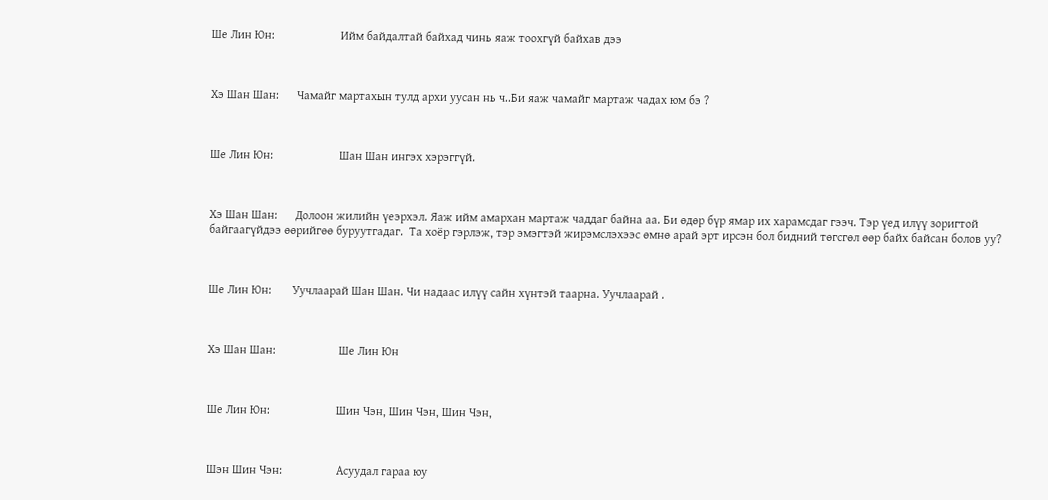Ше Лин Юн:                      Ийм байдалтай байхад чинь яаж тоохгүй байхав дээ



Хэ Шан Шан:      Чамайг мартахын тулд архи уусан нь ч..Би яаж чамайг мартаж чадах юм бэ ?



Ше Лин Юн:                      Шан Шан ингэх хэрэггүй.



Хэ Шан Шан:      Долоон жилийн үеэрхэл. Яаж ийм амархан мартаж чаддаг байна аа. Би өдөр бүр ямар их харамсдаг гээч. Тэр үед илүү зоригтой байгаагүйдээ өөрийгөө буруутгадаг.  Та хоёр гэрлэж, тэр эмэгтэй жирэмслэхээс өмнө арай эрт ирсэн бол бидний төгсгөл өөр байх байсан болов уу?



Ше Лин Юн:       Уучлаарай Шан Шан. Чи надаас илүү сайн хүнтэй таарна. Уучлаарай .



Хэ Шан Шан:                     Ше Лин Юн



Ше Лин Юн:                      Шин Чэн, Шин Чэн, Шин Чэн,



Шэн Шин Чэн:                  Асуудал гараа юу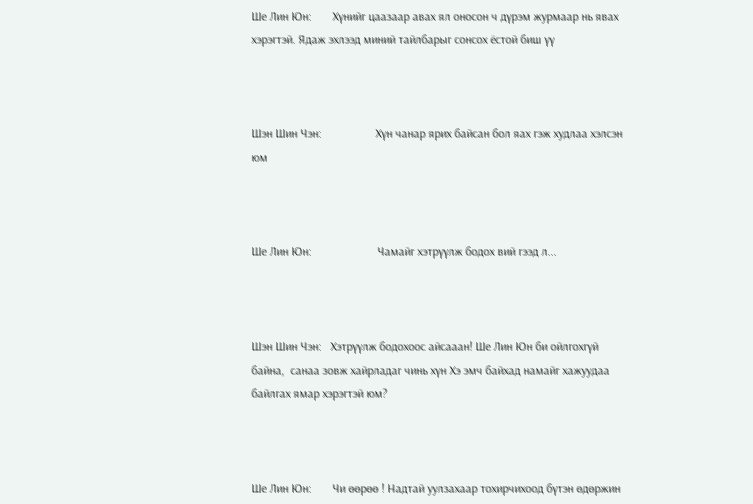Ше Лин Юн:       Хүнийг цаазаар авах ял оносон ч дүрэм журмаар нь явах хэрэгтэй. Ядаж эхлээд миний тайлбарыг сонсох ёстой биш үү



Шэн Шин Чэн:                  Хүн чанар ярих байсан бол яах гэж худлаа хэлсэн юм



Ше Лин Юн:                      Чамайг хэтрүүлж бодох вий гээд л...



Шэн Шин Чэн:   Хэтрүүлж бодохоос айсааан! Ше Лин Юн би ойлгохгүй байна,  санаа зовж хайрладаг чинь хүн Хэ эмч байхад намайг хажуудаа байлгах ямар хэрэгтэй юм?



Ше Лин Юн:       Чи өөрөө ! Надтай уулзахаар тохирчихоод бүтэн өдөржин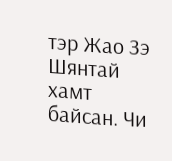тэр Жао Зэ Шянтай хамт байсан. Чи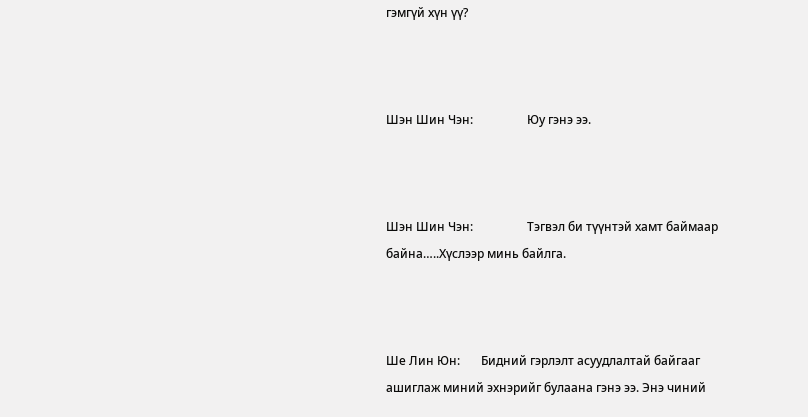гэмгүй хүн үү?



Шэн Шин Чэн:                  Юу гэнэ ээ.



Шэн Шин Чэн:                  Тэгвэл би түүнтэй хамт баймаар байна…..Хүслээр минь байлга.



Ше Лин Юн:       Бидний гэрлэлт асуудлалтай байгааг ашиглаж миний эхнэрийг булаана гэнэ ээ. Энэ чиний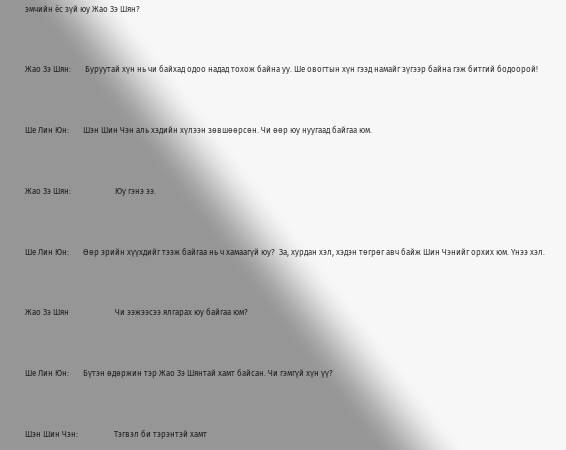эмчийн ёс зүй юу Жао Зэ Шян?



Жао Зэ Шян:       Буруутай хүн нь чи байхад одоо надад тохож байна уу. Ше овогтын хүн гээд намайг зүгээр байна гэж битгий бодоорой!



Ше Лин Юн:       Шэн Шин Чэн аль хэдийн хүлээн зөвшөөрсөн. Чи өөр юу нуугаад байгаа юм.



Жао Зэ Шян:                      Юу гэнэ ээ.



Ше Лин Юн:       Өөр эрийн хүүхдийг тээж байгаа нь ч хамаагүй юу?  За, хурдан хэл, хэдэн төгрөг авч байж Шин Чэнийг орхих юм. Үнээ хэл.



Жао Зэ Шян                       Чи ээжээсээ ялгарах юу байгаа юм?



Ше Лин Юн:       Бүтэн өдөржин тэр Жао Зэ Шянтай хамт байсан. Чи гэмгүй хүн үү?



Шэн Шин Чэн:                  Тэгвэл би тэрэнтэй хамт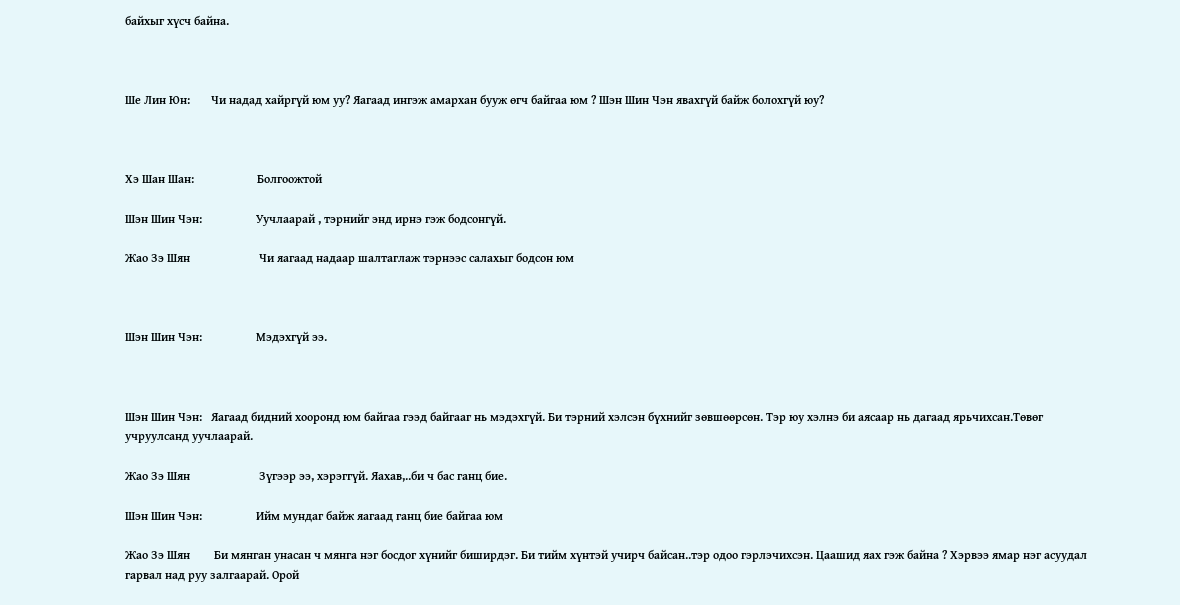байхыг хүсч байна.



Ше Лин Юн:       Чи надад хайргүй юм уу? Яагаад ингэж амархан бууж өгч байгаа юм ? Шэн Шин Чэн явахгүй байж болохгүй юу?



Хэ Шан Шан:                     Болгоожтой

Шэн Шин Чэн:                  Уучлаарай , тэрнийг энд ирнэ гэж бодсонгүй.

Жао Зэ Шян                       Чи яагаад надаар шалтаглаж тэрнээс салахыг бодсон юм



Шэн Шин Чэн:                  Мэдэхгүй ээ.



Шэн Шин Чэн:   Яагаад бидний хооронд юм байгаа гээд байгааг нь мэдэхгүй. Би тэрний хэлсэн бүхнийг зөвшөөрсөн. Тэр юу хэлнэ би аясаар нь дагаад ярьчихсан.Төвөг учруулсанд уучлаарай.

Жао Зэ Шян                       Зүгээр ээ, хэрэггүй. Яахав,..би ч бас ганц бие.

Шэн Шин Чэн:                  Ийм мундаг байж яагаад ганц бие байгаа юм

Жао Зэ Шян        Би мянган унасан ч мянга нэг босдог хүнийг биширдэг. Би тийм хүнтэй учирч байсан..тэр одоо гэрлэчихсэн. Цаашид яах гэж байна ? Хэрвээ ямар нэг асуудал гарвал над руу залгаарай. Орой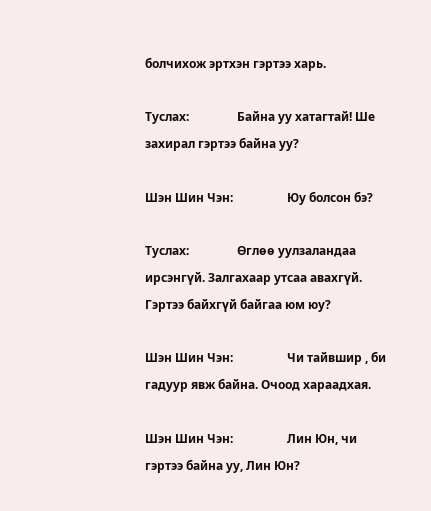болчихож эртхэн гэртээ харь.

Туслах:                Байна уу хатагтай! Ше захирал гэртээ байна уу?

Шэн Шин Чэн:                  Юу болсон бэ?

Туслах:                Өглөө уулзаландаа ирсэнгүй. Залгахаар утсаа авахгүй. Гэртээ байхгүй байгаа юм юу?

Шэн Шин Чэн:                  Чи тайвшир , би гадуур явж байна. Очоод хараадхая.

Шэн Шин Чэн:                  Лин Юн, чи гэртээ байна уу, Лин Юн?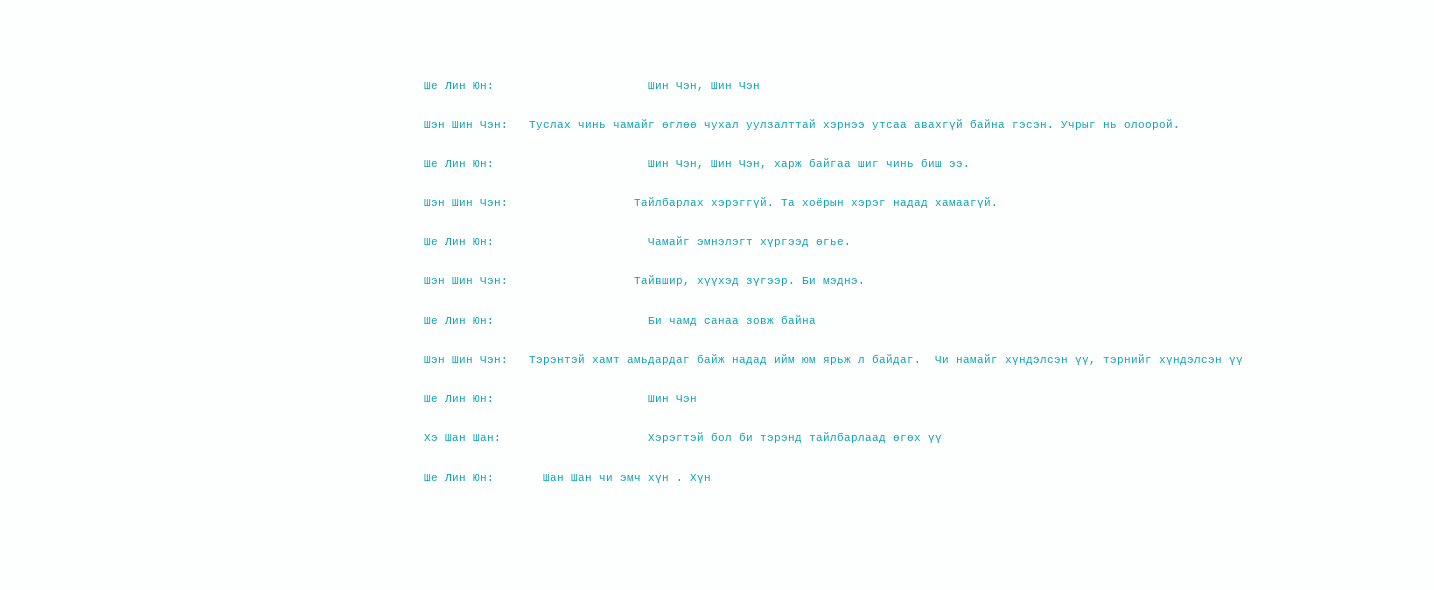Ше Лин Юн:                      Шин Чэн, Шин Чэн

Шэн Шин Чэн:   Туслах чинь чамайг өглөө чухал уулзалттай хэрнээ утсаа авахгүй байна гэсэн. Учрыг нь олоорой.

Ше Лин Юн:                      Шин Чэн, Шин Чэн, харж байгаа шиг чинь биш ээ.

Шэн Шин Чэн:                  Тайлбарлах хэрэггүй. Та хоёрын хэрэг надад хамаагүй.

Ше Лин Юн:                      Чамайг эмнэлэгт хүргээд өгье.

Шэн Шин Чэн:                  Тайвшир, хүүхэд зүгээр. Би мэднэ.

Ше Лин Юн:                      Би чамд санаа зовж байна

Шэн Шин Чэн:   Тэрэнтэй хамт амьдардаг байж надад ийм юм ярьж л байдаг.  Чи намайг хүндэлсэн үү, тэрнийг хүндэлсэн үү

Ше Лин Юн:                      Шин Чэн

Хэ Шан Шан:                     Хэрэгтэй бол би тэрэнд тайлбарлаад өгөх үү

Ше Лин Юн:       Шан Шан чи эмч хүн . Хүн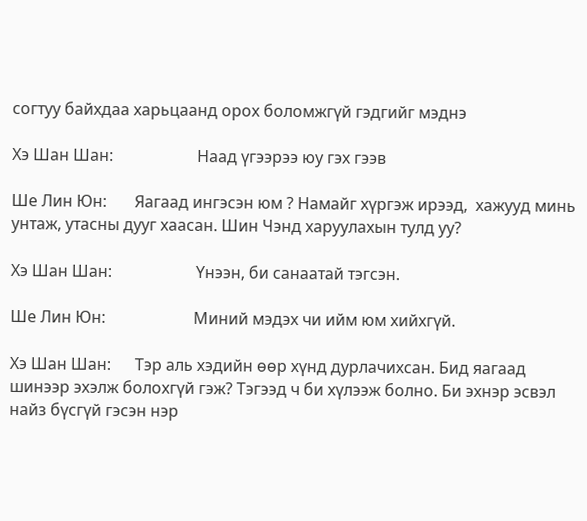согтуу байхдаа харьцаанд орох боломжгүй гэдгийг мэднэ

Хэ Шан Шан:                     Наад үгээрээ юу гэх гээв

Ше Лин Юн:       Яагаад ингэсэн юм ? Намайг хүргэж ирээд,  хажууд минь унтаж, утасны дууг хаасан. Шин Чэнд харуулахын тулд уу?

Хэ Шан Шан:                     Үнээн, би санаатай тэгсэн.

Ше Лин Юн:                      Миний мэдэх чи ийм юм хийхгүй.

Хэ Шан Шан:      Тэр аль хэдийн өөр хүнд дурлачихсан. Бид яагаад шинээр эхэлж болохгүй гэж? Тэгээд ч би хүлээж болно. Би эхнэр эсвэл найз бүсгүй гэсэн нэр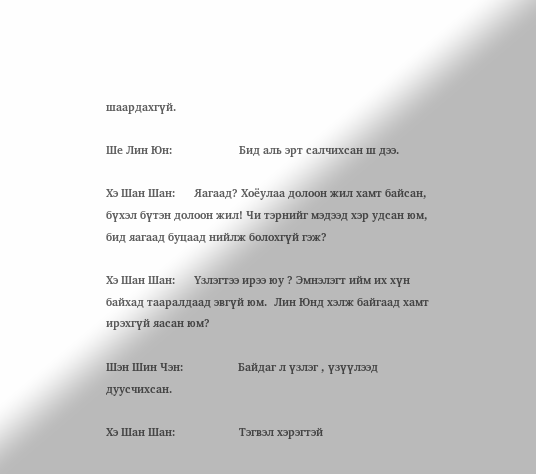шаардахгүй.

Ше Лин Юн:                      Бид аль эрт салчихсан ш дээ.

Хэ Шан Шан:      Яагаад? Хоёулаа долоон жил хамт байсан, бүхэл бүтэн долоон жил! Чи тэрнийг мэдээд хэр удсан юм, бид яагаад буцаад нийлж болохгүй гэж?

Хэ Шан Шан:      Үзлэгтээ ирээ юу ? Эмнэлэгт ийм их хүн байхад тааралдаад эвгүй юм.  Лин Юнд хэлж байгаад хамт ирэхгүй яасан юм?

Шэн Шин Чэн:                  Байдаг л үзлэг , үзүүлээд дуусчихсан.

Хэ Шан Шан:                     Тэгвэл хэрэгтэй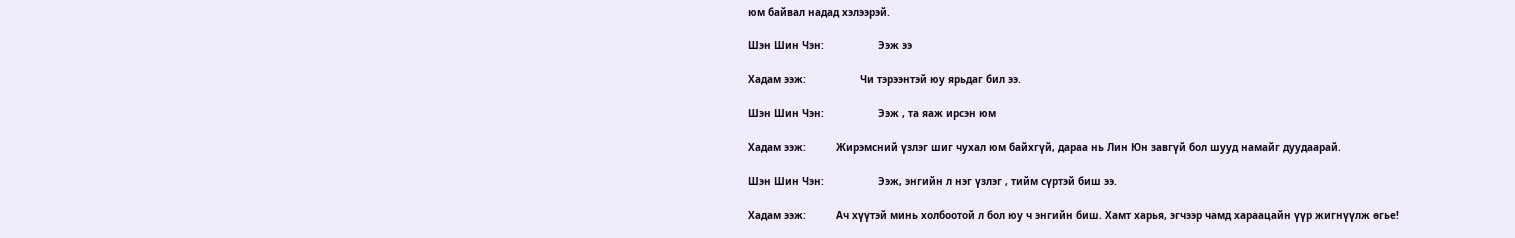юм байвал надад хэлээрэй.

Шэн Шин Чэн:                  Ээж ээ

Хадам ээж:                  Чи тэрээнтэй юу ярьдаг бил ээ.

Шэн Шин Чэн:                  Ээж , та яаж ирсэн юм

Хадам ээж:          Жирэмсний үзлэг шиг чухал юм байхгүй, дараа нь Лин Юн завгүй бол шууд намайг дуудаарай.

Шэн Шин Чэн:                  Ээж, энгийн л нэг үзлэг , тийм сүртэй биш ээ.

Хадам ээж:          Ач хүүтэй минь холбоотой л бол юу ч энгийн биш. Хамт харья, эгчээр чамд хараацайн үүр жигнүүлж өгье!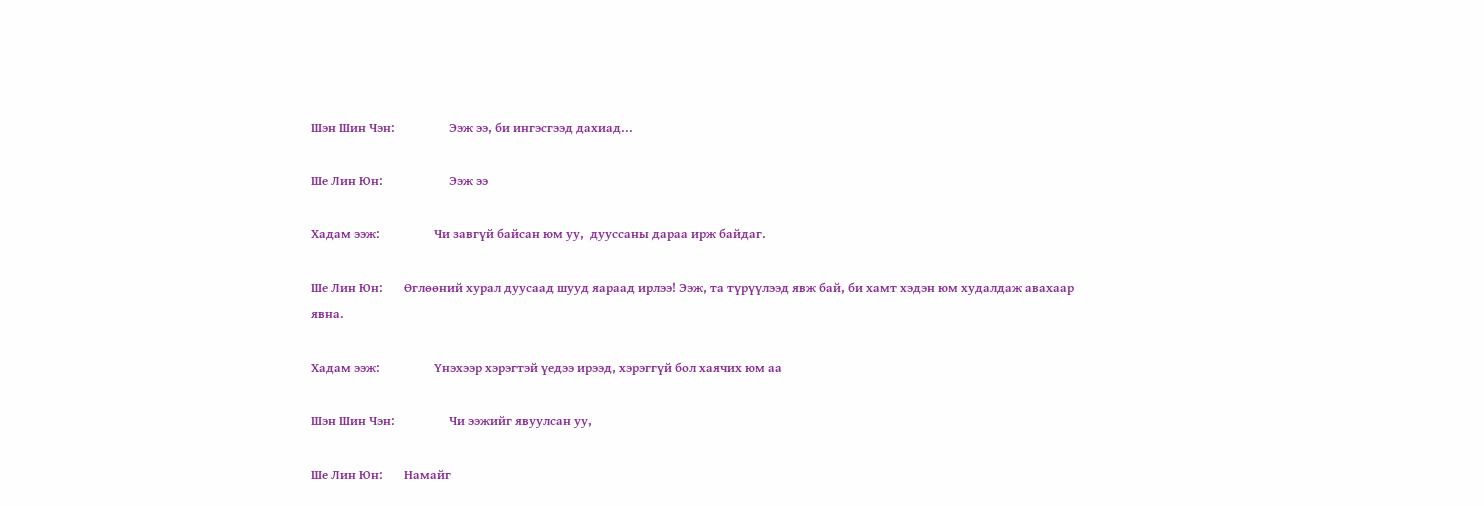Шэн Шин Чэн:                  Ээж ээ, би ингэсгээд дахиад...

Ше Лин Юн:                      Ээж ээ

Хадам ээж:                  Чи завгүй байсан юм уу,  дууссаны дараа ирж байдаг.

Ше Лин Юн:       Өглөөний хурал дуусаад шууд яараад ирлээ! Ээж, та түрүүлээд явж бай, би хамт хэдэн юм худалдаж авахаар явна.

Хадам ээж:                  Үнэхээр хэрэгтэй үедээ ирээд, хэрэггүй бол хаячих юм аа

Шэн Шин Чэн:                  Чи ээжийг явуулсан уу,

Ше Лин Юн:       Намайг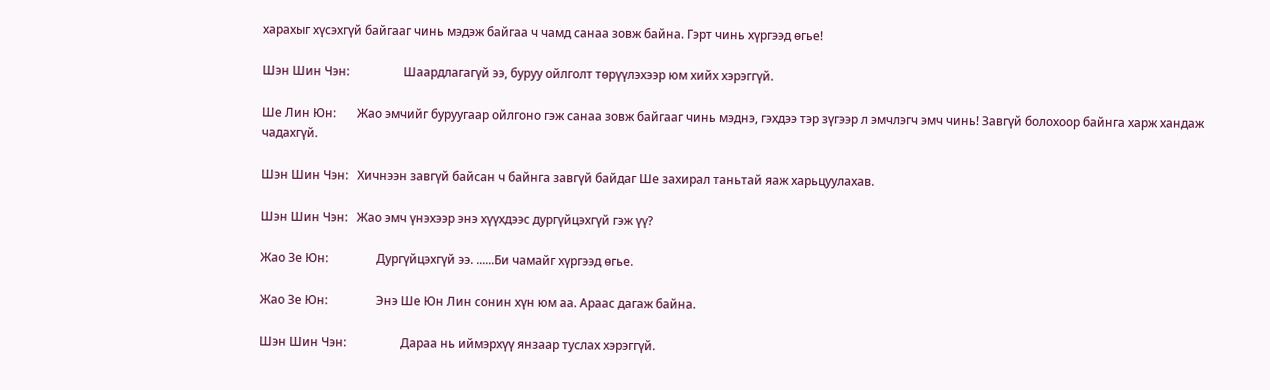харахыг хүсэхгүй байгааг чинь мэдэж байгаа ч чамд санаа зовж байна. Гэрт чинь хүргээд өгье!

Шэн Шин Чэн:                  Шаардлагагүй ээ, буруу ойлголт төрүүлэхээр юм хийх хэрэггүй.

Ше Лин Юн:       Жао эмчийг буруугаар ойлгоно гэж санаа зовж байгааг чинь мэднэ, гэхдээ тэр зүгээр л эмчлэгч эмч чинь! Завгүй болохоор байнга харж хандаж чадахгүй.

Шэн Шин Чэн:   Хичнээн завгүй байсан ч байнга завгүй байдаг Ше захирал таньтай яаж харьцуулахав.

Шэн Шин Чэн:   Жао эмч үнэхээр энэ хүүхдээс дургүйцэхгүй гэж үү?

Жао Зе Юн:                Дургүйцэхгүй ээ. ......Би чамайг хүргээд өгье.

Жао Зе Юн:                Энэ Ше Юн Лин сонин хүн юм аа. Араас дагаж байна.

Шэн Шин Чэн:                  Дараа нь иймэрхүү янзаар туслах хэрэггүй.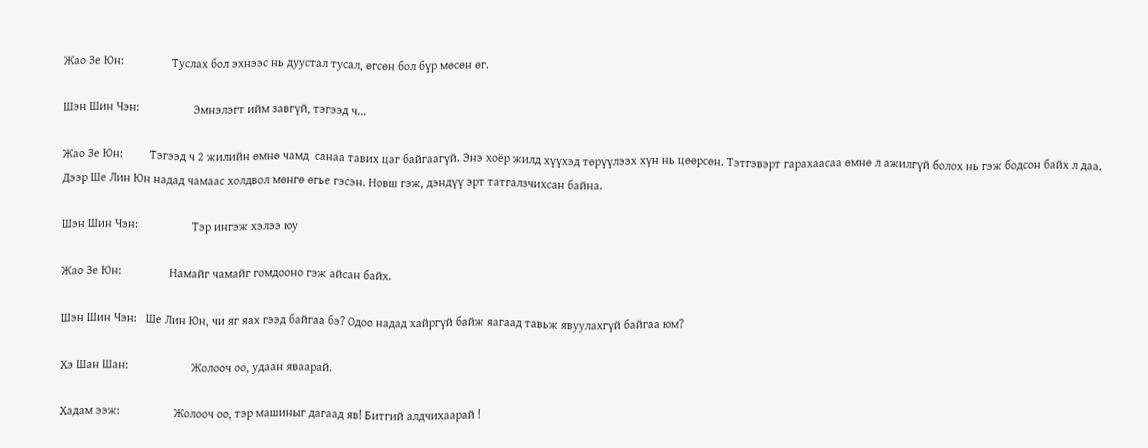Жао Зе Юн:                Туслах бол эхнээс нь дуустал тусал, өгсөн бол бүр мөсөн өг.

Шэн Шин Чэн:                  Эмнэлэгт ийм завгүй, тэгээд ч...

Жао Зе Юн:         Тэгээд ч 2 жилийн өмнө чамд  санаа тавих цаг байгаагүй. Энэ хоёр жилд хүүхэд төрүүлээх хүн нь цөөрсөн. Тэтгэвэрт гарахаасаа өмнө л ажилгүй болох нь гэж бодсон байх л даа. Дээр Ше Лин Юн надад чамаас холдвол мөнгө өгье гэсэн. Новш гэж, дэндүү эрт татгалзчихсан байна.

Шэн Шин Чэн:                  Тэр ингэж хэлээ юу

Жао Зе Юн:                Намайг чамайг гомдооно гэж айсан байх.

Шэн Шин Чэн:   Ше Лин Юн, чи яг яах гээд байгаа бэ? Одоо надад хайргүй байж яагаад тавьж явуулахгүй байгаа юм?

Хэ Шан Шан:                     Жолооч оо, удаан яваарай.

Хадам ээж:                  Жолооч оо, тэр машиныг дагаад яв! Битгий алдчихаарай !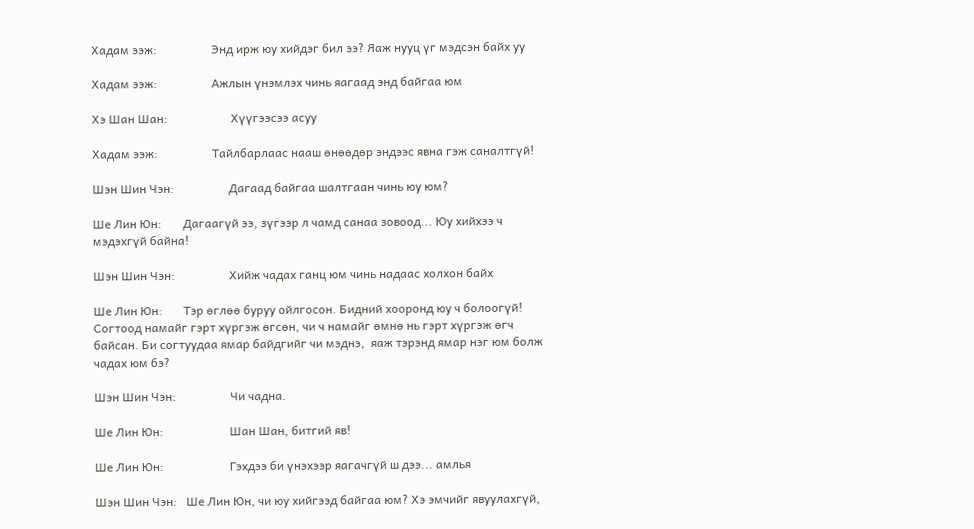Хадам ээж:                  Энд ирж юу хийдэг бил ээ? Яаж нууц үг мэдсэн байх уу

Хадам ээж:                  Ажлын үнэмлэх чинь яагаад энд байгаа юм

Хэ Шан Шан:                     Хүүгээсээ асуу

Хадам ээж:                  Тайлбарлаас нааш өнөөдөр эндээс явна гэж саналтгүй!

Шэн Шин Чэн:                  Дагаад байгаа шалтгаан чинь юу юм?

Ше Лин Юн:       Дагаагүй ээ, зүгээр л чамд санаа зовоод... Юу хийхээ ч мэдэхгүй байна!

Шэн Шин Чэн:                  Хийж чадах ганц юм чинь надаас холхон байх

Ше Лин Юн:       Тэр өглөө буруу ойлгосон. Бидний хооронд юу ч болоогүй! Согтоод намайг гэрт хүргэж өгсөн, чи ч намайг өмнө нь гэрт хүргэж өгч байсан. Би согтуудаа ямар байдгийг чи мэднэ,  яаж тэрэнд ямар нэг юм болж чадах юм бэ?

Шэн Шин Чэн:                  Чи чадна.

Ше Лин Юн:                      Шан Шан, битгий яв!

Ше Лин Юн:                      Гэхдээ би үнэхээр яагачгүй ш дээ... амлья

Шэн Шин Чэн:   Ше Лин Юн, чи юу хийгээд байгаа юм? Хэ эмчийг явуулахгүй,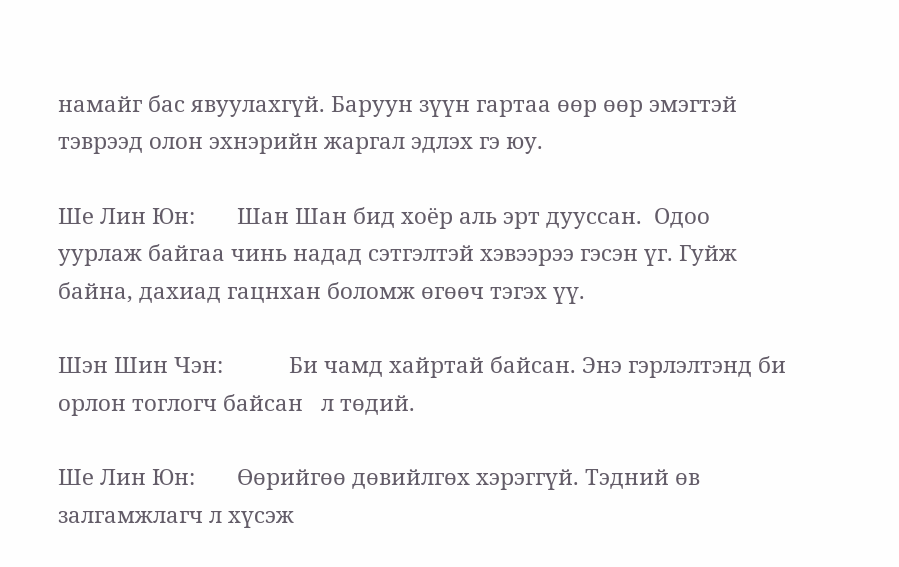намайг бас явуулахгүй. Баруун зүүн гартаа өөр өөр эмэгтэй тэврээд олон эхнэрийн жаргал эдлэх гэ юу.

Ше Лин Юн:       Шан Шан бид хоёр аль эрт дууссан.  Одоо уурлаж байгаа чинь надад сэтгэлтэй хэвээрээ гэсэн үг. Гуйж байна, дахиад гацнхан боломж өгөөч тэгэх үү.

Шэн Шин Чэн:           Би чамд хайртай байсан. Энэ гэрлэлтэнд би орлон тоглогч байсан   л төдий.

Ше Лин Юн:       Өөрийгөө дөвийлгөх хэрэггүй. Тэдний өв залгамжлагч л хүсэж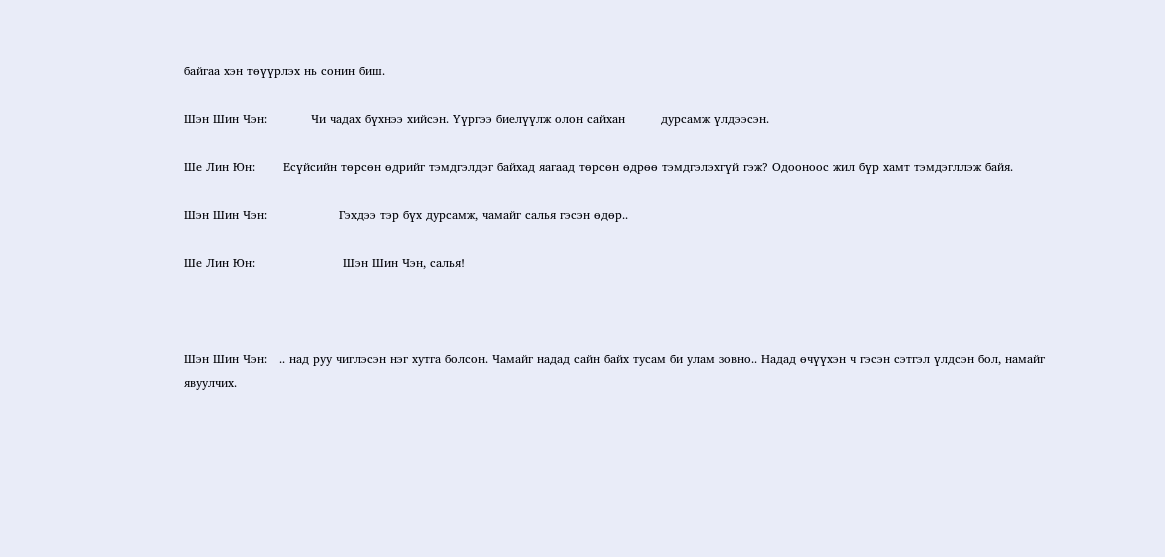байгаа хэн төүүрлэх нь сонин биш.

Шэн Шин Чэн:           Чи чадах бүхнээ хийсэн. Үүргээ биелүүлж олон сайхан         дурсамж үлдээсэн.

Ше Лин Юн:       Есүйсийн төрсөн өдрийг тэмдгэлдэг байхад яагаад төрсөн өдрөө тэмдгэлэхгүй гэж? Одооноос жил бүр хамт тэмдэгллэж байя.

Шэн Шин Чэн:                  Гэхдээ тэр бүх дурсамж, чамайг салья гэсэн өдөр..

Ше Лин Юн:                      Шэн Шин Чэн, салья!



Шэн Шин Чэн:   .. над руу чиглэсэн нэг хутга болсон. Чамайг надад сайн байх тусам би улам зовно.. Надад өчүүхэн ч гэсэн сэтгэл үлдсэн бол, намайг явуулчих.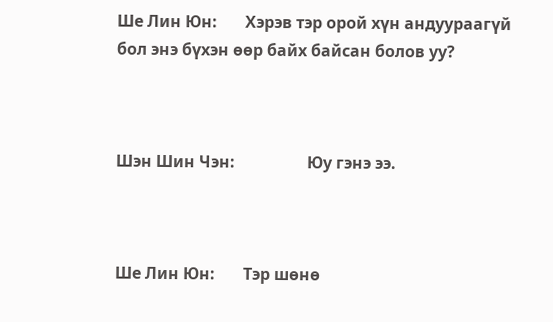Ше Лин Юн:       Хэрэв тэр орой хүн андуураагүй бол энэ бүхэн өөр байх байсан болов уу?



Шэн Шин Чэн:                  Юу гэнэ ээ.



Ше Лин Юн:       Тэр шөнө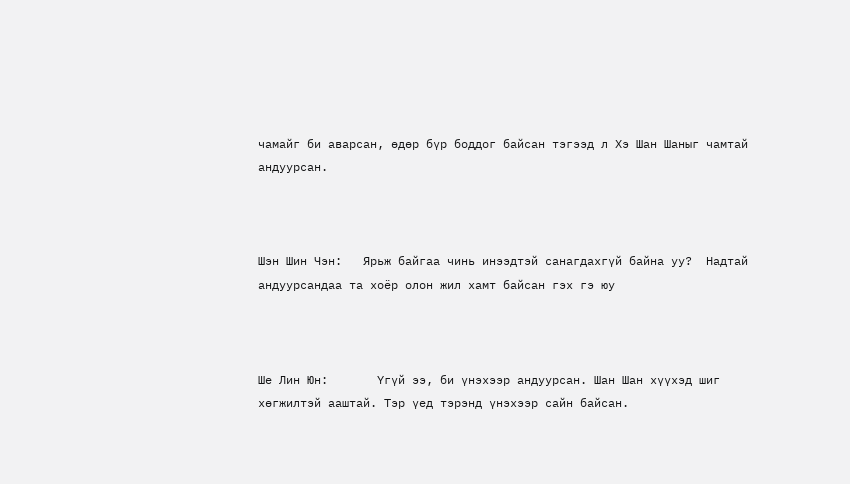чамайг би аварсан, өдөр бүр боддог байсан тэгээд л Хэ Шан Шаныг чамтай андуурсан.



Шэн Шин Чэн:   Ярьж байгаа чинь инээдтэй санагдахгүй байна уу?  Надтай андуурсандаа та хоёр олон жил хамт байсан гэх гэ юу



Ше Лин Юн:       Үгүй ээ, би үнэхээр андуурсан. Шан Шан хүүхэд шиг хөгжилтэй ааштай. Тэр үед тэрэнд үнэхээр сайн байсан.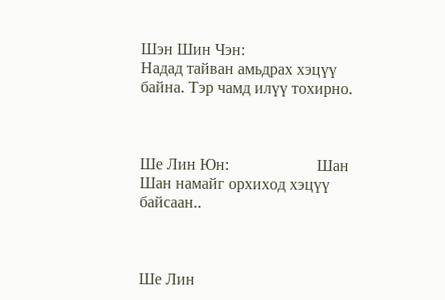Шэн Шин Чэн:                  Надад тайван амьдрах хэцүү байна. Тэр чамд илүү тохирно.



Ше Лин Юн:                      Шан Шан намайг орхиход хэцүү байсаан..



Ше Лин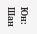Юн:                      Шан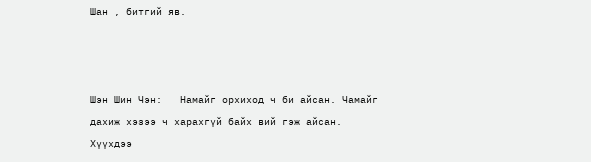Шан , битгий яв.



Шэн Шин Чэн:   Намайг орхиход ч би айсан. Чамайг дахиж хэзээ ч харахгүй байх вий гэж айсан. Хүүхдээ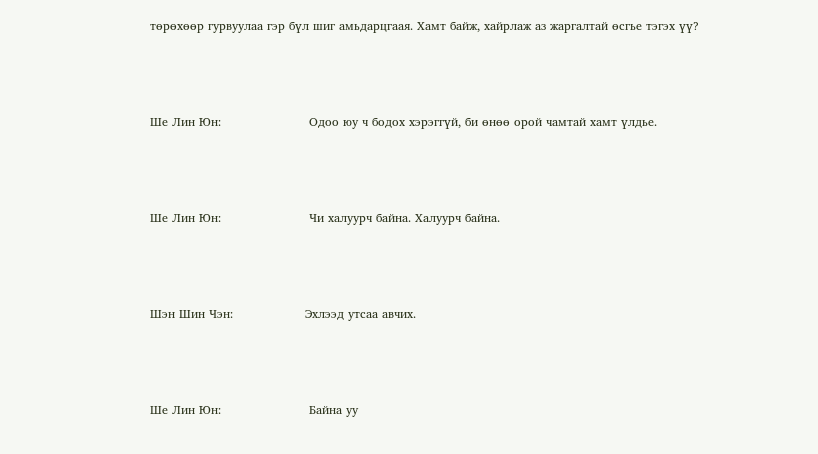төрөхөөр гурвуулаа гэр бүл шиг амьдарцгаая. Хамт байж, хайрлаж аз жаргалтай өсгье тэгэх үү?



Ше Лин Юн:                      Одоо юу ч бодох хэрэггүй, би өнөө орой чамтай хамт үлдье.



Ше Лин Юн:                      Чи халуурч байна. Халуурч байна.



Шэн Шин Чэн:                  Эхлээд утсаа авчих.



Ше Лин Юн:                      Байна уу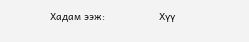Хадам ээж:                  Хүү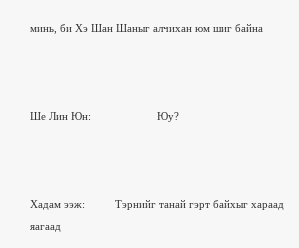минь, би Хэ Шан Шаныг алчихан юм шиг байна



Ше Лин Юн:                      Юу?



Хадам ээж:          Тэрнийг танай гэрт байхыг хараад яагаад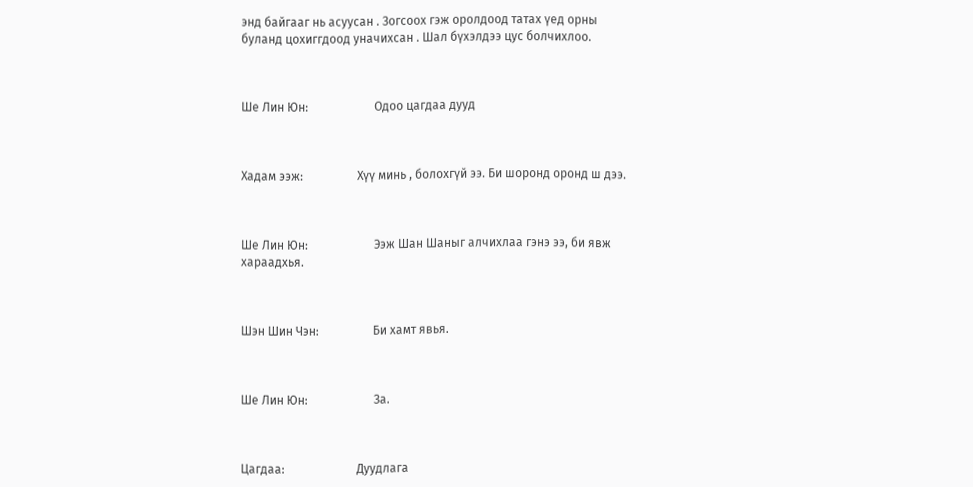энд байгааг нь асуусан . Зогсоох гэж оролдоод татах үед орны буланд цохиггдоод уначихсан . Шал бүхэлдээ цус болчихлоо.



Ше Лин Юн:                      Одоо цагдаа дууд



Хадам ээж:                  Хүү минь , болохгүй ээ. Би шоронд оронд ш дээ.



Ше Лин Юн:                      Ээж Шан Шаныг алчихлаа гэнэ ээ, би явж хараадхья.



Шэн Шин Чэн:                  Би хамт явья.



Ше Лин Юн:                      За.



Цагдаа:                        Дуудлага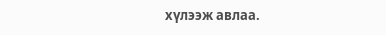хүлээж авлаа.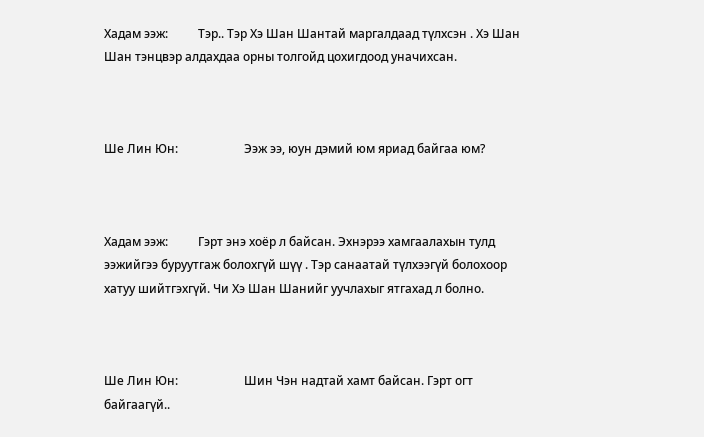Хадам ээж:          Тэр.. Тэр Хэ Шан Шантай маргалдаад түлхсэн . Хэ Шан Шан тэнцвэр алдахдаа орны толгойд цохигдоод уначихсан.



Ше Лин Юн:                      Ээж ээ, юун дэмий юм яриад байгаа юм?



Хадам ээж:          Гэрт энэ хоёр л байсан. Эхнэрээ хамгаалахын тулд ээжийгээ буруутгаж болохгүй шүү . Тэр санаатай түлхээгүй болохоор хатуу шийтгэхгүй. Чи Хэ Шан Шанийг уучлахыг ятгахад л болно.



Ше Лин Юн:                      Шин Чэн надтай хамт байсан. Гэрт огт байгаагүй..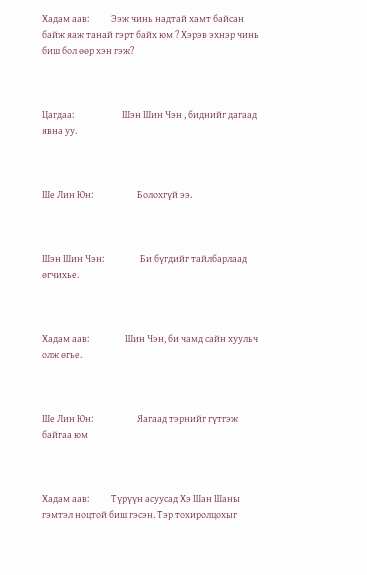Хадам аав:           Ээж чинь надтай хамт байсан байж яаж танай гэрт байх юм ? Хэрэв эхнэр чинь биш бол өөр хэн гэж?



Цагдаа:                        Шэн Шин Чэн , биднийг дагаад явна уу.



Ше Лин Юн:                      Болохгүй ээ.



Шэн Шин Чэн:                  Би бүгдийг тайлбарлаад өгчихье.



Хадам аав:                  Шин Чэн, би чамд сайн хуульч олж өгье.



Ше Лин Юн:                      Яагаад тэрнийг гүтгэж байгаа юм



Хадам аав:           Түрүүн асуусад Хэ Шан Шаны гэмтэл ноцтой биш гэсэн. Тэр тохиролцохыг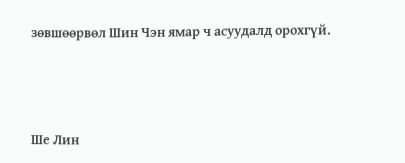зөвшөөрвөл Шин Чэн ямар ч асуудалд орохгүй.



Ше Лин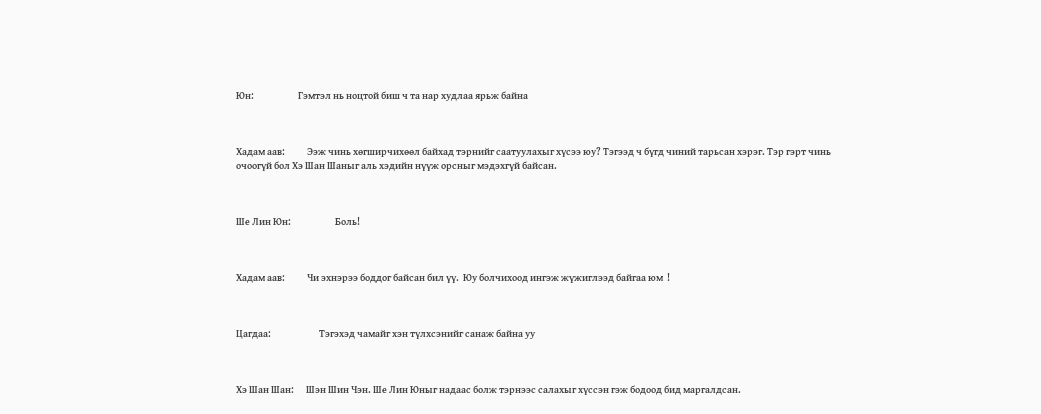Юн:                      Гэмтэл нь ноцтой биш ч та нар худлаа ярьж байна



Хадам аав:           Ээж чинь хөгширчихөөл байхад тэрнийг саатуулахыг хүсээ юу? Тэгээд ч бүгд чиний тарьсан хэрэг. Тэр гэрт чинь очоогүй бол Хэ Шан Шаныг аль хэдийн нүүж орсныг мэдэхгүй байсан.



Ше Лин Юн:                      Боль!



Хадам аав:           Чи эхнэрээ боддог байсан бил үү.  Юу болчихоод ингэж жүжиглээд байгаа юм  !



Цагдаа:                        Тэгэхэд чамайг хэн түлхсэнийг санаж байна уу



Хэ Шан Шан:      Шэн Шин Чэн. Ше Лин Юныг надаас болж тэрнээс салахыг хүссэн гэж бодоод бид маргалдсан.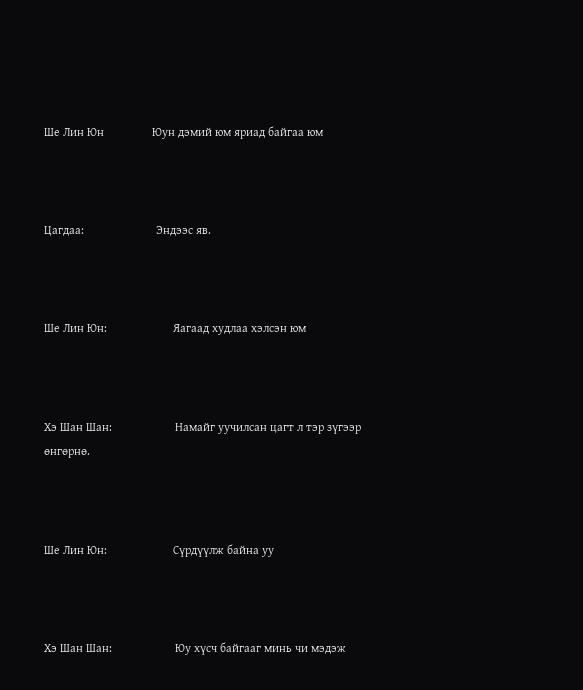Ше Лин Юн                Юун дэмий юм яриад байгаа юм



Цагдаа:                        Эндээс яв.



Ше Лин Юн:                      Яагаад худлаа хэлсэн юм



Хэ Шан Шан:                     Намайг уучилсан цагт л тэр зүгээр өнгөрнө.



Ше Лин Юн:                      Сүрдүүлж байна уу



Хэ Шан Шан:                     Юу хүсч байгааг минь чи мэдэж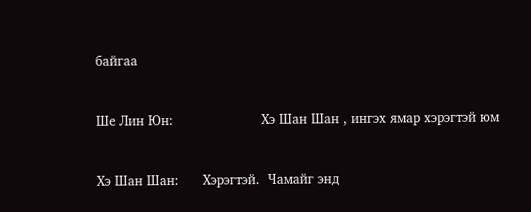байгаа



Ше Лин Юн:                      Хэ Шан Шан , ингэх ямар хэрэгтэй юм



Хэ Шан Шан:      Хэрэгтэй.  Чамайг энд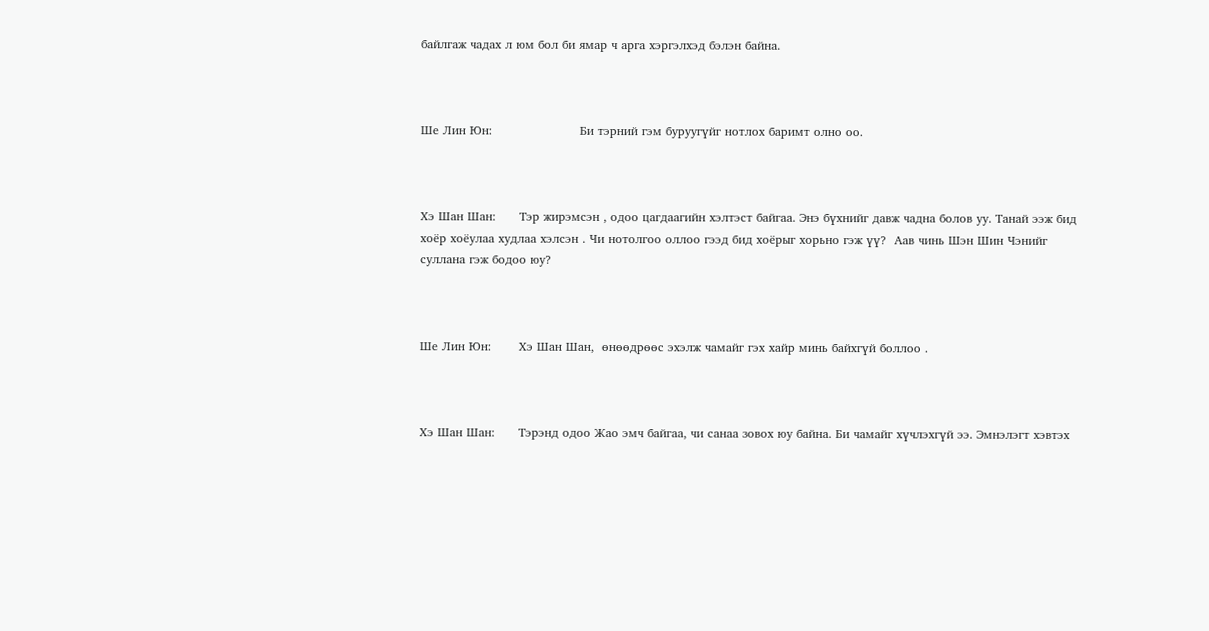байлгаж чадах л юм бол би ямар ч арга хэргэлхэд бэлэн байна.



Ше Лин Юн:                      Би тэрний гэм буруугүйг нотлох баримт олно оо.



Хэ Шан Шан:      Тэр жирэмсэн , одоо цагдаагийн хэлтэст байгаа. Энэ бүхнийг давж чадна болов уу. Танай ээж бид хоёр хоёулаа худлаа хэлсэн . Чи нотолгоо оллоо гээд бид хоёрыг хорьно гэж үү?  Аав чинь Шэн Шин Чэнийг суллана гэж бодоо юу?



Ше Лин Юн:       Хэ Шан Шан,  өнөөдрөөс эхэлж чамайг гэх хайр минь байхгүй боллоо .



Хэ Шан Шан:      Тэрэнд одоо Жао эмч байгаа, чи санаа зовох юу байна. Би чамайг хүчлэхгүй ээ. Эмнэлэгт хэвтэх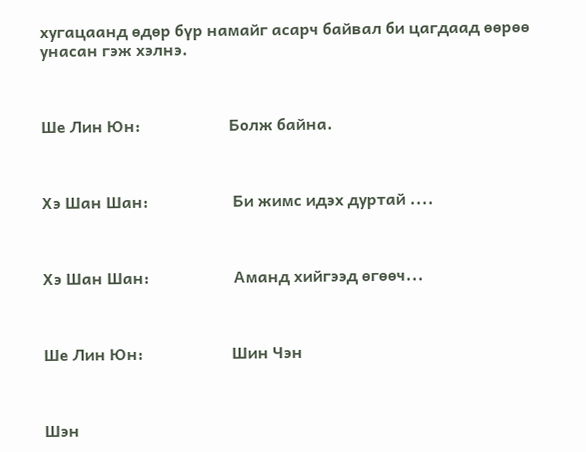хугацаанд өдөр бүр намайг асарч байвал би цагдаад өөрөө унасан гэж хэлнэ.



Ше Лин Юн:                      Болж байна.



Хэ Шан Шан:                     Би жимс идэх дуртай ....



Хэ Шан Шан:                     Аманд хийгээд өгөөч...



Ше Лин Юн:                      Шин Чэн



Шэн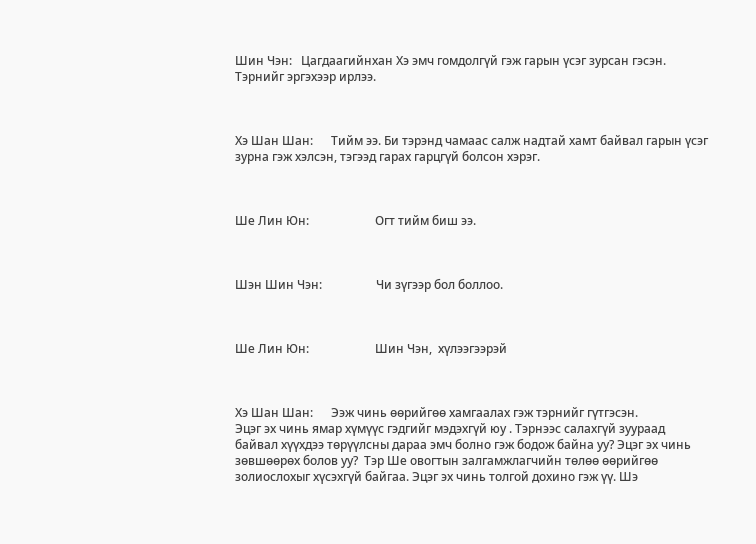Шин Чэн:   Цагдаагийнхан Хэ эмч гомдолгүй гэж гарын үсэг зурсан гэсэн. Тэрнийг эргэхээр ирлээ.



Хэ Шан Шан:      Тийм ээ. Би тэрэнд чамаас салж надтай хамт байвал гарын үсэг зурна гэж хэлсэн, тэгээд гарах гарцгүй болсон хэрэг.



Ше Лин Юн:                      Огт тийм биш ээ.



Шэн Шин Чэн:                  Чи зүгээр бол боллоо.



Ше Лин Юн:                      Шин Чэн,  хүлээгээрэй



Хэ Шан Шан:      Ээж чинь өөрийгөө хамгаалах гэж тэрнийг гүтгэсэн.
Эцэг эх чинь ямар хүмүүс гэдгийг мэдэхгүй юу . Тэрнээс салахгүй зуураад байвал хүүхдээ төрүүлсны дараа эмч болно гэж бодож байна уу? Эцэг эх чинь зөвшөөрөх болов уу?  Тэр Ше овогтын залгамжлагчийн төлөө өөрийгөө золиослохыг хүсэхгүй байгаа. Эцэг эх чинь толгой дохино гэж үү. Шэ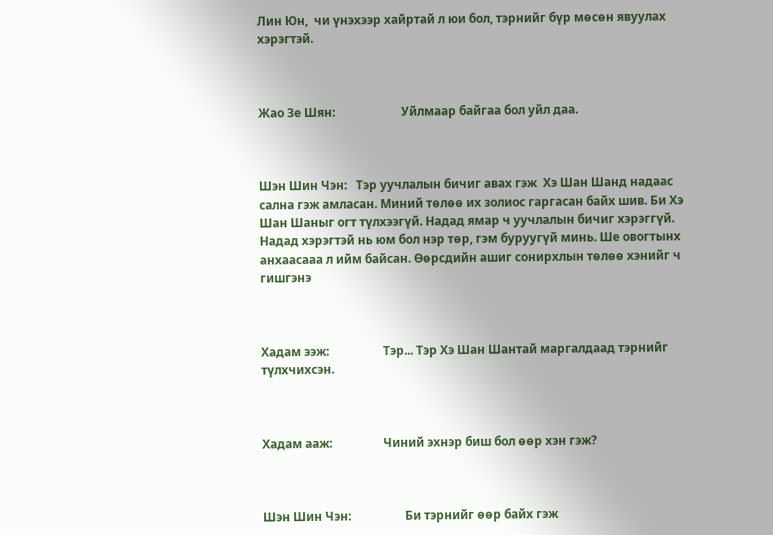Лин Юн,  чи үнэхээр хайртай л юи бол, тэрнийг бүр мөсөн явуулах хэрэгтэй.



Жао Зе Шян:                      Уйлмаар байгаа бол уйл даа.



Шэн Шин Чэн:   Тэр уучлалын бичиг авах гэж  Хэ Шан Шанд надаас сална гэж амласан. Миний төлөө их золиос гаргасан байх шив. Би Хэ Шан Шаныг огт түлхээгүй. Надад ямар ч уучлалын бичиг хэрэггүй. Надад хэрэгтэй нь юм бол нэр төр, гэм буруугүй минь. Ше овогтынх анхаасааа л ийм байсан. Өөрсдийн ашиг сонирхлын төлөө хэнийг ч гишгэнэ



Хадам ээж:                  Тэр... Тэр Хэ Шан Шантай маргалдаад тэрнийг түлхчихсэн.



Хадам ааж:                 Чиний эхнэр биш бол өөр хэн гэж?



Шэн Шин Чэн:                  Би тэрнийг өөр байх гэж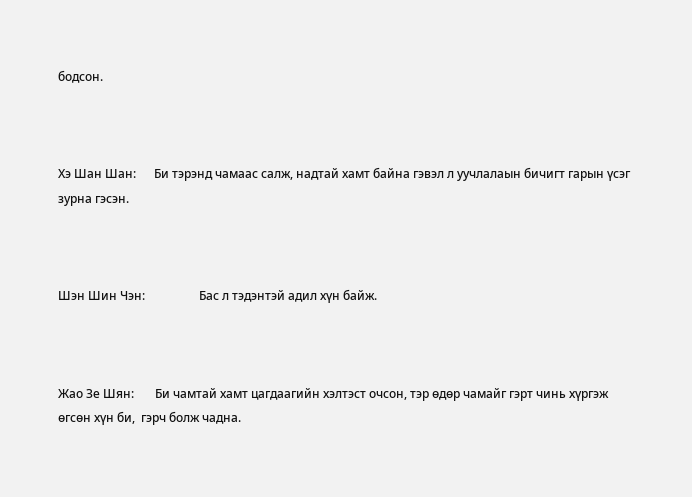бодсон.



Хэ Шан Шан:      Би тэрэнд чамаас салж, надтай хамт байна гэвэл л уучлалаын бичигт гарын үсэг зурна гэсэн.



Шэн Шин Чэн:                  Бас л тэдэнтэй адил хүн байж.



Жао Зе Шян:       Би чамтай хамт цагдаагийн хэлтэст очсон, тэр өдөр чамайг гэрт чинь хүргэж өгсөн хүн би,  гэрч болж чадна.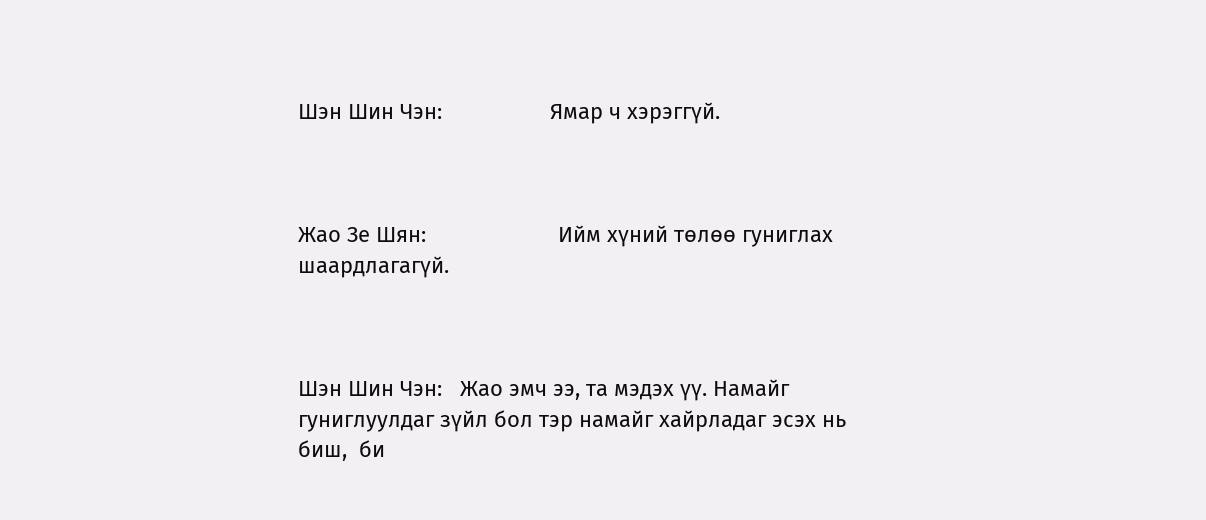Шэн Шин Чэн:                  Ямар ч хэрэггүй.



Жао Зе Шян:                      Ийм хүний төлөө гуниглах шаардлагагүй.



Шэн Шин Чэн:   Жао эмч ээ, та мэдэх үү. Намайг гуниглуулдаг зүйл бол тэр намайг хайрладаг эсэх нь биш,  би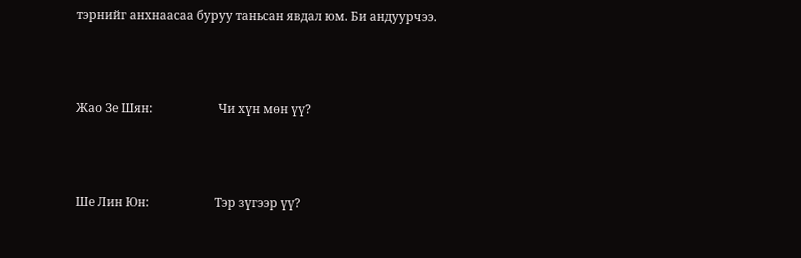тэрнийг анхнаасаа буруу таньсан явдал юм. Би андуурчээ.



Жао Зе Шян:                      Чи хүн мөн үү?



Ше Лин Юн:                      Тэр зүгээр үү?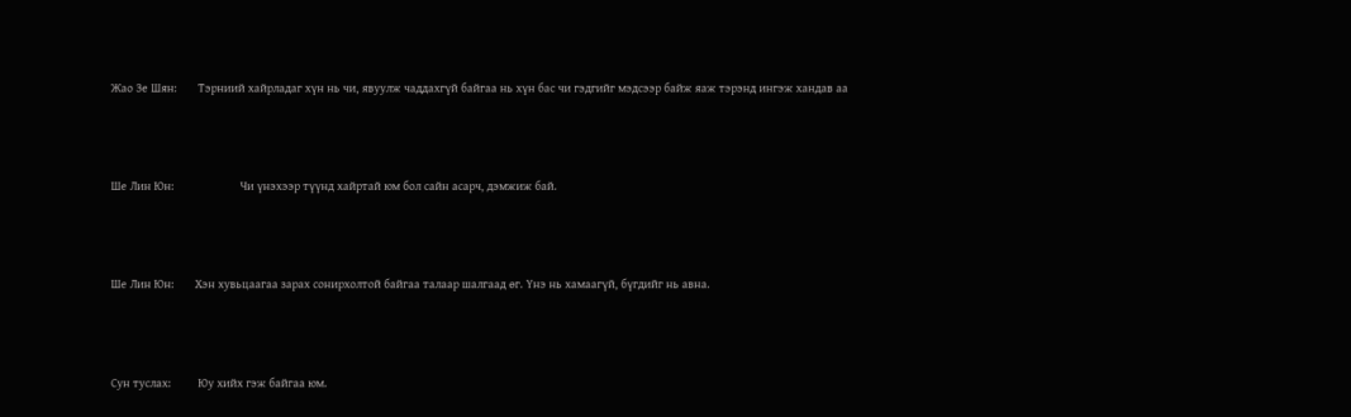Жао Зе Шян:       Тэрниий хайрладаг хүн нь чи, явуулж чаддахгүй байгаа нь хүн бас чи гэдгийг мэдсээр байж яаж тэрэнд ингэж хандав аа



Ше Лин Юн:                      Чи үнэхээр түүнд хайртай юм бол сайн асарч, дэмжиж бай.



Ше Лин Юн:       Хэн хувьцаагаа зарах сонирхолтой байгаа талаар шалгаад өг. Үнэ нь хамаагүй, бүгдийг нь авна.



Сун туслах:         Юу хийх гэж байгаа юм.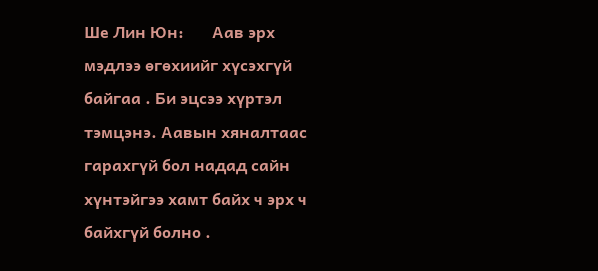Ше Лин Юн:       Аав эрх мэдлээ өгөхиийг хүсэхгүй байгаа . Би эцсээ хүртэл тэмцэнэ. Аавын хяналтаас гарахгүй бол надад сайн хүнтэйгээ хамт байх ч эрх ч байхгүй болно .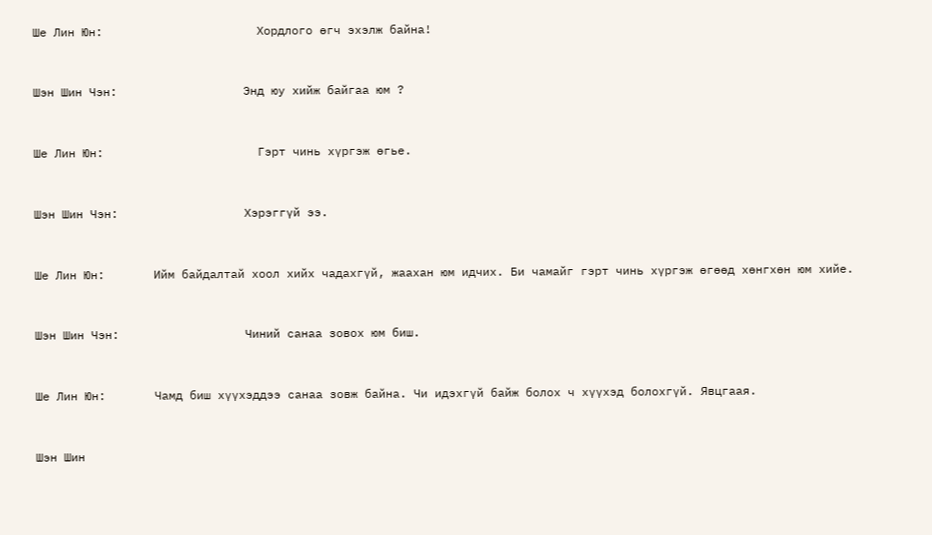Ше Лин Юн:                      Хордлого өгч эхэлж байна!



Шэн Шин Чэн:                  Энд юу хийж байгаа юм ?



Ше Лин Юн:                      Гэрт чинь хүргэж өгье.



Шэн Шин Чэн:                  Хэрэггүй ээ.



Ше Лин Юн:       Ийм байдалтай хоол хийх чадахгүй, жаахан юм идчих. Би чамайг гэрт чинь хүргэж өгөөд хөнгхөн юм хийе.



Шэн Шин Чэн:                  Чиний санаа зовох юм биш.



Ше Лин Юн:       Чамд биш хүүхэддээ санаа зовж байна. Чи идэхгүй байж болох ч хүүхэд болохгүй. Явцгаая.



Шэн Шин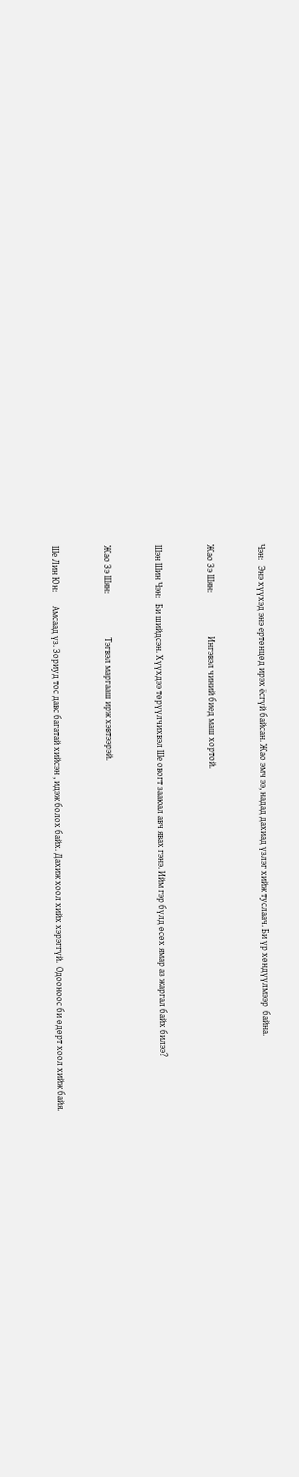Чэн:   Энэ хүүхэд энэ ертөнцөд ирэх ёсгүй байсан. Жао эмч ээ, надад дахиад үзлэг хийж туслаач. Би үр хөндүүлмээр  байна.



Жао Зэ Шян:                      Ингэвэл чиний биед маш хортой.



Шэн Шин Чэн:   Би шийдсэн. Хүүхдээ төрүүлчихвэл Ше овогт зааюал авч явах гэнэ. Ийм гэр бүлд өсөх ямар аз жаргал байх билээ?



Жао Зэ Шян:                      Тэгвэл маргааш ирж хэвтээрэй.



Ше Лин Юн:       Амсаад үз. Зориуд тос давс багатай хийсэн , идэж болох байх. Дахиж хоол хийх хэрэггүй.  Одооноос би өдөрт хоол хийж байя.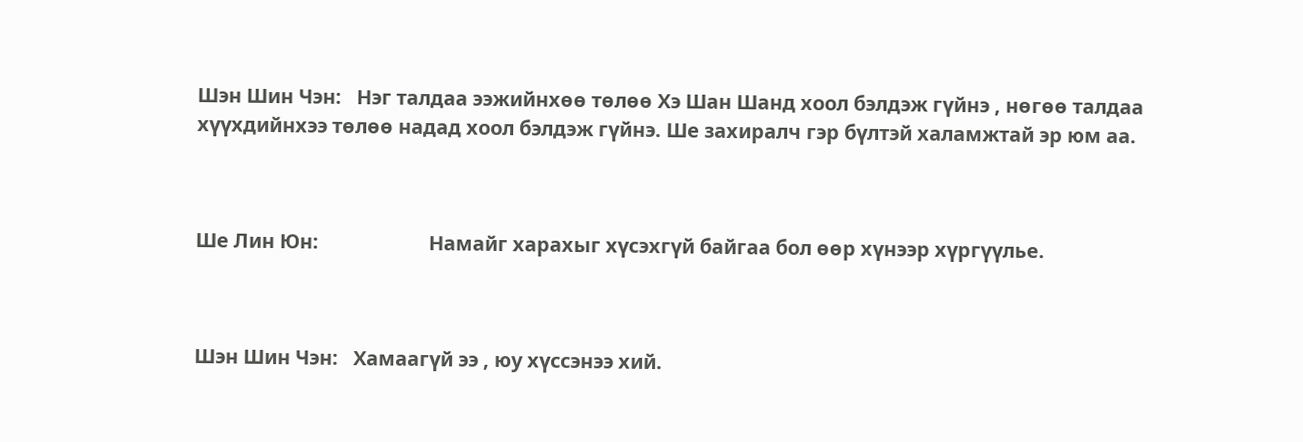Шэн Шин Чэн:   Нэг талдаа ээжийнхөө төлөө Хэ Шан Шанд хоол бэлдэж гүйнэ , нөгөө талдаа хүүхдийнхээ төлөө надад хоол бэлдэж гүйнэ. Ше захиралч гэр бүлтэй халамжтай эр юм аа.



Ше Лин Юн:                      Намайг харахыг хүсэхгүй байгаа бол өөр хүнээр хүргүүлье.



Шэн Шин Чэн:   Хамаагүй ээ , юу хүссэнээ хий.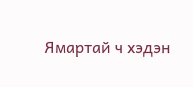Ямартай ч хэдэн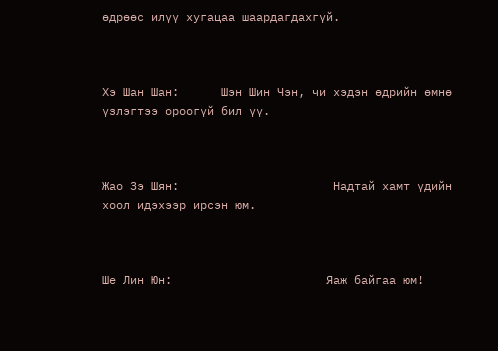өдрөөс илүү хугацаа шаардагдахгүй.



Хэ Шан Шан:      Шэн Шин Чэн, чи хэдэн өдрийн өмнө үзлэгтээ ороогүй бил үү.



Жао Зэ Шян:                      Надтай хамт үдийн хоол идэхээр ирсэн юм.



Ше Лин Юн:                      Яаж байгаа юм!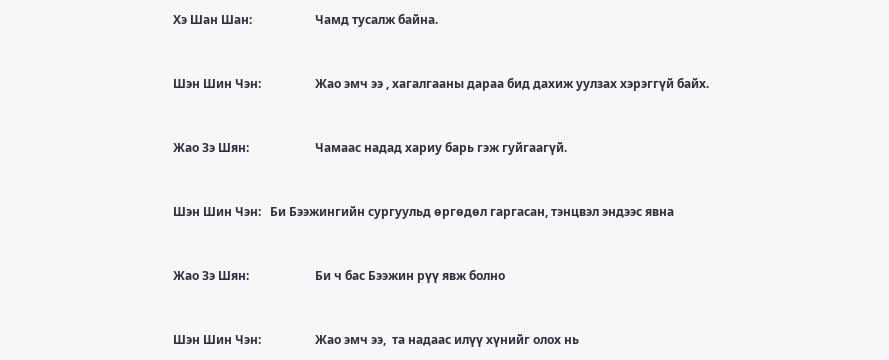Хэ Шан Шан:                     Чамд тусалж байна.



Шэн Шин Чэн:                  Жао эмч ээ , хагалгааны дараа бид дахиж уулзах хэрэггүй байх.



Жао Зэ Шян:                      Чамаас надад хариу барь гэж гуйгаагүй.



Шэн Шин Чэн:   Би Бээжингийн сургуульд өргөдөл гаргасан, тэнцвэл эндээс явна



Жао Зэ Шян:                      Би ч бас Бээжин рүү явж болно



Шэн Шин Чэн:                  Жао эмч ээ,  та надаас илүү хүнийг олох нь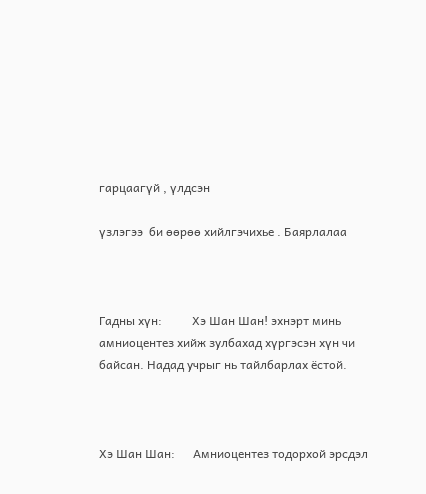гарцаагүй , үлдсэн

үзлэгээ  би өөрөө хийлгэчихье . Баярлалаа



Гадны хүн:          Хэ Шан Шан! эхнэрт минь амниоцентез хийж зулбахад хүргэсэн хүн чи байсан. Надад учрыг нь тайлбарлах ёстой.



Хэ Шан Шан:      Амниоцентез тодорхой эрсдэл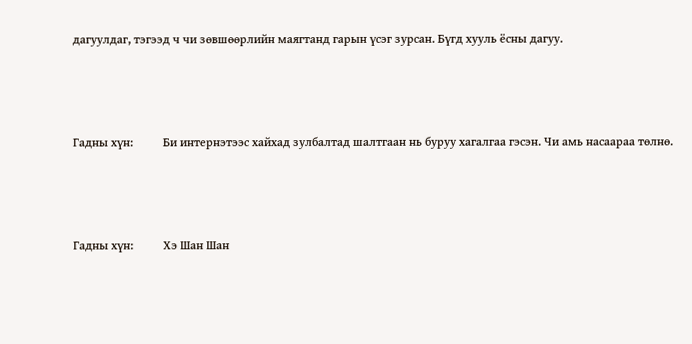дагуулдаг, тэгээд ч чи зөвшөөрлийн маягтанд гарын үсэг зурсан. Бүгд хууль ёсны дагуу.



Гадны хүн:          Би интернэтээс хайхад зулбалтад шалтгаан нь буруу хагалгаа гэсэн. Чи амь насаараа төлнө.



Гадны хүн:          Хэ Шан Шан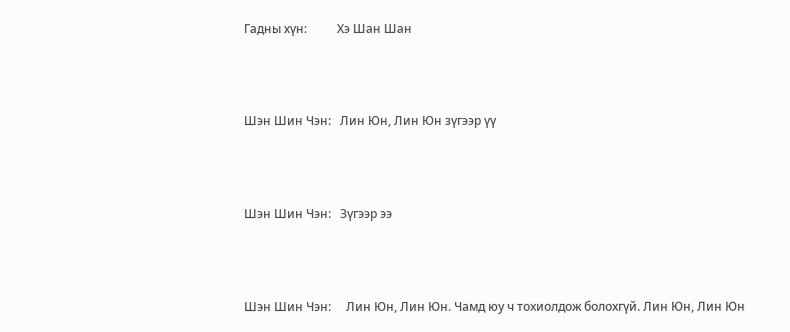Гадны хүн:          Хэ Шан Шан



Шэн Шин Чэн:   Лин Юн, Лин Юн зүгээр үү



Шэн Шин Чэн:   Зүгээр ээ



Шэн Шин Чэн:     Лин Юн, Лин Юн. Чамд юу ч тохиолдож болохгүй. Лин Юн, Лин Юн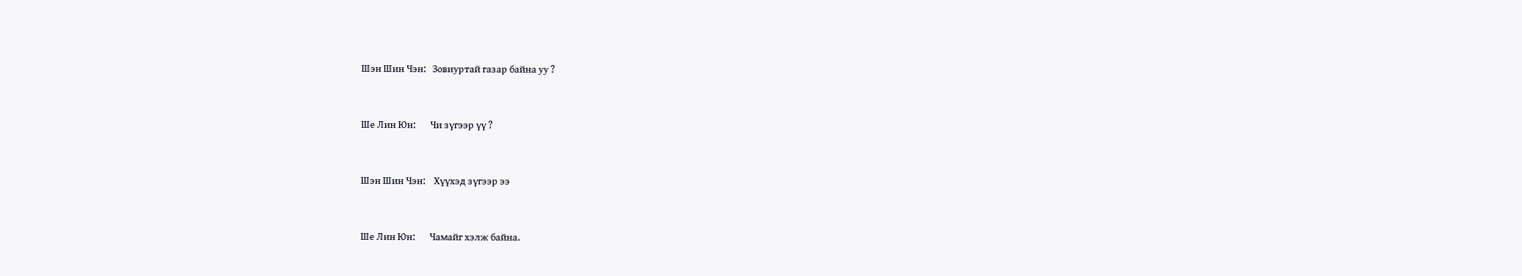Шэн Шин Чэн:   Зовиуртай газар байна уу ?



Ше Лин Юн:       Чи зүгээр үү ?



Шэн Шин Чэн:    Хүүхэд зүгээр ээ



Ше Лин Юн:       Чамайг хэлж байна.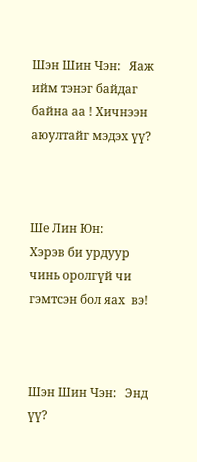Шэн Шин Чэн:   Яаж ийм тэнэг байдаг байна аа ! Хичнээн аюултайг мэдэх үү?



Ше Лин Юн:          Хэрэв би урдуур чинь оролгүй чи гэмтсэн бол яах  вэ!



Шэн Шин Чэн:   Энд үү?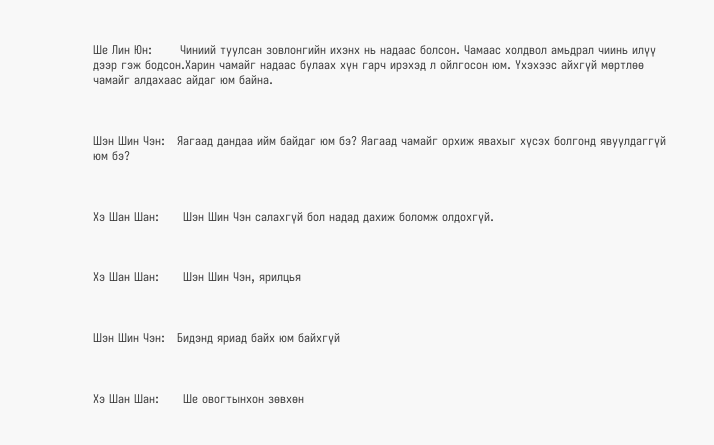Ше Лин Юн:       Чиниий туулсан зовлонгийн ихэнх нь надаас болсон. Чамаас холдвол амьдрал чиинь илүү дээр гэж бодсон.Харин чамайг надаас булаах хүн гарч ирэхэд л ойлгосон юм. Үхэхээс айхгүй мөртлөө чамайг алдахаас айдаг юм байна.



Шэн Шин Чэн:   Яагаад дандаа ийм байдаг юм бэ? Яагаад чамайг орхиж явахыг хүсэх болгонд явуулдаггүй юм бэ?



Хэ Шан Шан:      Шэн Шин Чэн салахгүй бол надад дахиж боломж олдохгүй.



Хэ Шан Шан:      Шэн Шин Чэн, ярилцья



Шэн Шин Чэн:   Бидэнд яриад байх юм байхгүй



Хэ Шан Шан:      Ше овогтынхон зөвхөн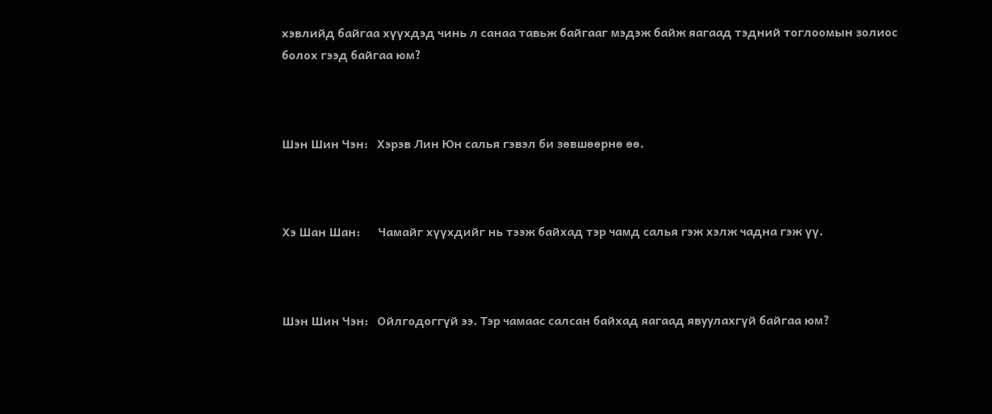хэвлийд байгаа хүүхдэд чинь л санаа тавьж байгааг мэдэж байж яагаад тэдний тоглоомын золиос болох гээд байгаа юм?



Шэн Шин Чэн:   Хэрэв Лин Юн салья гэвэл би зөвшөөрнө өө.



Хэ Шан Шан:      Чамайг хүүхдийг нь тээж байхад тэр чамд салья гэж хэлж чадна гэж үү.



Шэн Шин Чэн:   Ойлгодоггүй ээ. Тэр чамаас салсан байхад яагаад явуулахгүй байгаа юм?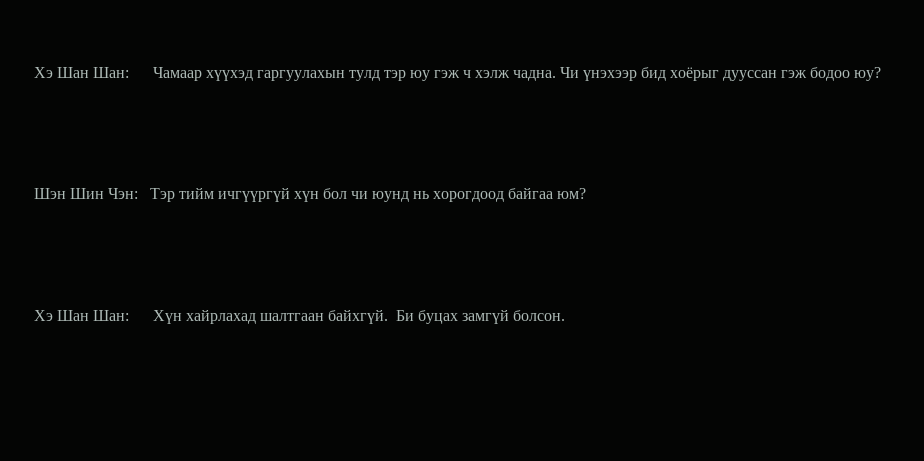Хэ Шан Шан:      Чамаар хүүхэд гаргуулахын тулд тэр юу гэж ч хэлж чадна. Чи үнэхээр бид хоёрыг дууссан гэж бодоо юу?



Шэн Шин Чэн:   Тэр тийм ичгүүргүй хүн бол чи юунд нь хорогдоод байгаа юм?



Хэ Шан Шан:      Хүн хайрлахад шалтгаан байхгүй.  Би буцах замгүй болсон.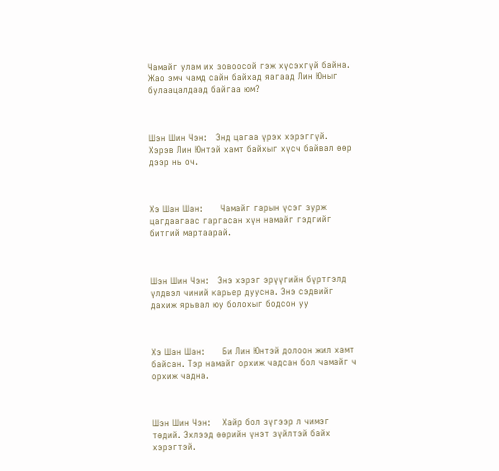Чамайг улам их зовоосой гэж хүсэхгүй байна. Жао эмч чамд сайн байхад яагаад Лин Юныг булаацалдаад байгаа юм?



Шэн Шин Чэн:   Энд цагаа үрэх хэрэггүй. Хэрэв Лин Юнтэй хамт байхыг хүсч байвал өөр дээр нь оч.



Хэ Шан Шан:      Чамайг гарын үсэг зурж цагдаагаас гаргасан хүн намайг гэдгийг битгий мартаарай.



Шэн Шин Чэн:   Энэ хэрэг эрүүгийн бүртгэлд үлдвэл чиний карьер дуусна. Энэ сэдвийг дахиж ярьвал юу болохыг бодсон уу



Хэ Шан Шан:      Би Лин Юнтэй долоон жил хамт байсан. Тэр намайг орхиж чадсан бол чамайг ч орхиж чадна.



Шэн Шин Чэн:    Хайр бол зүгээр л чимэг төдий. Эхлээд өөрийн үнэт зүйлтэй байх хэрэгтэй.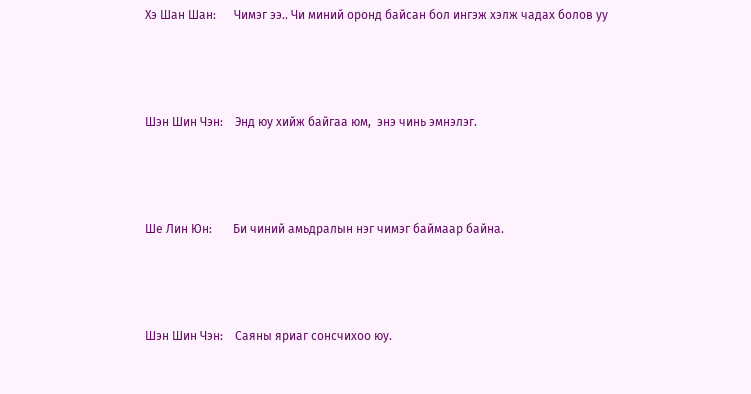Хэ Шан Шан:      Чимэг ээ.. Чи миний оронд байсан бол ингэж хэлж чадах болов уу



Шэн Шин Чэн:    Энд юу хийж байгаа юм,  энэ чинь эмнэлэг.



Ше Лин Юн:       Би чиний амьдралын нэг чимэг баймаар байна.



Шэн Шин Чэн:    Саяны яриаг сонсчихоо юу.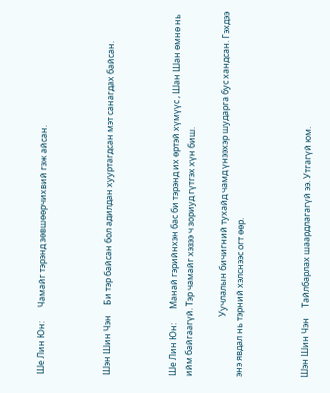Ше Лин Юн:       Чамайг тэрэнд зөвшөөрчихвий гэж айсан.



Шэн Шин Чэн     Би тэр байсан бол адилдан хууртагдсан мэт санагдах байсан.



Ше Лин Юн:       Манай гэрийнхэн бас би тэрэнд их өртэй хүмүүс , Шан Шан өмнө нь ийм байгаагүй. Тэр чамайг хэзээ ч зориуд гүтгэх хүн биш.

                              Уучлалын бичигний тухайд чамд үнээхэр шударга бус хандсан. Гэхдээ энэ явдал нь тэрний хэлснээс огт өөр.



Шэн Шин Чэн     Тайлбарлах шаардлагагүй ээ. Утгагүй юм.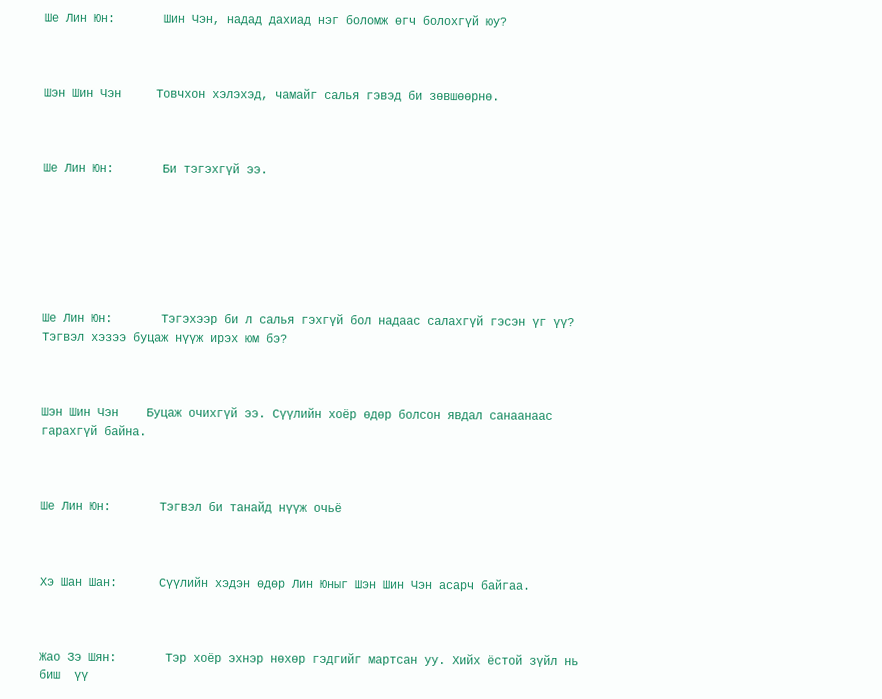Ше Лин Юн:       Шин Чэн, надад дахиад нэг боломж өгч болохгүй юу?



Шэн Шин Чэн     Товчхон хэлэхэд, чамайг салья гэвэд би зөвшөөрнө.



Ше Лин Юн:       Би тэгэхгүй ээ.







Ше Лин Юн:       Тэгэхээр би л салья гэхгүй бол надаас салахгүй гэсэн үг үү? Тэгвэл хэзээ буцаж нүүж ирэх юм бэ?



Шэн Шин Чэн    Буцаж очихгүй ээ. Сүүлийн хоёр өдөр болсон явдал санаанаас гарахгүй байна.



Ше Лин Юн:       Тэгвэл би танайд нүүж очьё



Хэ Шан Шан:      Сүүлийн хэдэн өдөр Лин Юныг Шэн Шин Чэн асарч байгаа.



Жао Зэ Шян:       Тэр хоёр эхнэр нөхөр гэдгийг мартсан уу. Хийх ёстой зүйл нь биш  үү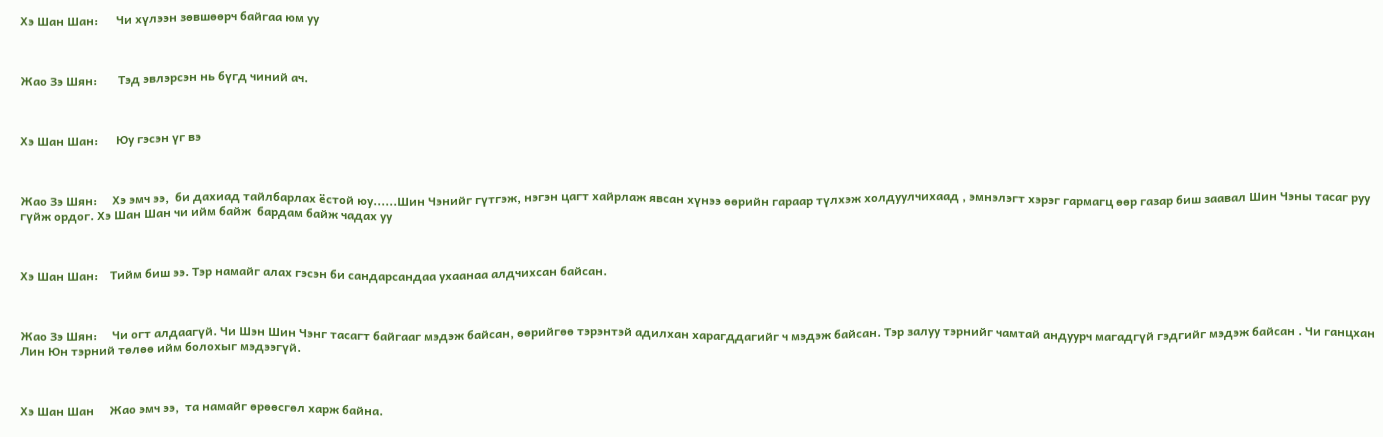Хэ Шан Шан:      Чи хүлээн зөвшөөрч байгаа юм уу



Жао Зэ Шян:       Тэд эвлэрсэн нь бүгд чиний ач.



Хэ Шан Шан:      Юу гэсэн үг вэ



Жао Зэ Шян:     Хэ эмч ээ,  би дахиад тайлбарлах ёстой юу......Шин Чэнийг гүтгэж, нэгэн цагт хайрлаж явсан хүнээ өөрийн гараар түлхэж холдуулчихаад , эмнэлэгт хэрэг гармагц өөр газар биш заавал Шин Чэны тасаг руу гүйж ордог. Хэ Шан Шан чи ийм байж  бардам байж чадах уу



Хэ Шан Шан:    Тийм биш ээ. Тэр намайг алах гэсэн би сандарсандаа ухаанаа алдчихсан байсан.



Жао Зэ Шян:     Чи огт алдаагүй. Чи Шэн Шин Чэнг тасагт байгааг мэдэж байсан, өөрийгөө тэрэнтэй адилхан харагддагийг ч мэдэж байсан. Тэр залуу тэрнийг чамтай андуурч магадгүй гэдгийг мэдэж байсан . Чи ганцхан Лин Юн тэрний төлөө ийм болохыг мэдээгүй.



Хэ Шан Шан     Жао эмч ээ,  та намайг өрөөсгөл харж байна.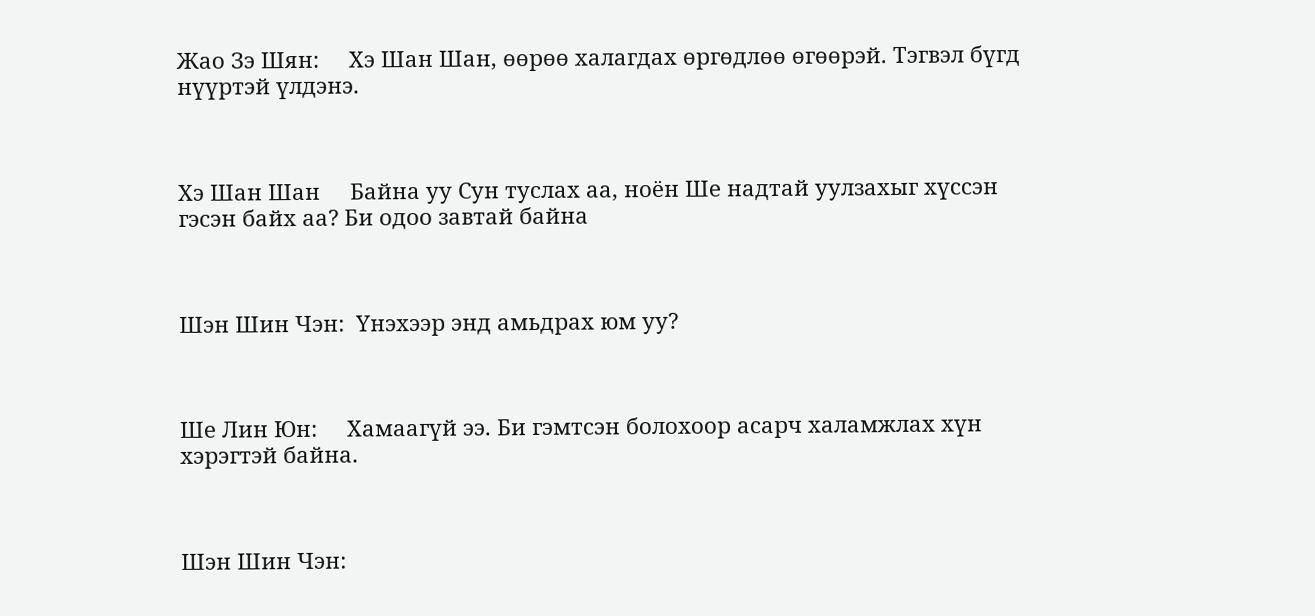Жао Зэ Шян:     Хэ Шан Шан, өөрөө халагдах өргөдлөө өгөөрэй. Тэгвэл бүгд нүүртэй үлдэнэ.



Хэ Шан Шан     Байна уу Сун туслах аа, ноён Ше надтай уулзахыг хүссэн гэсэн байх аа? Би одоо завтай байна



Шэн Шин Чэн:  Үнэхээр энд амьдрах юм уу?



Ше Лин Юн:     Хамаагүй ээ. Би гэмтсэн болохоор асарч халамжлах хүн хэрэгтэй байна.



Шэн Шин Чэн: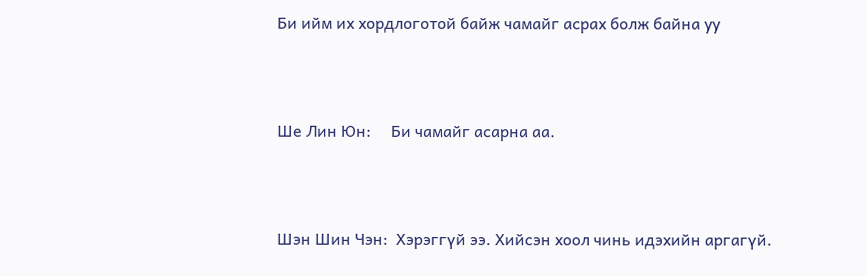Би ийм их хордлоготой байж чамайг асрах болж байна уу



Ше Лин Юн:     Би чамайг асарна аа.



Шэн Шин Чэн:  Хэрэггүй ээ. Хийсэн хоол чинь идэхийн аргагүй.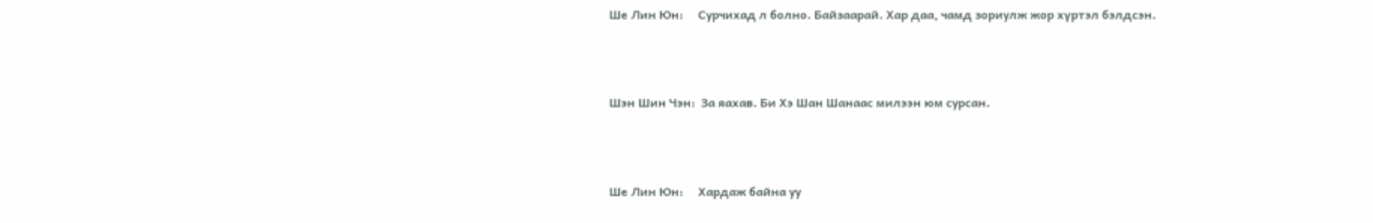Ше Лин Юн:     Сурчихад л болно. Байзаарай. Хар даа, чамд зориулж жор хүртэл бэлдсэн.



Шэн Шин Чэн:  За яахав. Би Хэ Шан Шанаас милээн юм сурсан.



Ше Лин Юн:     Хардаж байна уу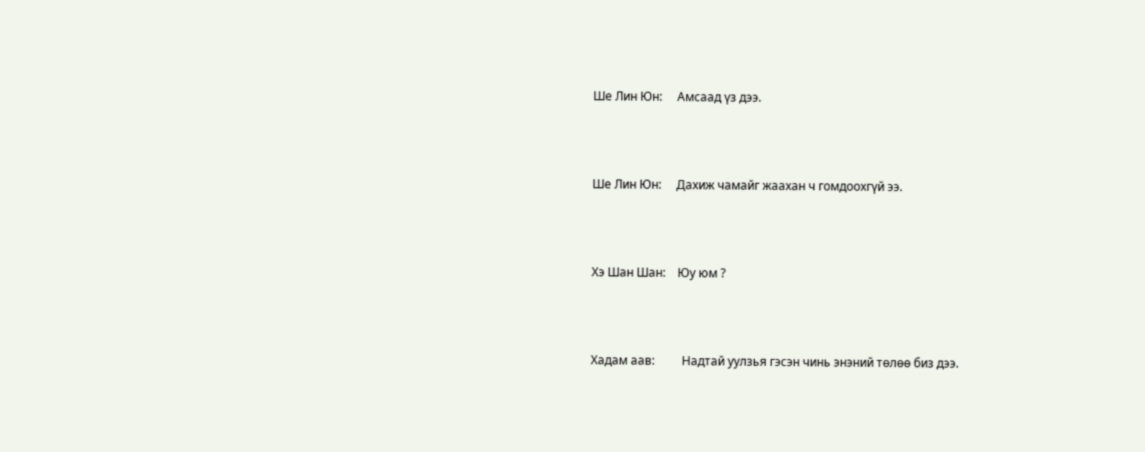Ше Лин Юн:     Амсаад үз дээ.



Ше Лин Юн:     Дахиж чамайг жаахан ч гомдоохгүй ээ.



Хэ Шан Шан:    Юу юм ?



Хадам аав:         Надтай уулзья гэсэн чинь энэний төлөө биз дээ.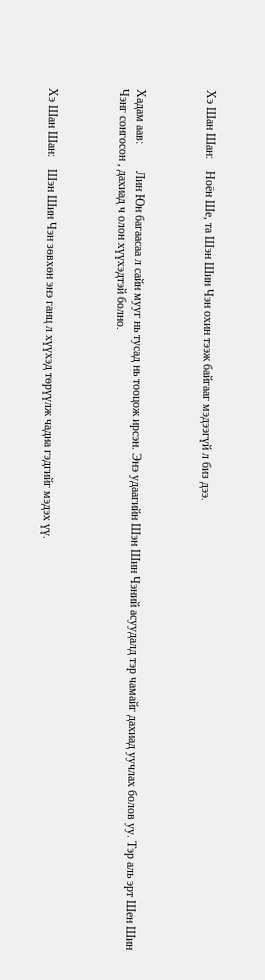Хэ Шан Шан:    Ноён Ше, та Шэн Шин Чэн охин тээж байгааг мэдээгүй л биз дээ.



Хадам аав:         Лин Юн багаасаа л сайн мууг нь тусад нь тооцож ирсэн. Энэ удаагийн Шэн Шин Чэний асуудалд тэр чамайг дахиад уучлах болов уу. Тэр аль эрт Шен Шин Чэнг сонгосон , дахиад ч олон хүүхэдтэй болно.



Хэ Шан Шан:    Шэн Шин Чэн зөвхөн энэ ганц л хүүхэд төрүүлж чадна гэдгийг мэдэх үү.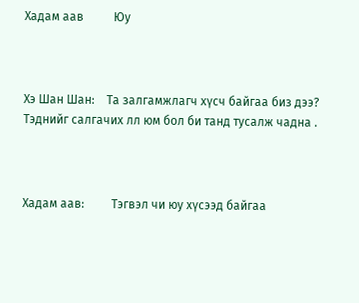Хадам аав          Юу



Хэ Шан Шан:    Та залгамжлагч хүсч байгаа биз дээ? Тэднийг салгачих лл юм бол би танд тусалж чадна .



Хадам аав:         Тэгвэл чи юу хүсээд байгаа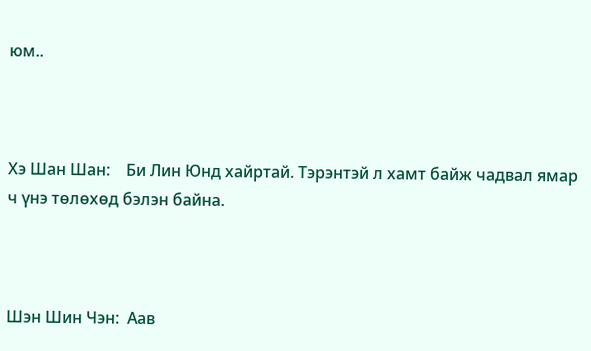юм..



Хэ Шан Шан:    Би Лин Юнд хайртай. Тэрэнтэй л хамт байж чадвал ямар ч үнэ төлөхөд бэлэн байна.



Шэн Шин Чэн:  Аав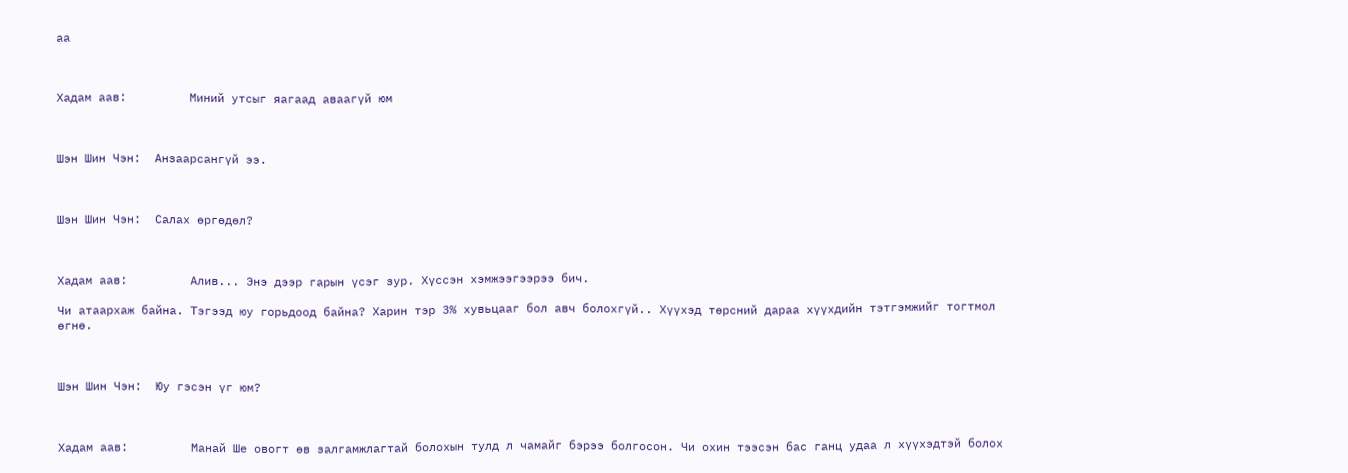аа



Хадам аав:         Миний утсыг яагаад аваагүй юм



Шэн Шин Чэн:  Анзаарсангүй ээ.



Шэн Шин Чэн:  Салах өргөдөл?



Хадам аав:         Алив... Энэ дээр гарын үсэг зур. Хүссэн хэмжээгээрээ бич.

Чи атаархаж байна. Тэгээд юу горьдоод байна? Харин тэр 3% хувьцааг бол авч болохгүй.. Хүүхэд төрсний дараа хүүхдийн тэтгэмжийг тогтмол өгнө.



Шэн Шин Чэн:  Юу гэсэн үг юм?



Хадам аав:         Манай Ше овогт өв залгамжлагтай болохын тулд л чамайг бэрээ болгосон. Чи охин тээсэн бас ганц удаа л хүүхэдтэй болох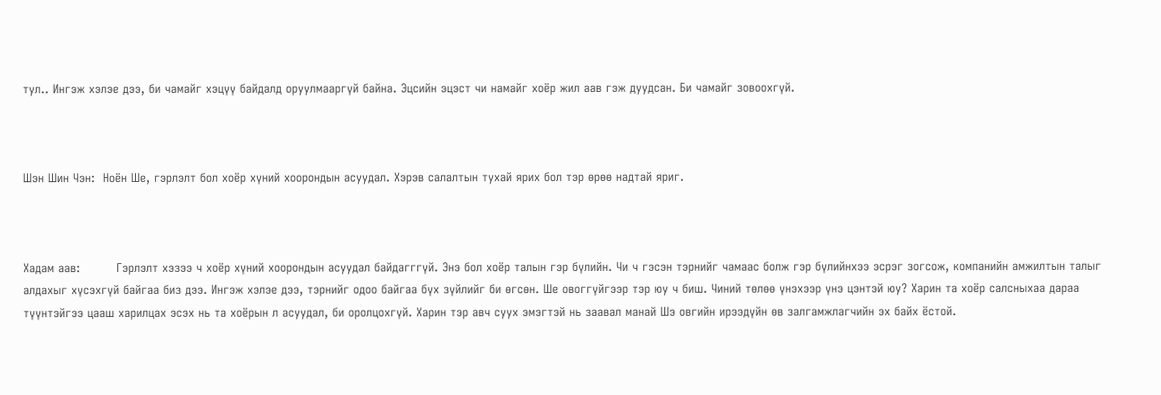тул.. Ингэж хэлэе дээ, би чамайг хэцүү байдалд оруулмааргүй байна. Эцсийн эцэст чи намайг хоёр жил аав гэж дуудсан. Би чамайг зовоохгүй.



Шэн Шин Чэн:  Ноён Ше, гэрлэлт бол хоёр хүний хоорондын асуудал. Хэрэв салалтын тухай ярих бол тэр өрөө надтай яриг.



Хадам аав:         Гэрлэлт хэзээ ч хоёр хүний хоорондын асуудал байдагггүй. Энэ бол хоёр талын гэр бүлийн. Чи ч гэсэн тэрнийг чамаас болж гэр бүлийнхээ эсрэг зогсож, компанийн амжилтын талыг алдахыг хүсэхгүй байгаа биз дээ. Ингэж хэлэе дээ, тэрнийг одоо байгаа бүх зүйлийг би өгсөн. Ше овоггүйгээр тэр юу ч биш. Чиний төлөө үнэхээр үнэ цэнтэй юу? Харин та хоёр салсныхаа дараа түүнтэйгээ цааш харилцах эсэх нь та хоёрын л асуудал, би оролцохгүй. Харин тэр авч суух эмэгтэй нь заавал манай Шэ овгийн ирээдүйн өв залгамжлагчийн эх байх ёстой.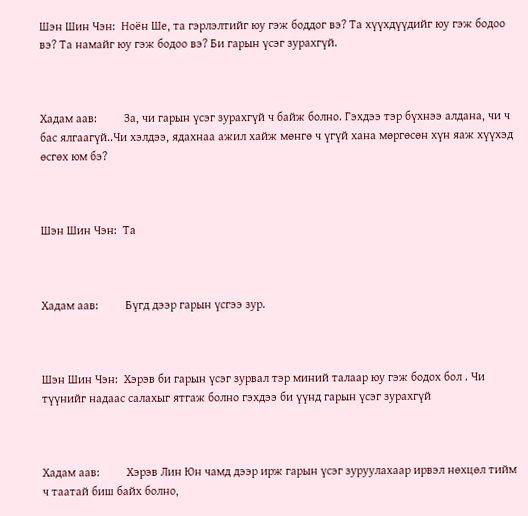Шэн Шин Чэн:  Ноён Ше, та гэрлэлтийг юу гэж боддог вэ? Та хүүхдүүдийг юу гэж бодоо вэ? Та намайг юу гэж бодоо вэ? Би гарын үсэг зурахгүй.



Хадам аав:         За, чи гарын үсэг зурахгүй ч байж болно. Гэхдээ тэр бүхнээ алдана, чи ч бас ялгаагүй..Чи хэлдээ, ядахнаа ажил хайж мөнгө ч үгүй хана мөргөсөн хүн яаж хүүхэд өсгөх юм бэ?



Шэн Шин Чэн:  Та



Хадам аав:         Бүгд дээр гарын үсгээ зур.



Шэн Шин Чэн:  Хэрэв би гарын үсэг зурвал тэр миний талаар юу гэж бодох бол . Чи түүнийг надаас салахыг ятгаж болно гэхдээ би үүнд гарын үсэг зурахгүй



Хадам аав:         Хэрэв Лин Юн чамд дээр ирж гарын үсэг зуруулахаар ирвэл нөхцөл тийм ч таатай биш байх болно,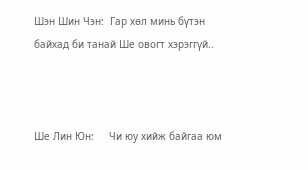Шэн Шин Чэн:  Гар хөл минь бүтэн байхад би танай Ше овогт хэрэггүй..



Ше Лин Юн:     Чи юу хийж байгаа юм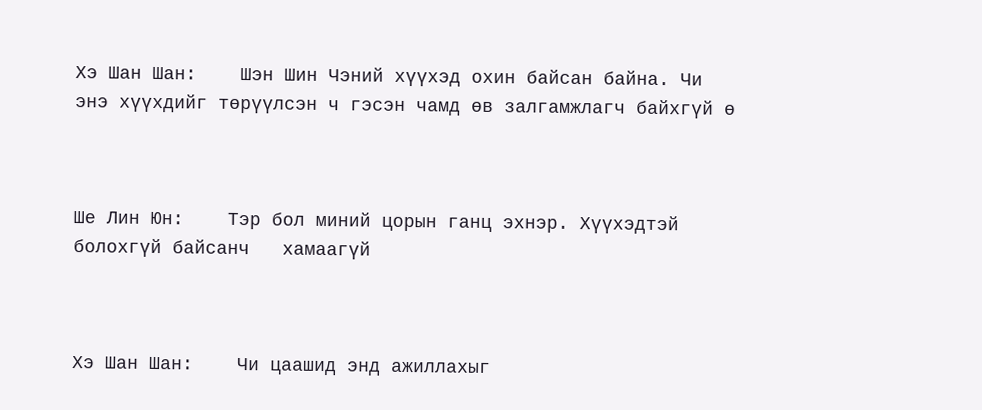Хэ Шан Шан:    Шэн Шин Чэний хүүхэд охин байсан байна. Чи энэ хүүхдийг төрүүлсэн ч гэсэн чамд өв залгамжлагч байхгүй ө



Ше Лин Юн:    Тэр бол миний цорын ганц эхнэр. Хүүхэдтэй болохгүй байсанч   хамаагүй



Хэ Шан Шан:    Чи цаашид энд ажиллахыг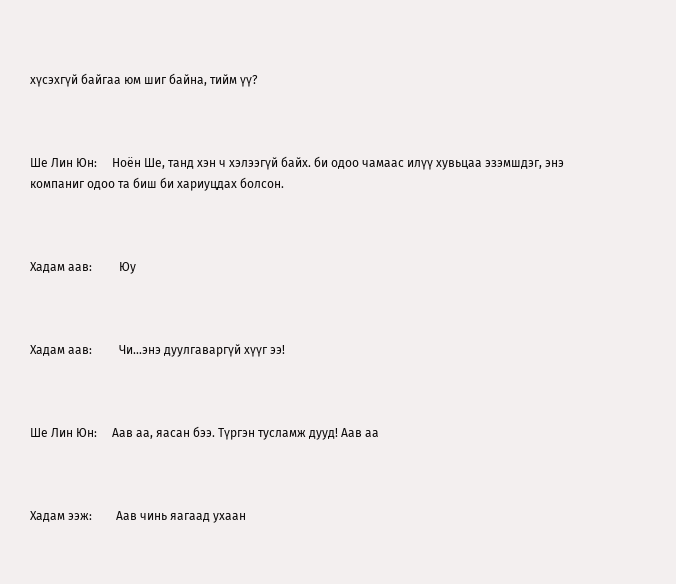хүсэхгүй байгаа юм шиг байна, тийм үү?



Ше Лин Юн:     Ноён Ше, танд хэн ч хэлээгүй байх. би одоо чамаас илүү хувьцаа эзэмшдэг, энэ компаниг одоо та биш би хариуцдах болсон.



Хадам аав:         Юу



Хадам аав:         Чи...энэ дуулгаваргүй хүүг ээ!



Ше Лин Юн:     Аав аа, яасан бээ. Түргэн тусламж дууд! Аав аа



Хадам ээж:        Аав чинь яагаад ухаан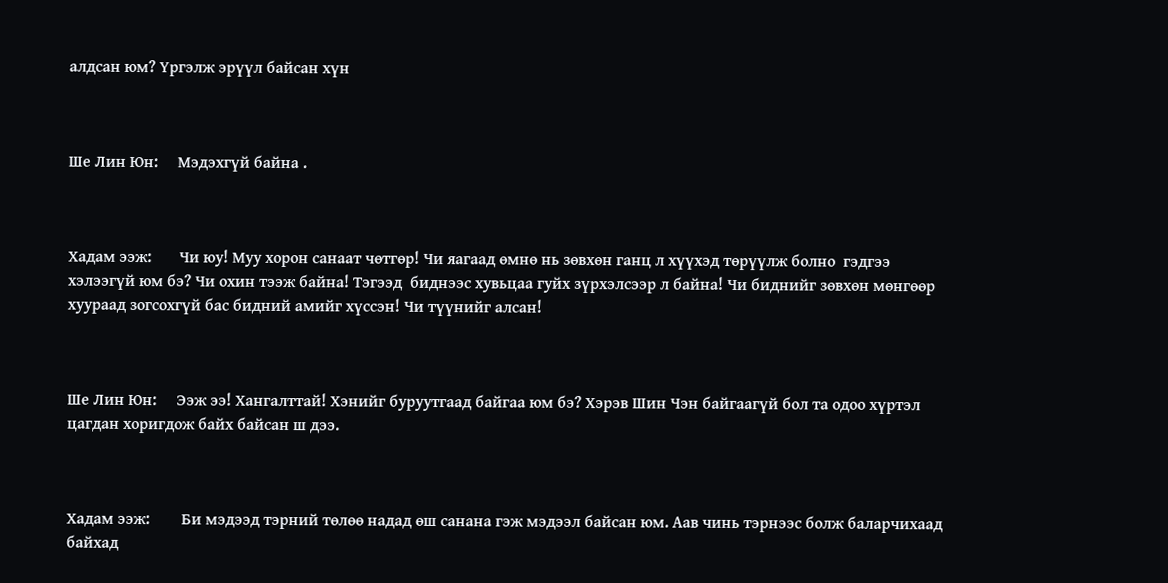алдсан юм? Үргэлж эрүүл байсан хүн



Ше Лин Юн:     Мэдэхгүй байна .



Хадам ээж:       Чи юу! Муу хорон санаат чөтгөр! Чи яагаад өмнө нь зөвхөн ганц л хүүхэд төрүүлж болно  гэдгээ хэлээгүй юм бэ? Чи охин тээж байна! Тэгээд  биднээс хувьцаа гуйх зүрхэлсээр л байна! Чи биднийг зөвхөн мөнгөөр хуураад зогсохгүй бас бидний амийг хүссэн! Чи түүнийг алсан!



Ше Лин Юн:     Ээж ээ! Хангалттай! Хэнийг буруутгаад байгаа юм бэ? Хэрэв Шин Чэн байгаагүй бол та одоо хүртэл цагдан хоригдож байх байсан ш дээ.



Хадам ээж:        Би мэдээд тэрний төлөө надад өш санана гэж мэдээл байсан юм. Аав чинь тэрнээс болж баларчихаад байхад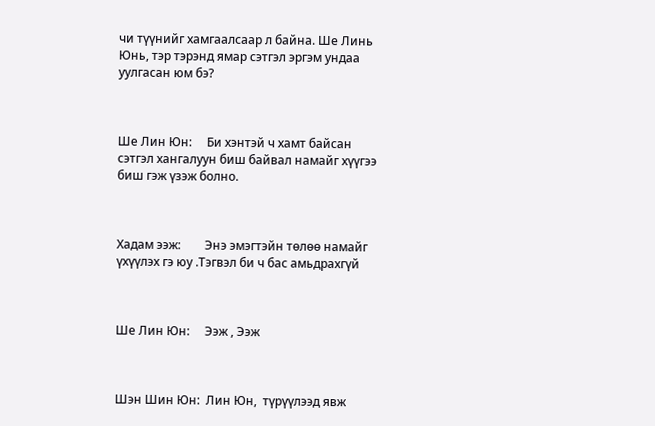чи түүнийг хамгаалсаар л байна. Ше Линь Юнь, тэр тэрэнд ямар сэтгэл эргэм ундаа уулгасан юм бэ?



Ше Лин Юн:     Би хэнтэй ч хамт байсан сэтгэл хангалуун биш байвал намайг хүүгээ биш гэж үзэж болно.



Хадам ээж:        Энэ эмэгтэйн төлөө намайг үхүүлэх гэ юу .Тэгвэл би ч бас амьдрахгүй



Ше Лин Юн:     Ээж , Ээж



Шэн Шин Юн:  Лин Юн,  түрүүлээд явж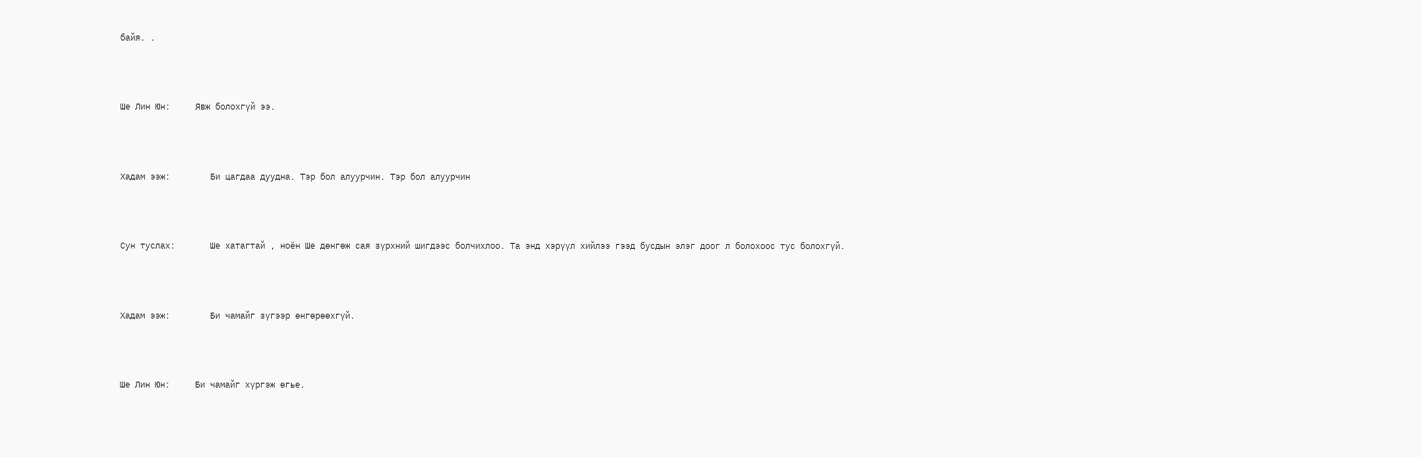байя. .



Ше Лин Юн:     Явж болохгүй ээ.



Хадам ээж:        Би цагдаа дуудна. Тэр бол алуурчин. Тэр бол алуурчин



Сун туслах:       Ше хатагтай , ноён Ше дөнгөж сая зүрхний шигдээс болчихлоо. Та энд хэрүүл хийлээ гээд бусдын элэг доог л болохоос тус болохгүй.



Хадам ээж:        Би чамайг зүгээр өнгөрөөхгүй.



Ше Лин Юн:     Би чамайг хүргэж өгье.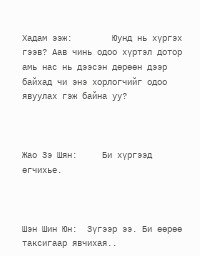Хадам ээж:        Юунд нь хүргэх гээв? Аав чинь одоо хүртэл дотор амь нас нь дээсэн дөрөөн дээр байхад чи энэ хорлогчийг одоо явуулах гэж байна уу?



Жао Зэ Шян:     Би хүргээд өгчихье.



Шэн Шин Юн:  Зүгээр ээ. Би өөрөө таксигаар явчихая..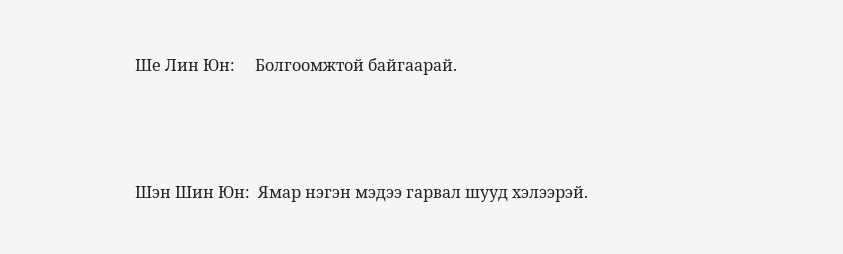Ше Лин Юн:     Болгоомжтой байгаарай.



Шэн Шин Юн:  Ямар нэгэн мэдээ гарвал шууд хэлээрэй.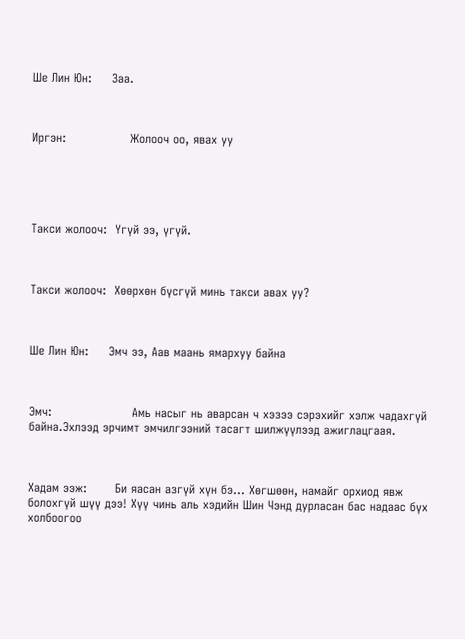Ше Лин Юн:     Заа.



Иргэн:                Жолооч оо, явах уу





Такси жолооч:  Үгүй ээ, үгүй.



Такси жолооч:  Хөөрхөн бүсгүй минь такси авах уу?



Ше Лин Юн:     Эмч ээ, Аав маань ямархуу байна



Эмч:                    Амь насыг нь аварсан ч хэзээ сэрэхийг хэлж чадахгүй байна.Эхлээд эрчимт эмчилгээний тасагт шилжүүлээд ажиглацгаая.



Хадам ээж:       Би яасан азгүй хүн бэ... Хөгшөөн, намайг орхиод явж болохгүй шүү дээ! Хүү чинь аль хэдийн Шин Чэнд дурласан бас надаас бүх холбоогоо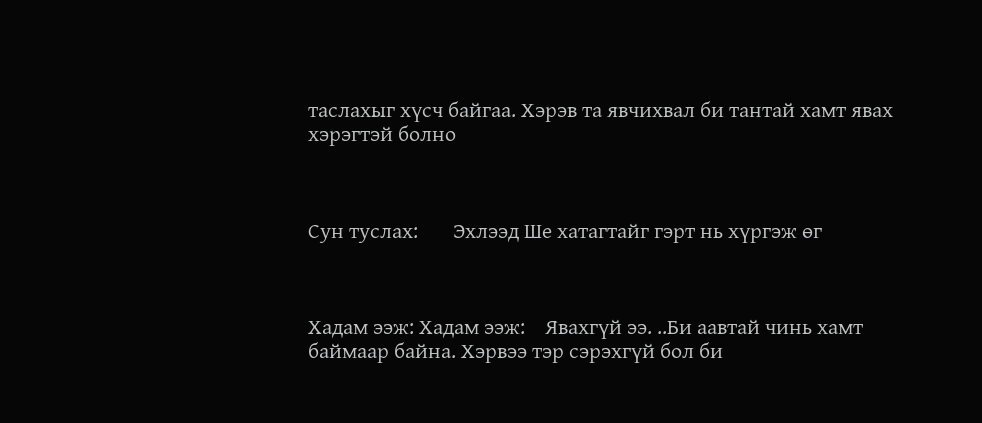таслахыг хүсч байгаа. Хэрэв та явчихвал би тантай хамт явах хэрэгтэй болно



Сун туслах:       Эхлээд Ше хатагтайг гэрт нь хүргэж өг



Хадам ээж: Хадам ээж:    Явахгүй ээ. ..Би аавтай чинь хамт баймаар байна. Хэрвээ тэр сэрэхгүй бол би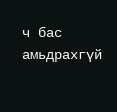ч бас амьдрахгүй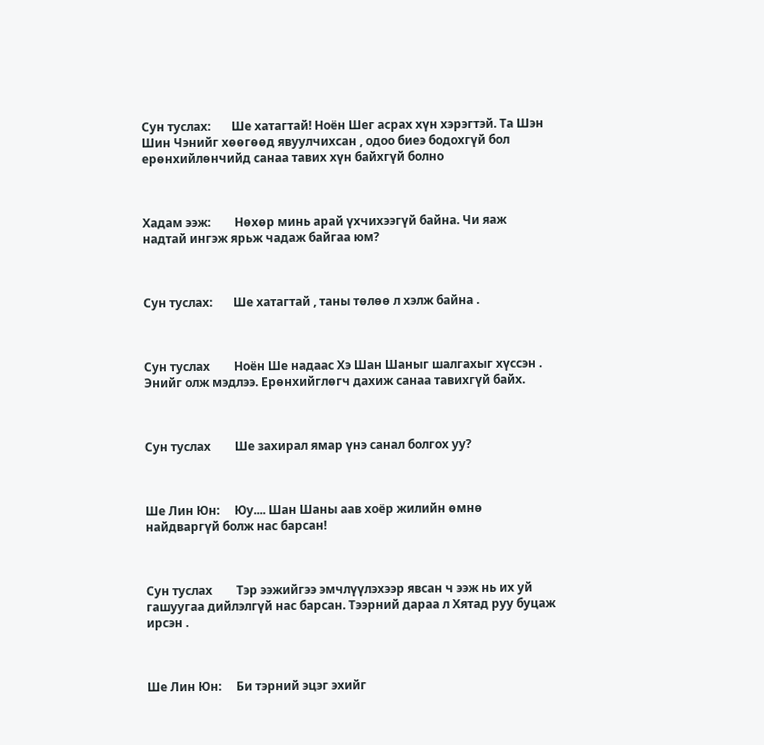Сун туслах:       Ше хатагтай! Ноён Шег асрах хүн хэрэгтэй. Та Шэн Шин Чэнийг хөөгөөд явуулчихсан , одоо биеэ бодохгүй бол ерөнхийлөнчийд санаа тавих хүн байхгүй болно



Хадам ээж:        Нөхөр минь арай үхчихээгүй байна. Чи яаж надтай ингэж ярьж чадаж байгаа юм?



Сун туслах:       Ше хатагтай , таны төлөө л хэлж байна .



Сун туслах        Ноён Ше надаас Хэ Шан Шаныг шалгахыг хүссэн . Энийг олж мэдлээ. Ерөнхийглөгч дахиж санаа тавихгүй байх.



Сун туслах        Ше захирал ямар үнэ санал болгох уу?



Ше Лин Юн:     Юу.... Шан Шаны аав хоёр жилийн өмнө найдваргүй болж нас барсан!



Сун туслах        Тэр ээжийгээ эмчлүүлэхээр явсан ч ээж нь их уй гашуугаа дийлэлгүй нас барсан. Тээрний дараа л Хятад руу буцаж ирсэн .



Ше Лин Юн:     Би тэрний эцэг эхийг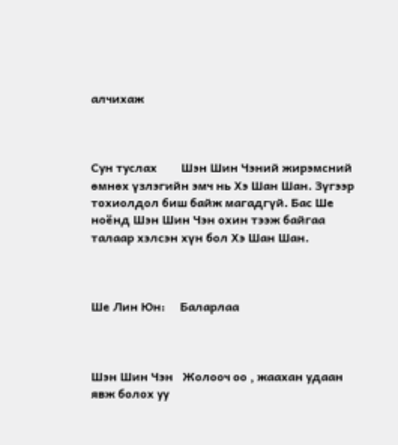алчихаж



Сун туслах        Шэн Шин Чэний жирэмсний өмнөх үзлэгийн эмч нь Хэ Шан Шан. Зүгээр тохиолдол биш байж магадгүй. Бас Ше ноёнд Шэн Шин Чэн охин тээж байгаа талаар хэлсэн хүн бол Хэ Шан Шан.



Ше Лин Юн:     Баларлаа



Шэн Шин Чэн   Жолооч оо , жаахан удаан явж болох уу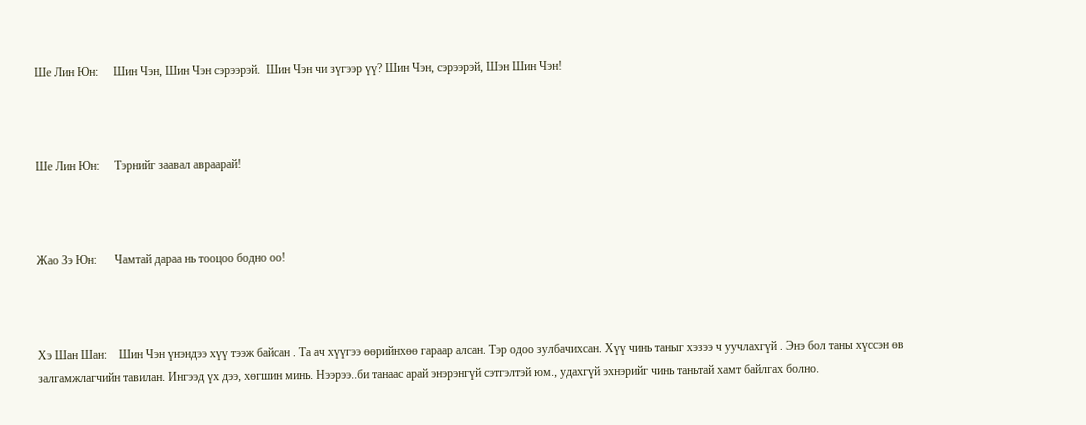Ше Лин Юн:     Шин Чэн, Шин Чэн сэрээрэй.  Шин Чэн чи зүгээр үү? Шин Чэн, сэрээрэй, Шэн Шин Чэн!



Ше Лин Юн:     Тэрнийг заавал авраарай!



Жао Зэ Юн:      Чамтай дараа нь тооцоо бодно оо!



Хэ Шан Шан:    Шин Чэн үнэндээ хүү тээж байсан . Та ач хүүгээ өөрийнхөө гараар алсан. Тэр одоо зулбачихсан. Хүү чинь таныг хэзээ ч уучлахгүй . Энэ бол таны хүссэн өв залгамжлагчийн тавилан. Ингээд үх дээ, хөгшин минь. Нээрээ..би танаас арай энэрэнгүй сэтгэлтэй юм., удахгүй эхнэрийг чинь таньтай хамт байлгах болно.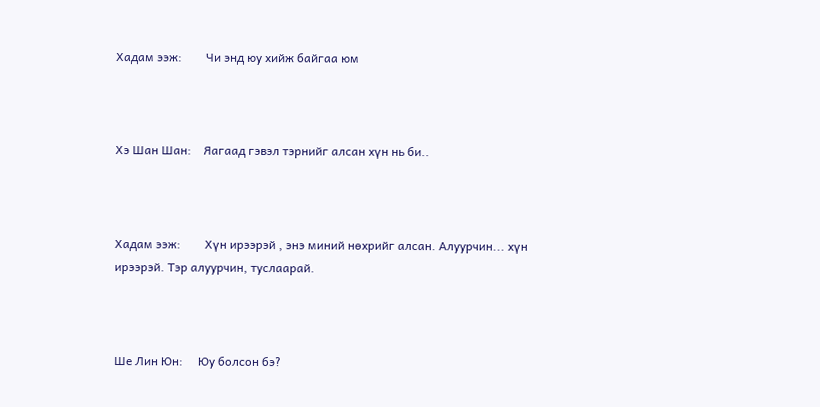Хадам ээж:        Чи энд юу хийж байгаа юм



Хэ Шан Шан:    Яагаад гэвэл тэрнийг алсан хүн нь би..



Хадам ээж:        Хүн ирээрэй , энэ миний нөхрийг алсан. Алуурчин... хүн ирээрэй. Тэр алуурчин, туслаарай.



Ше Лин Юн:     Юу болсон бэ?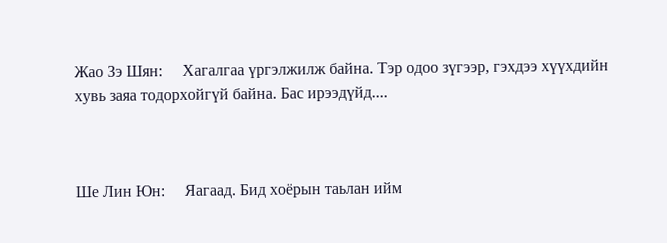Жао Зэ Шян:     Хагалгаа үргэлжилж байна. Тэр одоо зүгээр, гэхдээ хүүхдийн хувь заяа тодорхойгүй байна. Бас ирээдүйд....



Ше Лин Юн:     Яагаад. Бид хоёрын таьлан ийм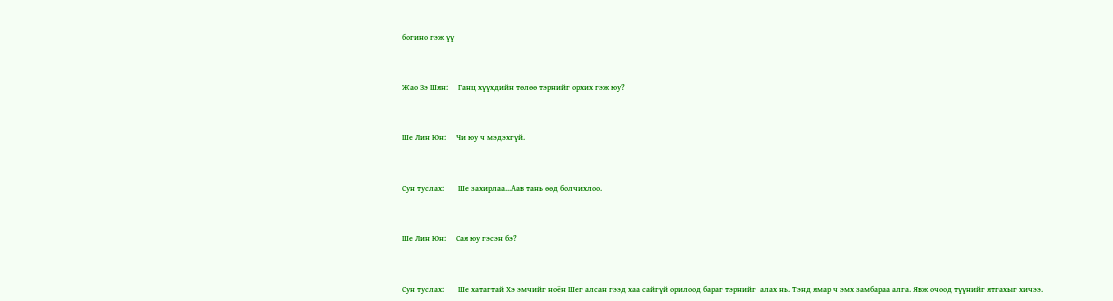богино гэж үү



Жао Зэ Шян:     Ганц хүүхдийн төлөө тэрнийг орхих гэж юу?



Ше Лин Юн:     Чи юу ч мэдэхгүй.



Сун туслах:       Ше захирлаа...Аав тань өөд болчихлоо.



Ше Лин Юн:     Сая юу гэсэн бэ?



Сун туслах:       Ше хатагтай Хэ эмчийг ноён Шег алсан гээд хаа сайгүй орилоод бараг тэрнийг  алах нь. Тэнд ямар ч эмх замбараа алга. Явж очоод түүнийг ятгахыг хичээ.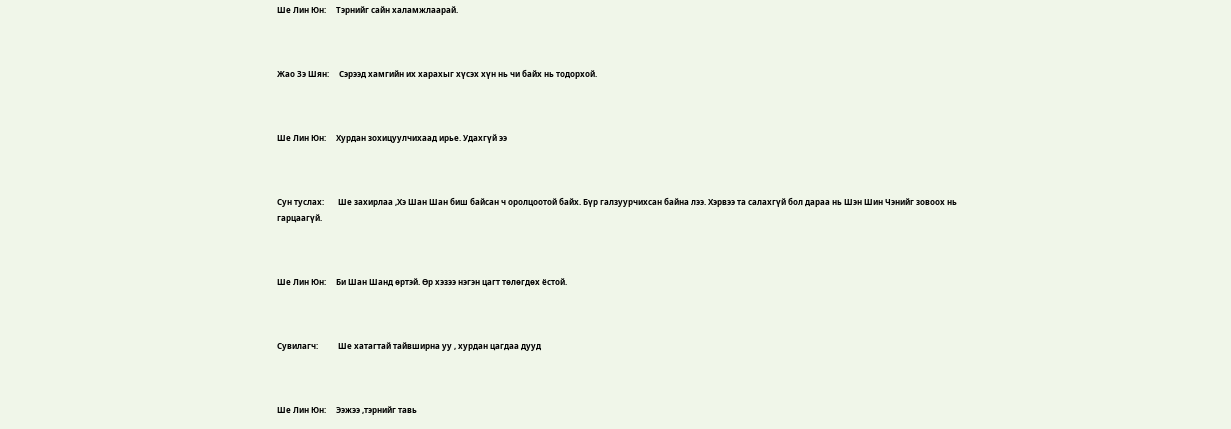Ше Лин Юн:     Тэрнийг сайн халамжлаарай.



Жао Зэ Шян:     Сэрээд хамгийн их харахыг хүсэх хүн нь чи байх нь тодорхой.



Ше Лин Юн:     Хурдан зохицуулчихаад ирье. Удахгүй ээ



Сун туслах:       Ше захирлаа ,Хэ Шан Шан биш байсан ч оролцоотой байх. Бүр галзуурчихсан байна лээ. Хэрвээ та салахгүй бол дараа нь Шэн Шин Чэнийг зовоох нь гарцаагүй.



Ше Лин Юн:     Би Шан Шанд өртэй. Өр хэзээ нэгэн цагт төлөгдөх ёстой.



Сувилагч:          Ше хатагтай тайвширна уу , хурдан цагдаа дууд



Ше Лин Юн:     Ээжээ ,тэрнийг тавь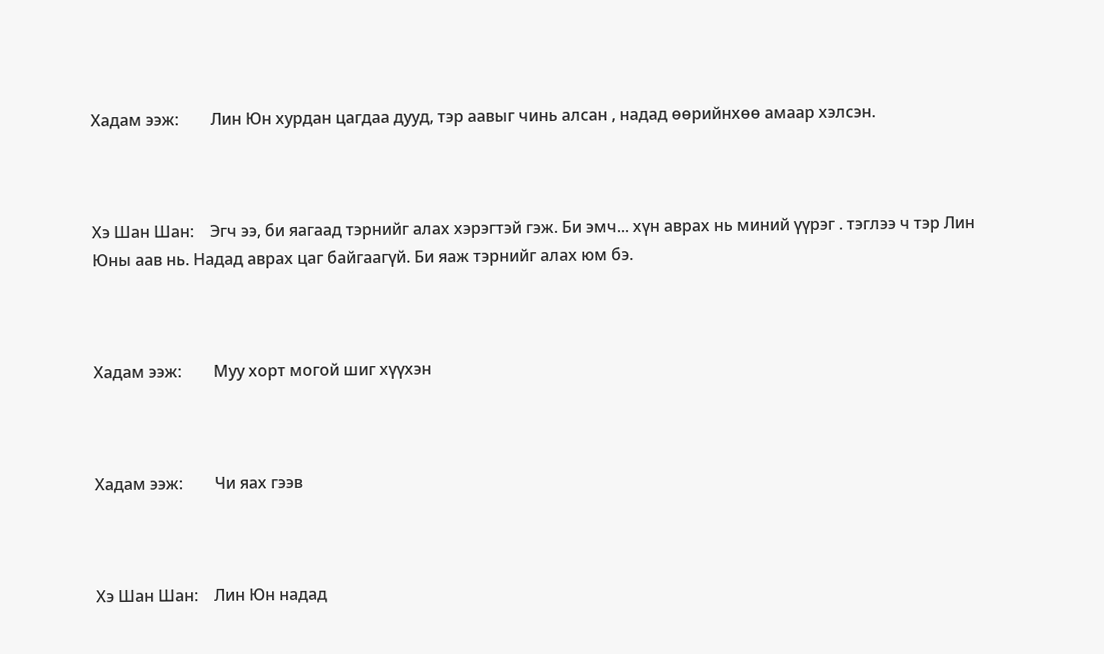Хадам ээж:        Лин Юн хурдан цагдаа дууд, тэр аавыг чинь алсан , надад өөрийнхөө амаар хэлсэн.



Хэ Шан Шан:    Эгч ээ, би яагаад тэрнийг алах хэрэгтэй гэж. Би эмч... хүн аврах нь миний үүрэг . тэглээ ч тэр Лин Юны аав нь. Надад аврах цаг байгаагүй. Би яаж тэрнийг алах юм бэ.



Хадам ээж:        Муу хорт могой шиг хүүхэн



Хадам ээж:        Чи яах гээв



Хэ Шан Шан:    Лин Юн надад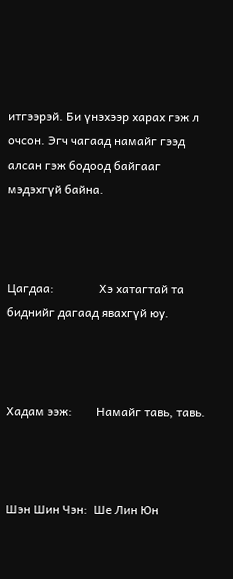итгээрэй. Би үнэхээр харах гэж л очсон. Эгч чагаад намайг гээд алсан гэж бодоод байгааг мэдэхгүй байна.



Цагдаа:               Хэ хатагтай та биднийг дагаад явахгүй юу.



Хадам ээж:        Намайг тавь, тавь.



Шэн Шин Чэн:  Ше Лин Юн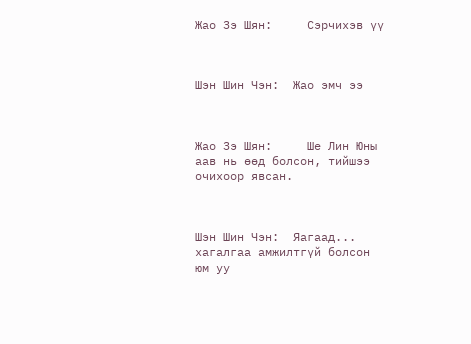Жао Зэ Шян:     Сэрчихэв үү



Шэн Шин Чэн:  Жао эмч ээ



Жао Зэ Шян:     Ше Лин Юны аав нь өөд болсон, тийшээ очихоор явсан.



Шэн Шин Чэн:  Яагаад... хагалгаа амжилтгүй болсон юм уу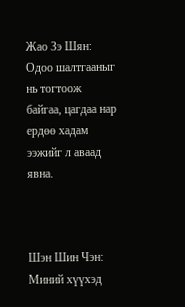Жао Зэ Шян:     Одоо шалтгааныг нь тогтоож байгаа, цагдаа нар ердөө хадам ээжийг л аваад явна.



Шэн Шин Чэн:  Миний хүүхэд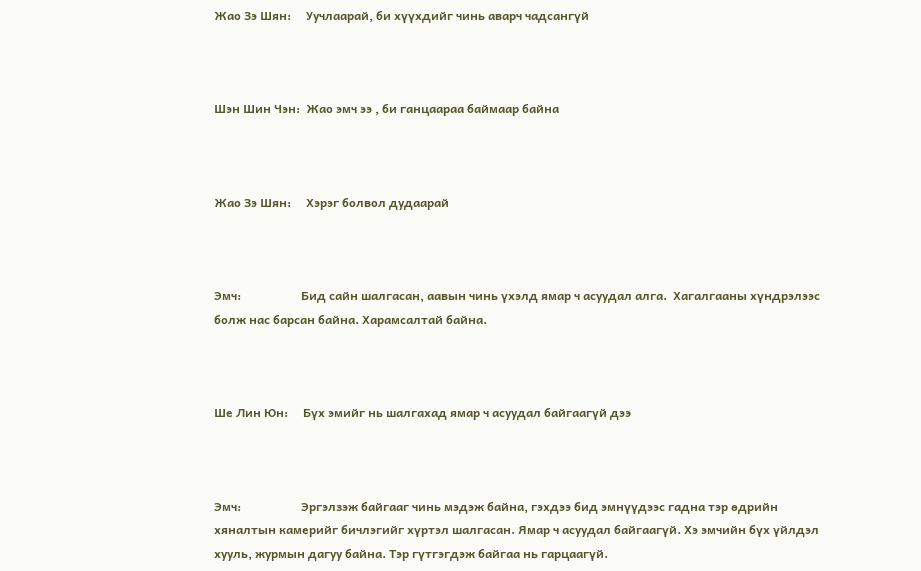Жао Зэ Шян:     Уучлаарай, би хүүхдийг чинь аварч чадсангүй



Шэн Шин Чэн:  Жао эмч ээ , би ганцаараа баймаар байна



Жао Зэ Шян:     Хэрэг болвол дудаарай



Эмч:                    Бид сайн шалгасан, аавын чинь үхэлд ямар ч асуудал алга.  Хагалгааны хүндрэлээс болж нас барсан байна. Харамсалтай байна.



Ше Лин Юн:     Бүх эмийг нь шалгахад ямар ч асуудал байгаагүй дээ



Эмч:                    Эргэлзэж байгааг чинь мэдэж байна, гэхдээ бид эмнүүдээс гадна тэр өдрийн хяналтын камерийг бичлэгийг хүртэл шалгасан. Ямар ч асуудал байгаагүй. Хэ эмчийн бүх үйлдэл хууль, журмын дагуу байна. Тэр гүтгэгдэж байгаа нь гарцаагүй.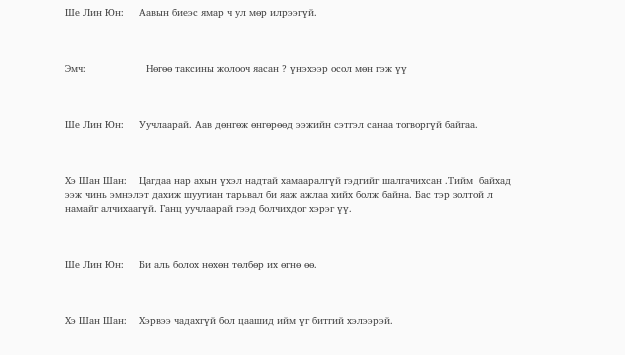Ше Лин Юн:     Аавын биеэс ямар ч ул мөр илрээгүй.



Эмч:                    Нөгөө таксины жолооч яасан ? үнэхээр осол мөн гэж үү



Ше Лин Юн:     Уучлаарай. Аав дөнгөж өнгөрөөд ээжийн сэтгэл санаа тогворгүй байгаа.



Хэ Шан Шан:    Цагдаа нар ахын үхэл надтай хамааралгүй гэдгийг шалгачихсан .Тийм  байхад ээж чинь эмнэлэт дахиж шуугиан тарьвал би яаж ажлаа хийх болж байна. Бас тэр золтой л намайг алчихаагүй. Ганц уучлаарай гээд болчихдог хэрэг үү.



Ше Лин Юн:     Би аль болох нөхөн төлбөр их өгнө өө.



Хэ Шан Шан:    Хэрвээ чадахгүй бол цаашид ийм үг битгий хэлээрэй.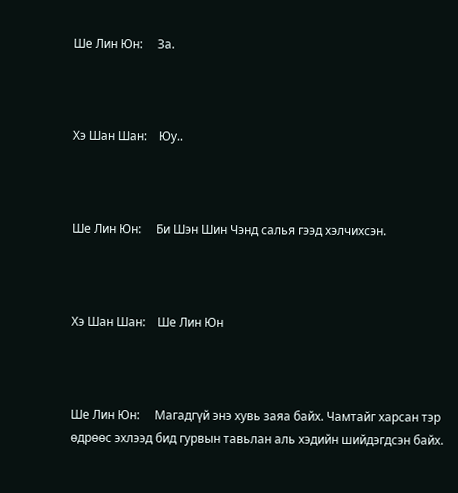Ше Лин Юн:     За.



Хэ Шан Шан:    Юу..



Ше Лин Юн:     Би Шэн Шин Чэнд салья гээд хэлчихсэн.



Хэ Шан Шан:    Ше Лин Юн



Ше Лин Юн:     Магадгүй энэ хувь заяа байх. Чамтайг харсан тэр өдрөөс эхлээд бид гурвын тавьлан аль хэдийн шийдэгдсэн байх.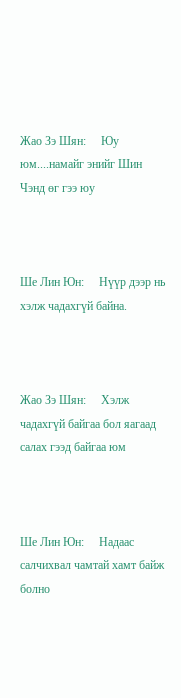Жао Зэ Шян:     Юу юм....намайг энийг Шин Чэнд өг гээ юу



Ше Лин Юн:     Нүүр дээр нь хэлж чадахгүй байна.



Жао Зэ Шян:     Хэлж чадахгүй байгаа бол яагаад салах гээд байгаа юм



Ше Лин Юн:     Надаас салчихвал чамтай хамт байж болно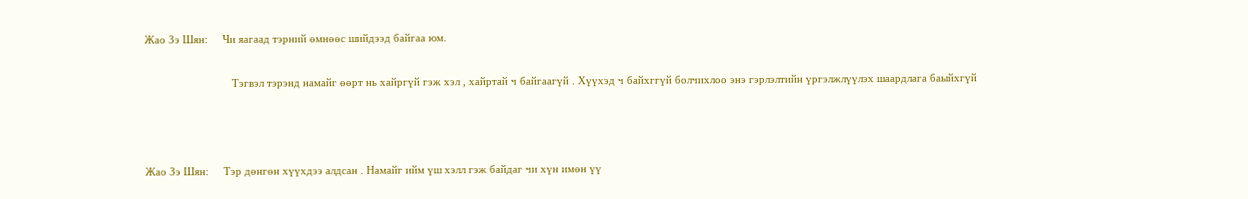Жао Зэ Шян:     Чи яагаад тэрний өмнөөс шийдээд байгаа юм.

                             Тэгвэл тэрэнд намайг өөрт нь хайргүй гэж хэл , хайртай ч байгаагүй . Хүүхэд ч байхггүй болчихлоо энэ гэрлэлтийн үргэлжлүүлэх шаардлага баыйхгүй



Жао Зэ Шян:     Тэр дөнгөн хүүхдээ алдсан . Намайг ийм үш хэлл гэж байдаг чи хүн имөн үү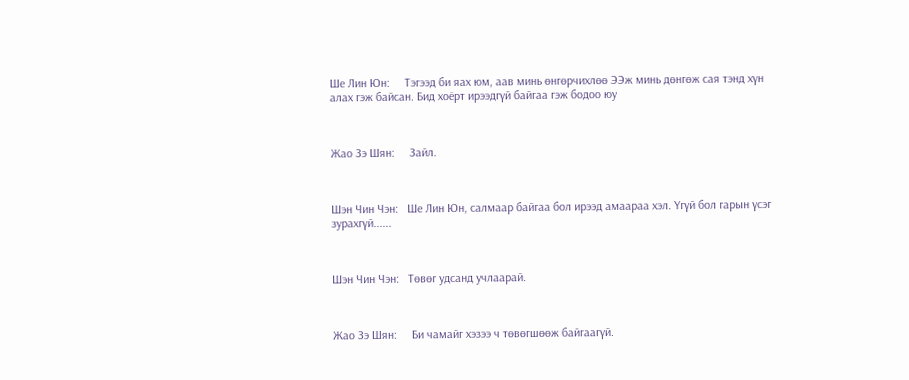Ше Лин Юн:     Тэгээд би яах юм, аав минь өнгөрчихлөө ЭЭж минь дөнгөж сая тэнд хүн алах гэж байсан. Бид хоёрт ирээдгүй байгаа гэж бодоо юу



Жао Зэ Шян:     Зайл.



Шэн Чин Чэн:   Ше Лин Юн, салмаар байгаа бол ирээд амаараа хэл. Үгүй бол гарын үсэг зурахгүй......



Шэн Чин Чэн:   Төвөг удсанд учлаарай.



Жао Зэ Шян:     Би чамайг хэзээ ч төвөгшөөж байгаагүй.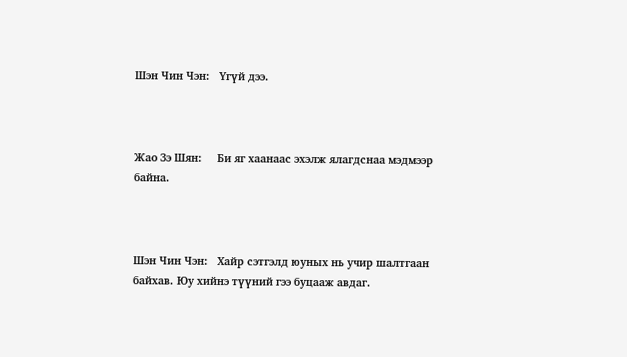Шэн Чин Чэн:   Үгүй дээ.



Жао Зэ Шян:     Би яг хаанаас эхэлж ялагдснаа мэдмээр байна.



Шэн Чин Чэн:   Хайр сэтгэлд юуных нь учир шалтгаан байхав. Юу хийнэ түүний гээ буцааж авдаг.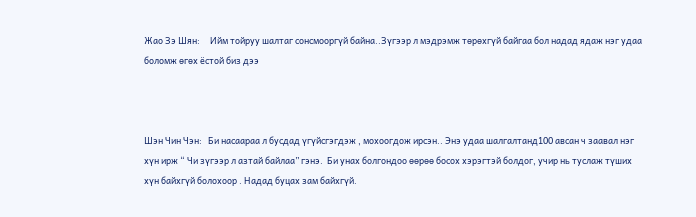Жао Зэ Шян:     Ийм тойруу шалтаг сонсмооргүй байна..Зүгээр л мэдрэмж төрөхгүй байгаа бол надад ядаж нэг удаа боломж өгөх ёстой биз дээ



Шэн Чин Чэн:   Би насаараа л бусдад үгүйсгэгдэж , мохоогдож ирсэн.. Энэ удаа шалгалтанд100 авсан ч заавал нэг хүн ирж “ Чи зүгээр л азтай байлаа” гэнэ.  Би унах болгондоо өөрөө босох хэрэгтэй болдог, учир нь туслаж түших хүн байхгүй болохоор . Надад буцах зам байхгүй.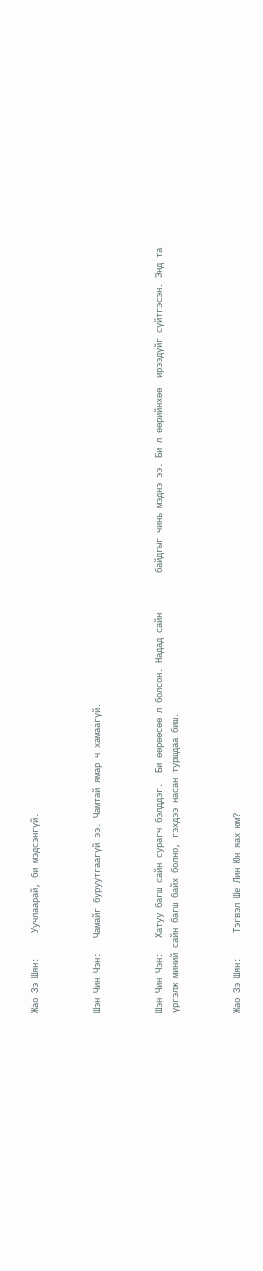Жао Зэ Шян:     Уучлаарай, би мэдсэнгүй.



Шэн Чин Чэн:   Чамайг буруутгаагүй ээ. Чамтай ямар ч хамаагүй.



Шэн Чин Чэн:   Хатуу багш сайн сурагч бэлддэг.  Би өөрөөсөө л болсон. Надад сайн        байдгыг чинь мэднэ ээ. Би л өөрийнхөө  ирээдүйг сүйтгэсэн. Энд та үргэлж миний сайн багш байх болно, гэхдээ насан туршдаа биш.



Жао Зэ Шян:     Тэгвэл Ше Лин Юн яах юм?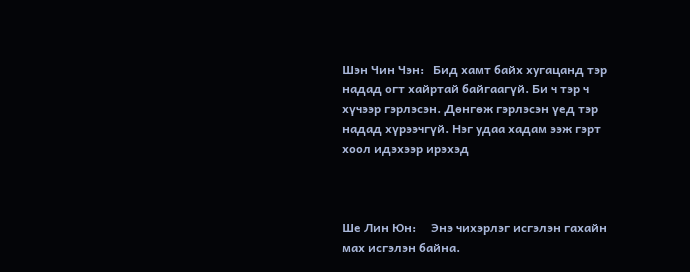Шэн Чин Чэн:   Бид хамт байх хугацанд тэр надад огт хайртай байгаагүй. Би ч тэр ч хүчээр гэрлэсэн. Дөнгөж гэрлэсэн үед тэр надад хүрээчгүй. Нэг удаа хадам ээж гэрт хоол идэхээр ирэхэд



Ше Лин Юн:     Энэ чихэрлэг исгэлэн гахайн мах исгэлэн байна.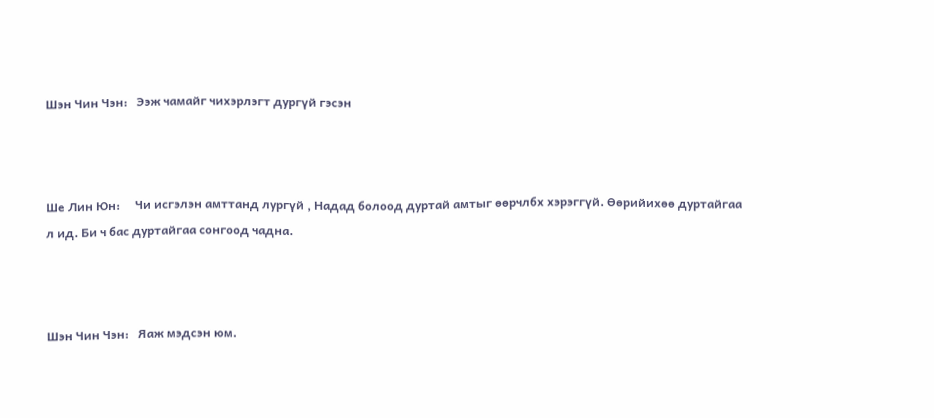Шэн Чин Чэн:   Ээж чамайг чихэрлэгт дургүй гэсэн



Ше Лин Юн:     Чи исгэлэн амттанд лургүй , Надад болоод дуртай амтыг өөрчлбх хэрэггүй. Өөрийихөө дуртайгаа л ид. Би ч бас дуртайгаа сонгоод чадна.



Шэн Чин Чэн:   Яаж мэдсэн юм.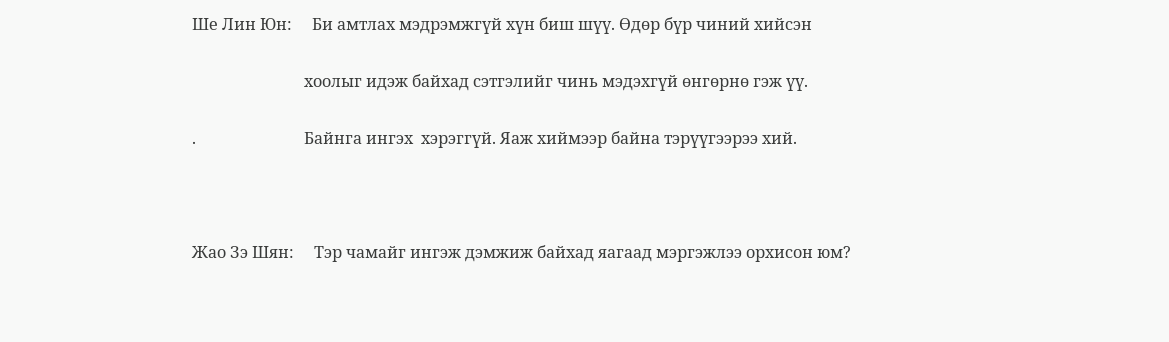Ше Лин Юн:     Би амтлах мэдрэмжгүй хүн биш шүү. Өдөр бүр чиний хийсэн

                            хоолыг идэж байхад сэтгэлийг чинь мэдэхгүй өнгөрнө гэж үү.

.                           Байнга ингэх  хэрэггүй. Яаж хиймээр байна тэрүүгээрээ хий.



Жао Зэ Шян:     Тэр чамайг ингэж дэмжиж байхад яагаад мэргэжлээ орхисон юм?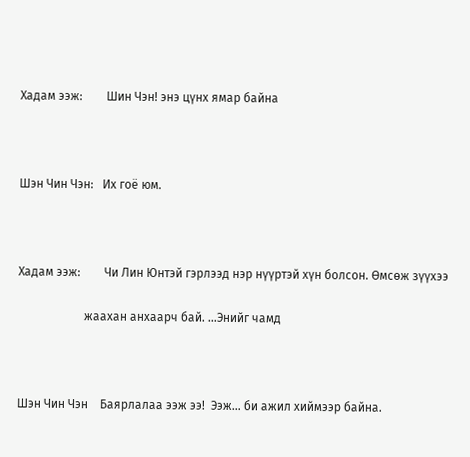Хадам ээж:        Шин Чэн! энэ цүнх ямар байна



Шэн Чин Чэн:   Их гоё юм.



Хадам ээж:        Чи Лин Юнтэй гэрлээд нэр нүүртэй хүн болсон. Өмсөж зүүхээ

                      жаахан анхаарч бай. …Энийг чамд



Шэн Чин Чэн    Баярлалаа ээж ээ!  Ээж… би ажил хиймээр байна.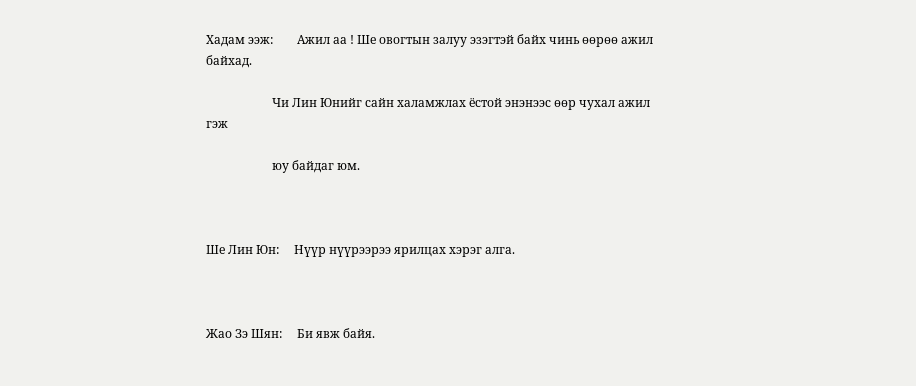Хадам ээж:        Ажил аа ! Ше овогтын залуу эзэгтэй байх чинь өөрөө ажил байхад.

                      Чи Лин Юнийг сайн халамжлах ёстой энэнээс өөр чухал ажил гэж

                      юу байдаг юм.



Ше Лин Юн:     Нүүр нүүрээрээ ярилцах хэрэг алга.



Жао Зэ Шян:     Би явж байя.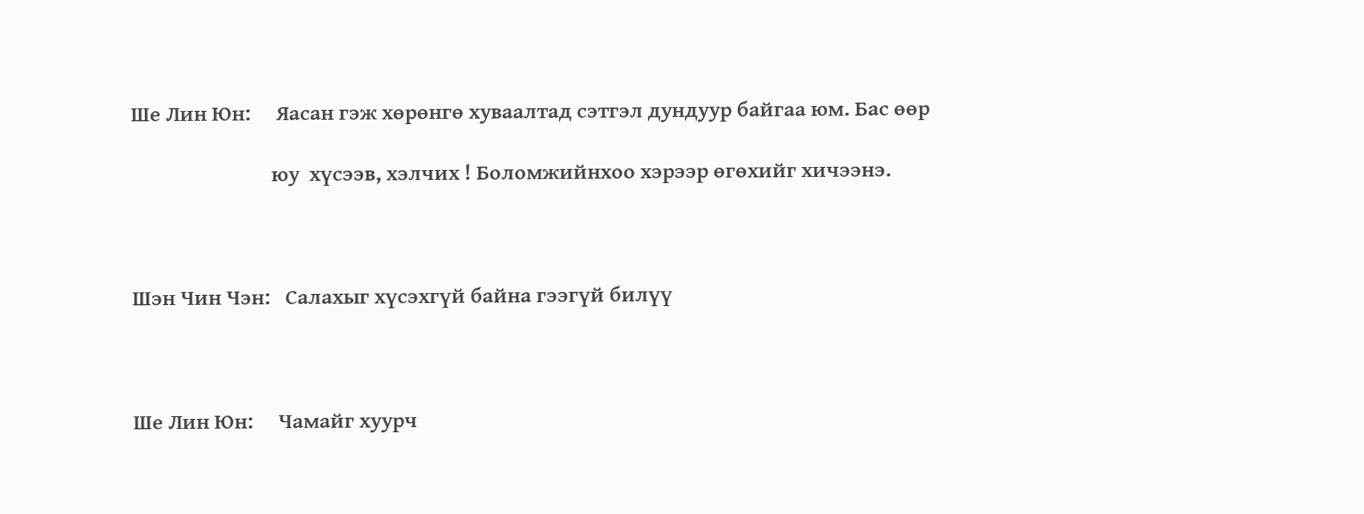Ше Лин Юн:     Яасан гэж хөрөнгө хуваалтад сэтгэл дундуур байгаа юм. Бас өөр

                            юу  хүсээв, хэлчих ! Боломжийнхоо хэрээр өгөхийг хичээнэ.



Шэн Чин Чэн:   Салахыг хүсэхгүй байна гээгүй билүү



Ше Лин Юн:     Чамайг хуурч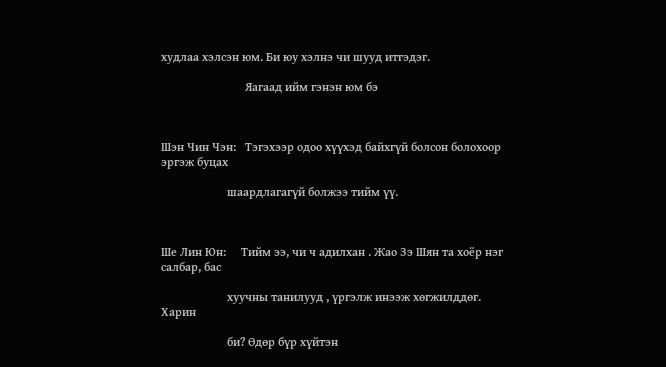худлаа хэлсэн юм. Би юу хэлнэ чи шууд итгэдэг.

                            Яагаад ийм гэнэн юм бэ



Шэн Чин Чэн:   Тэгэхээр одоо хүүхэд байхгүй болсон болохоор эргэж буцах

                      шаардлагагүй болжээ тийм үү.



Ше Лин Юн:     Тийм ээ, чи ч адилхан . Жао Зэ Шян та хоёр нэг салбар, бас

                      хуучны танилууд , үргэлж инээж хөгжилддөг. Харин

                      би? Өдөр бүр хүйтэн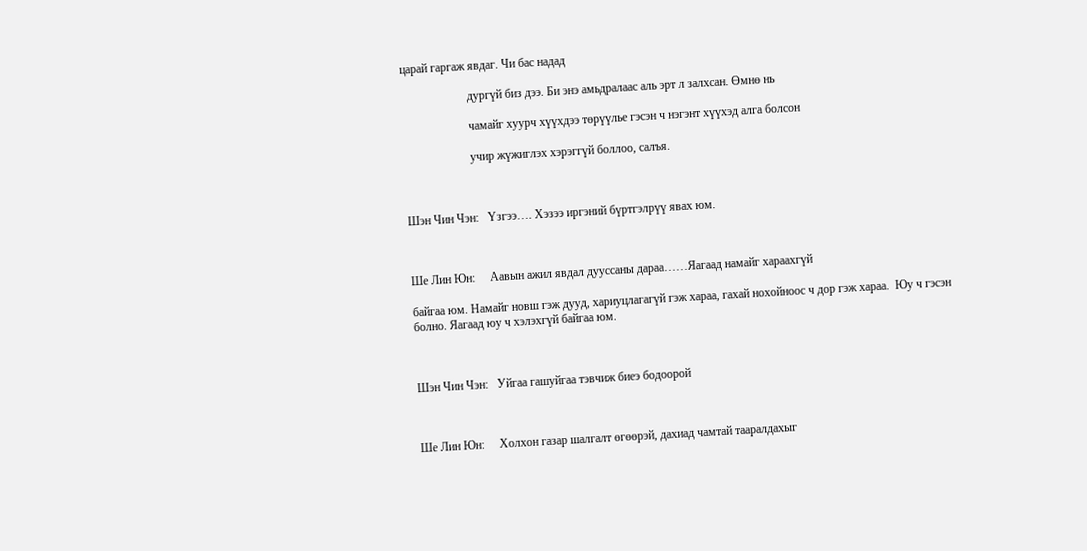царай гаргаж явдаг. Чи бас надад

                      дургүй биз дээ. Би энэ амьдралаас аль эрт л залхсан. Өмнө нь

                      чамайг хуурч хүүхдээ төрүүлье гэсэн ч нэгэнт хүүхэд алга болсон

                      учир жүжиглэх хэрэггүй боллоо, салъя.



Шэн Чин Чэн:   Үзгээ…. Хэзээ иргэний бүртгэлрүү явах юм.



Ше Лин Юн:     Аавын ажил явдал дууссаны дараа……Яагаад намайг хараахгүй

байгаа юм. Намайг новш гэж дууд, хариуцлагагүй гэж хараа, гахай нохойноос ч дор гэж хараа.  Юу ч гэсэн болно. Яагаад юу ч хэлэхгүй байгаа юм.



Шэн Чин Чэн:   Уйгаа гашуйгаа тэвчиж биеэ бодоорой



Ше Лин Юн:     Холхон газар шалгалт өгөөрэй, дахиад чамтай тааралдахыг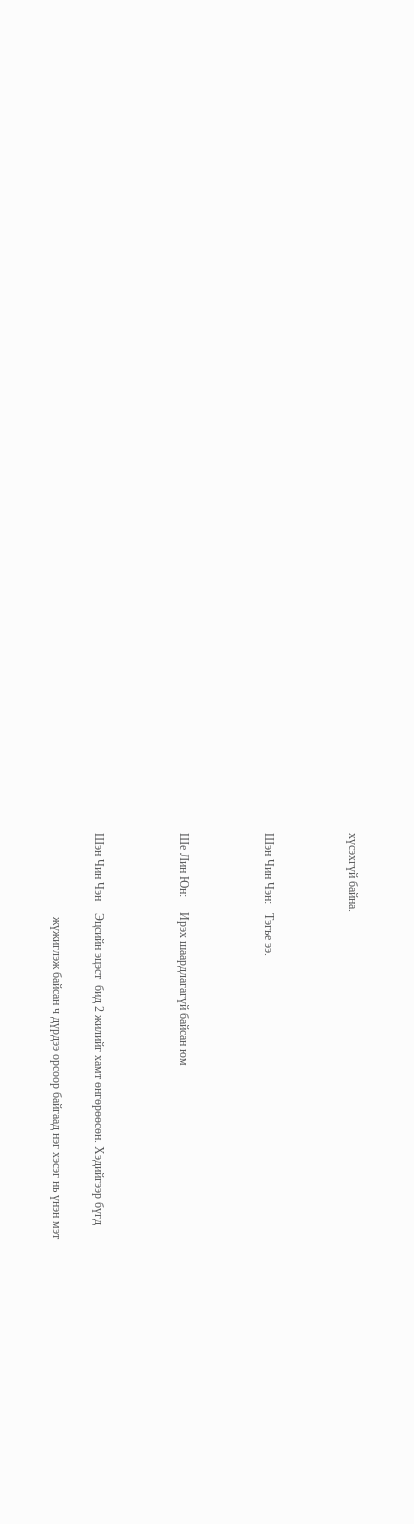хүсэхгүй байна.



Шэн Чин Чэн:   Тэгье ээ.



Ше Лин Юн:     Ирэх шаардлагагүй байсан юм



Шэн Чин Чэн    Эцсийн эцэст  бид 2 жилийг хамт өнгөрөөсөн. Хэдийгээр бүгд

                            жүжиглэж байсан ч дүрдээ орсоор байгаад нэг хэсэг нь үнэн мэт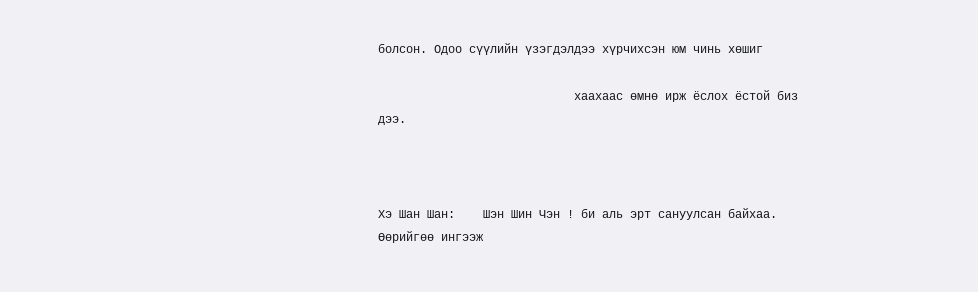болсон. Одоо сүүлийн үзэгдэлдээ хүрчихсэн юм чинь хөшиг

                            хаахаас өмнө ирж ёслох ёстой биз дээ.



Хэ Шан Шан:    Шэн Шин Чэн ! би аль эрт сануулсан байхаа. Өөрийгөө ингээж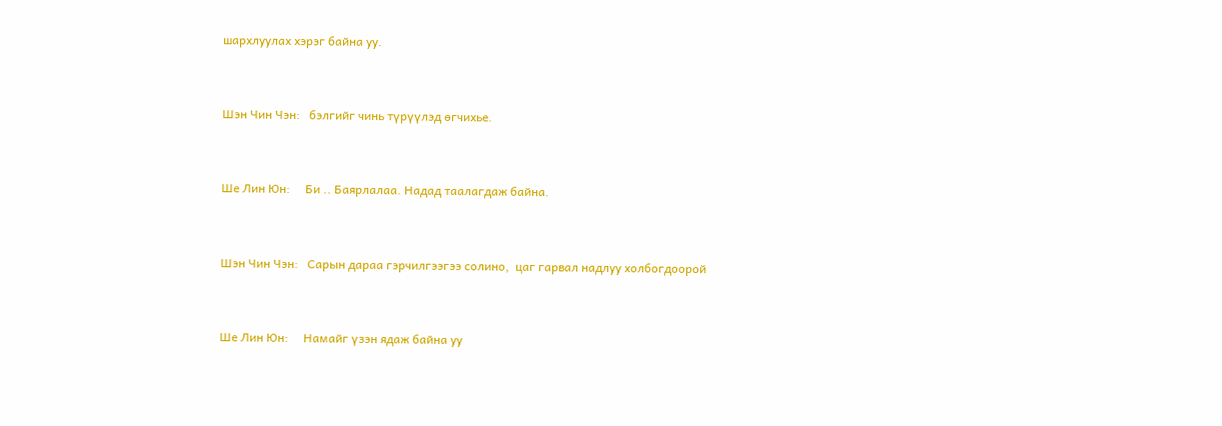шархлуулах хэрэг байна уу.



Шэн Чин Чэн:   бэлгийг чинь түрүүлэд өгчихье.



Ше Лин Юн:     Би .. Баярлалаа. Надад таалагдаж байна.



Шэн Чин Чэн:   Сарын дараа гэрчилгээгээ солино,  цаг гарвал надлуу холбогдоорой



Ше Лин Юн:     Намайг үзэн ядаж байна уу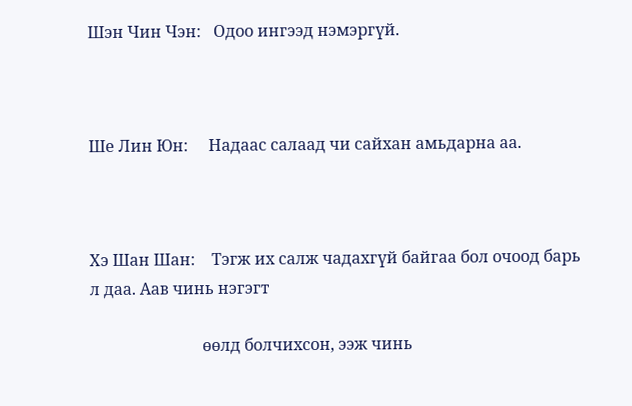Шэн Чин Чэн:   Одоо ингээд нэмэргүй.



Ше Лин Юн:     Надаас салаад чи сайхан амьдарна аа.



Хэ Шан Шан:    Тэгж их салж чадахгүй байгаа бол очоод барь л даа. Аав чинь нэгэгт

                            өөлд болчихсон, ээж чинь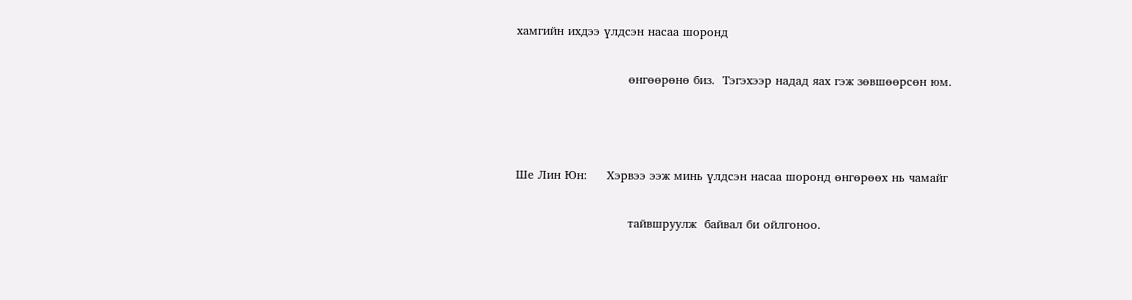хамгийн ихдээ үлдсэн насаа шоронд

                            өнгөөрөнө биз.  Тэгэхээр надад яах гэж зөвшөөрсөн юм.



Ше Лин Юн:     Хэрвээ ээж минь үлдсэн насаа шоронд өнгөрөөх нь чамайг

                            тайвшруулж  байвал би ойлгоноо.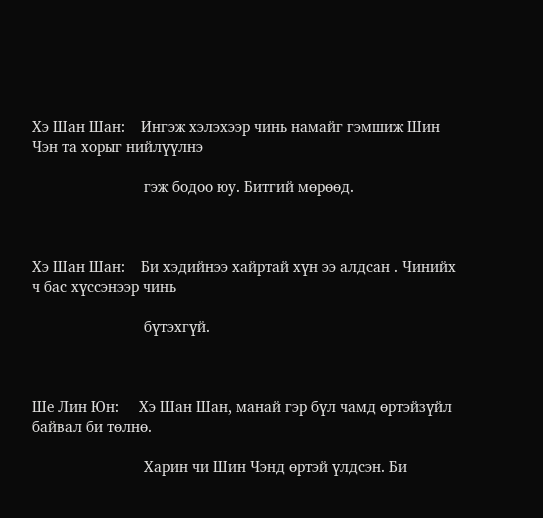Хэ Шан Шан:    Ингэж хэлэхээр чинь намайг гэмшиж Шин Чэн та хорыг нийлүүлнэ

                            гэж бодоо юу. Битгий мөрөөд.



Хэ Шан Шан:    Би хэдийнээ хайртай хүн ээ алдсан . Чинийх ч бас хүссэнээр чинь

                            бүтэхгүй.



Ше Лин Юн:     Хэ Шан Шан, манай гэр бүл чамд өртэйзүйл байвал би төлнө.

                            Харин чи Шин Чэнд өртэй үлдсэн. Би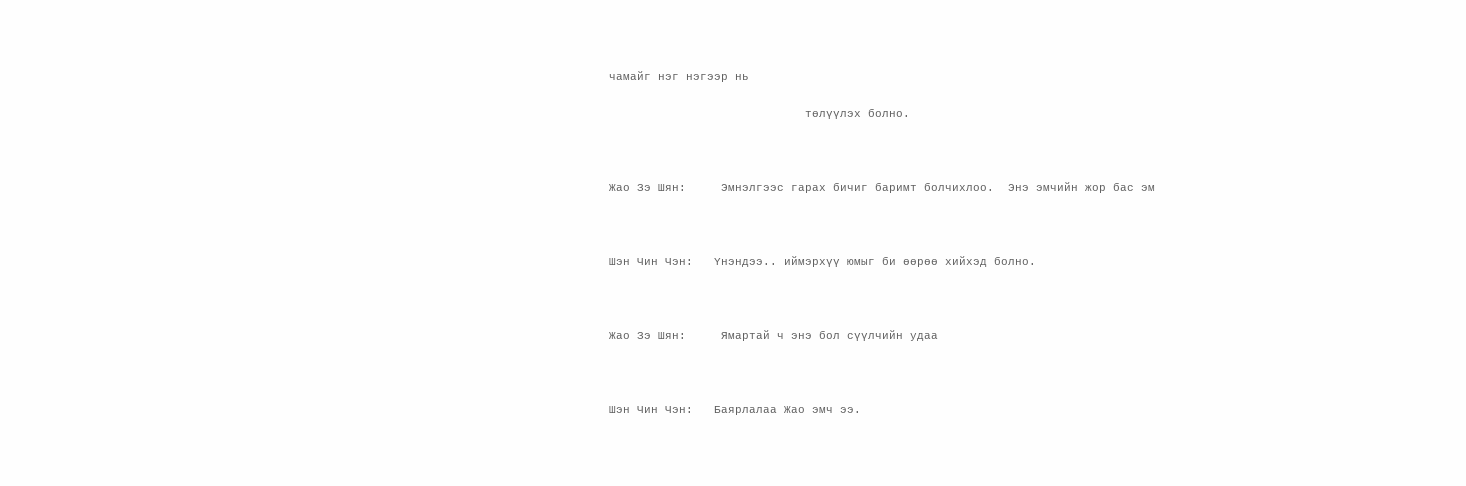чамайг нэг нэгээр нь

                            төлүүлэх болно.



Жао Зэ Шян:     Эмнэлгээс гарах бичиг баримт болчихлоо.  Энэ эмчийн жор бас эм



Шэн Чин Чэн:   Үнэндээ.. иймэрхүү юмыг би өөрөө хийхэд болно.



Жао Зэ Шян:     Ямартай ч энэ бол сүүлчийн удаа



Шэн Чин Чэн:   Баярлалаа Жао эмч ээ.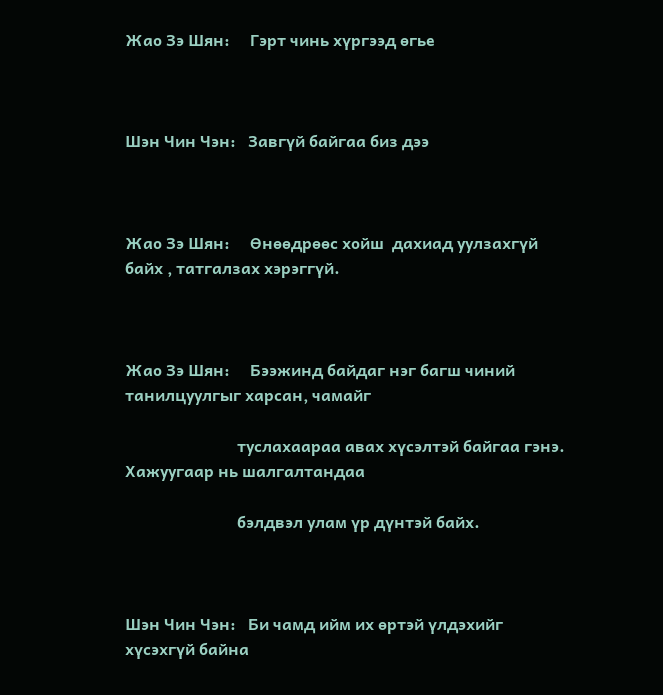Жао Зэ Шян:     Гэрт чинь хүргээд өгье



Шэн Чин Чэн:   Завгүй байгаа биз дээ



Жао Зэ Шян:     Өнөөдрөөс хойш  дахиад уулзахгүй байх , татгалзах хэрэггүй.



Жао Зэ Шян:     Бээжинд байдаг нэг багш чиний танилцуулгыг харсан, чамайг

                            туслахаараа авах хүсэлтэй байгаа гэнэ. Хажуугаар нь шалгалтандаа

                            бэлдвэл улам үр дүнтэй байх.



Шэн Чин Чэн:   Би чамд ийм их өртэй үлдэхийг хүсэхгүй байна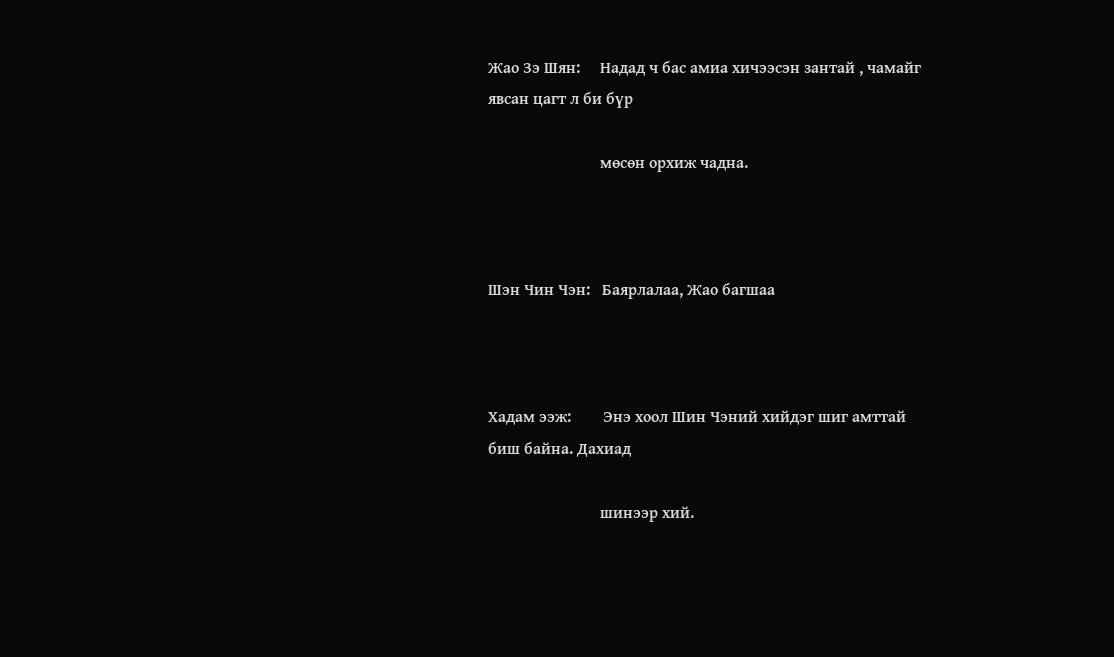Жао Зэ Шян:     Надад ч бас амиа хичээсэн зантай , чамайг  явсан цагт л би бүр

                            мөсөн орхиж чадна.



Шэн Чин Чэн:   Баярлалаа, Жао багшаа



Хадам ээж:        Энэ хоол Шин Чэний хийдэг шиг амттай биш байна. Дахиад

                            шинээр хий.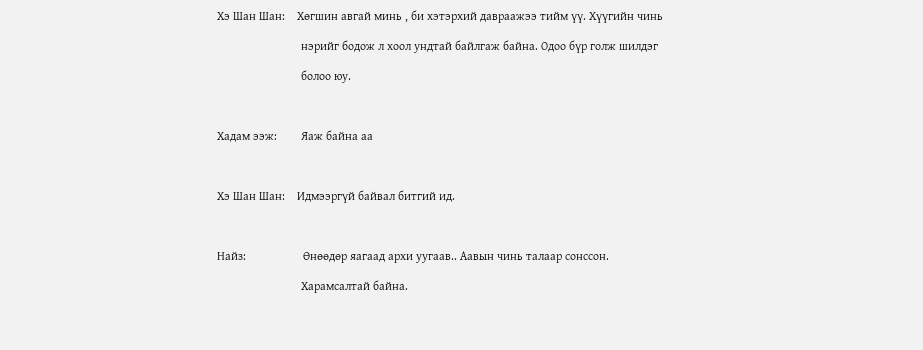Хэ Шан Шан:    Хөгшин авгай минь , би хэтэрхий давраажээ тийм үү. Хүүгийн чинь

                            нэрийг бодож л хоол ундтай байлгаж байна. Одоо бүр голж шилдэг

                            болоо юу.



Хадам ээж:        Яаж байна аа



Хэ Шан Шан:    Идмээргүй байвал битгий ид.



Найз:                   Өнөөдөр яагаад архи уугаав.. Аавын чинь талаар сонссон.

                            Харамсалтай байна.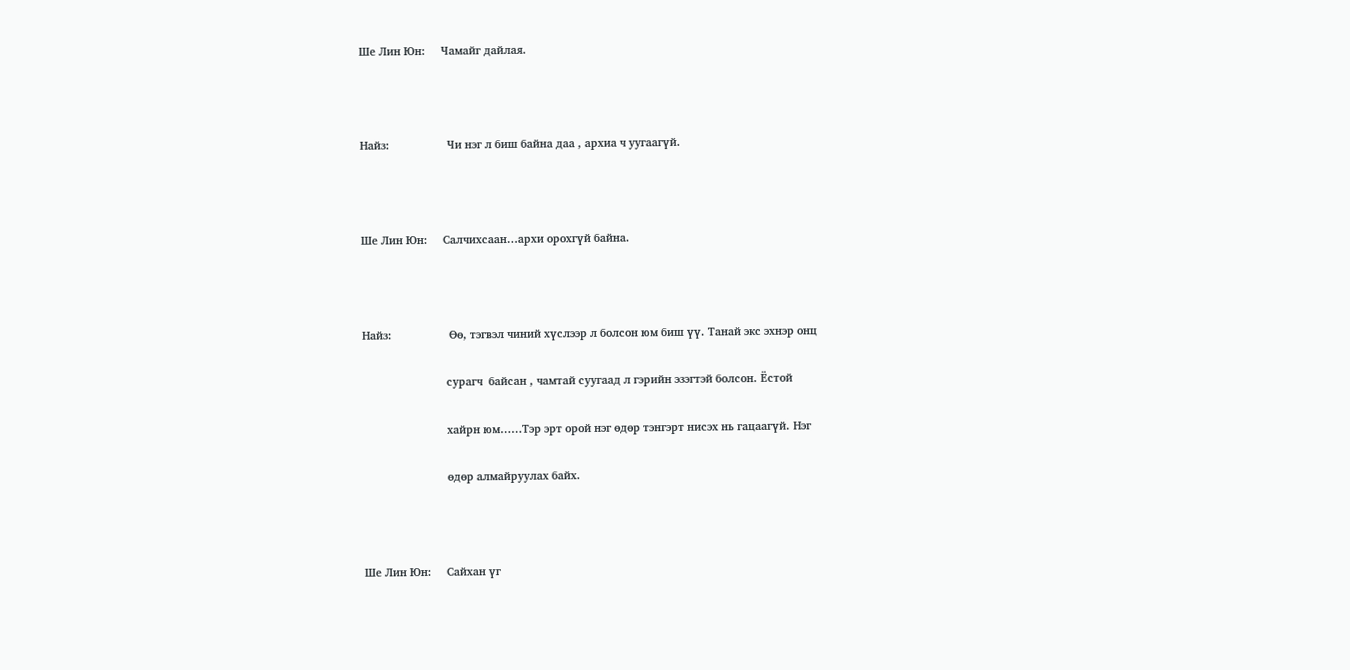Ше Лин Юн:     Чамайг дайлая.



Найз:                   Чи нэг л биш байна даа , архиа ч уугаагүй.



Ше Лин Юн:     Салчихсаан…архи орохгүй байна.



Найз:                   Өө, тэгвэл чиний хүслээр л болсон юм биш үү. Танай экс эхнэр онц

                            сурагч  байсан , чамтай суугаад л гэрийн эзэгтэй болсон. Ёстой

                            хайрн юм……Тэр эрт орой нэг өдөр тэнгэрт нисэх нь гацаагүй. Нэг

                            өдөр алмайруулах байх.



Ше Лин Юн:     Сайхан үг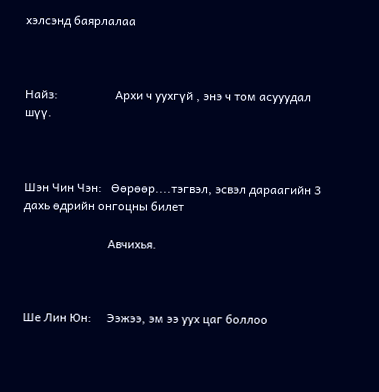хэлсэнд баярлалаа



Найз:                   Архи ч уухгүй , энэ ч том асууудал шүү.



Шэн Чин Чэн:   Өөрөөр....тэгвэл, эсвэл дараагийн 3 дахь өдрийн онгоцны билет

                            Авчихья.



Ше Лин Юн:     Ээжээ, эм ээ уух цаг боллоо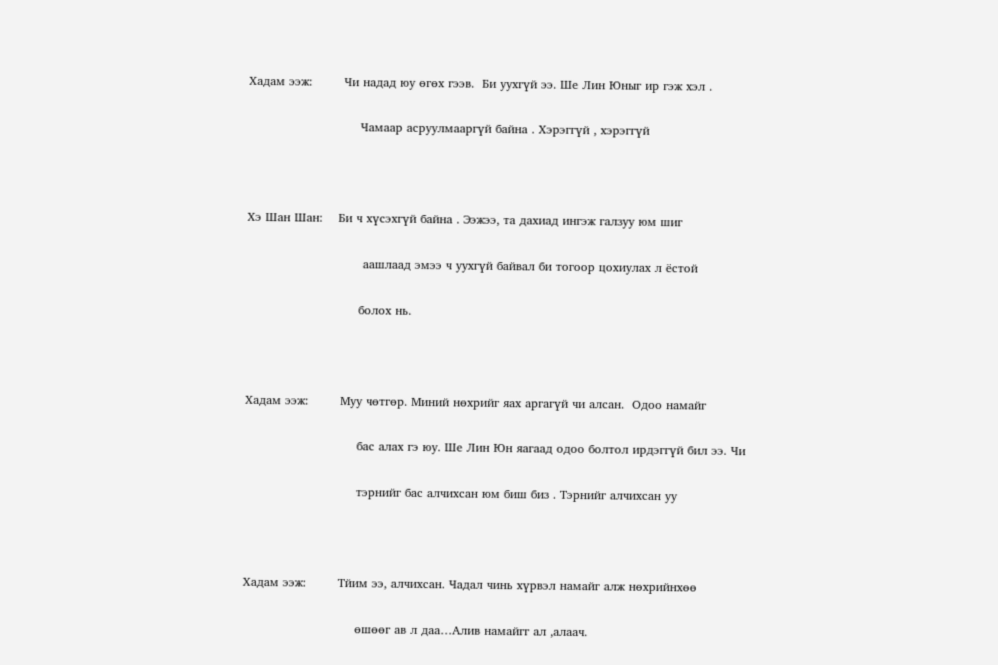Хадам ээж:        Чи надад юу өгөх гээв.  Би уухгүй ээ. Ше Лин Юныг ир гэж хэл .

                            Чамаар асруулмааргүй байна . Хэрэггүй , хэрэггүй



Хэ Шан Шан:    Би ч хүсэхгүй байна . Ээжээ, та дахиад ингэж галзуу юм шиг

                             аашлаад эмээ ч уухгүй байвал би тогоор цохиулах л ёстой

                            болох нь.



Хадам ээж:        Муу чөтгөр. Миний нөхрийг яах аргагүй чи алсан.  Одоо намайг

                            бас алах гэ юу. Ше Лин Юн яагаад одоо болтол ирдэггүй бил ээ. Чи

                            тэрнийг бас алчихсан юм биш биз . Тэрнийг алчихсан уу



Хадам ээж:        Тйим ээ, алчихсан. Чадал чинь хүрвэл намайг алж нөхрийнхөө

                            өшөөг ав л даа…Алив намайгг ал ,алаач.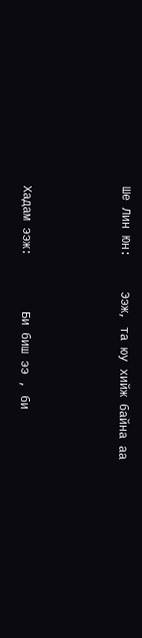Ше Лин Юн:     Ээж, та юу хийж байна аа



Хадам ээж:        Би биш ээ , би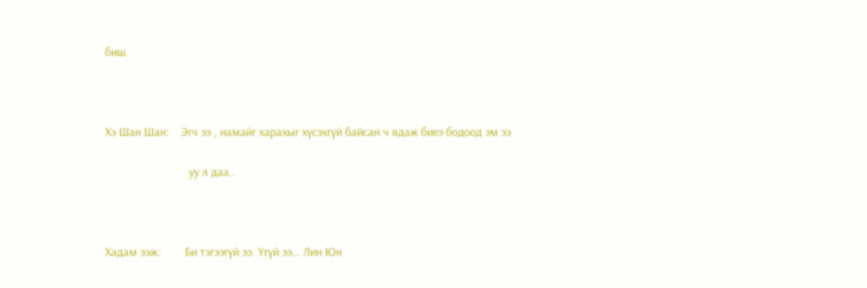биш.



Хэ Шан Шан:    Эгч ээ , намайг харахыг хүсэхгүй байсан ч ядаж биеэ бодоод эм ээ

                            уу л даа..



Хадам ээж:        Би тэгээгүй ээ. Үгүй ээ… Лин Юн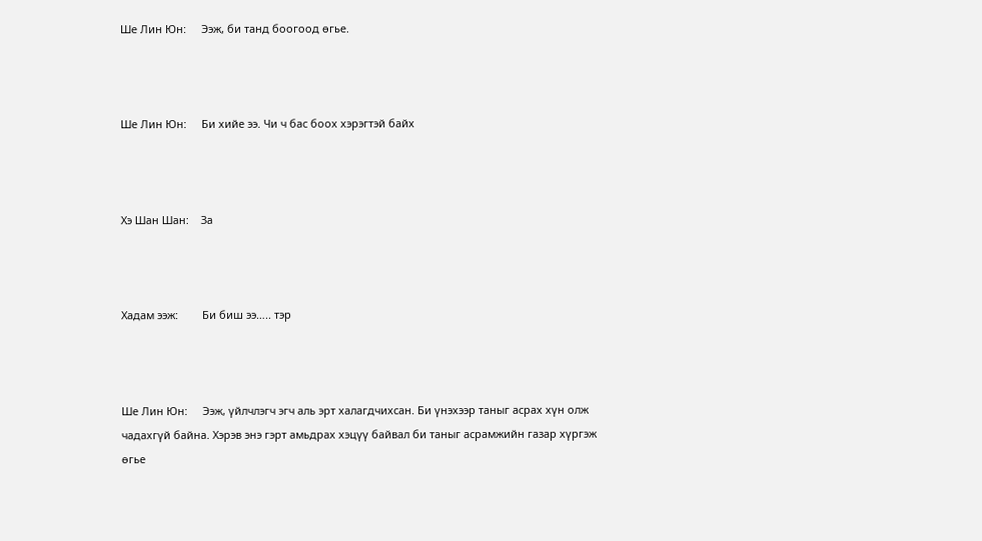Ше Лин Юн:     Ээж, би танд боогоод өгье.



Ше Лин Юн:     Би хийе ээ. Чи ч бас боох хэрэгтэй байх



Хэ Шан Шан:    За



Хадам ээж:        Би биш ээ….. тэр



Ше Лин Юн:     Ээж, үйлчлэгч эгч аль эрт халагдчихсан. Би үнэхээр таныг асрах хүн олж чадахгүй байна. Хэрэв энэ гэрт амьдрах хэцүү байвал би таныг асрамжийн газар хүргэж өгье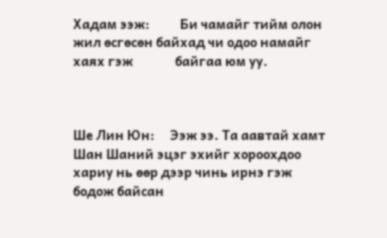Хадам ээж:          Би чамайг тийм олон жил өсгөсөн байхад чи одоо намайг хаях гэж              байгаа юм уу.



Ше Лин Юн:     Ээж ээ. Та аавтай хамт Шан Шаний эцэг эхийг хороохдоо хариу нь өөр дээр чинь ирнэ гэж бодож байсан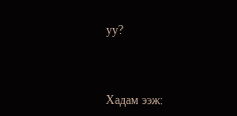уу?



Хадам ээж: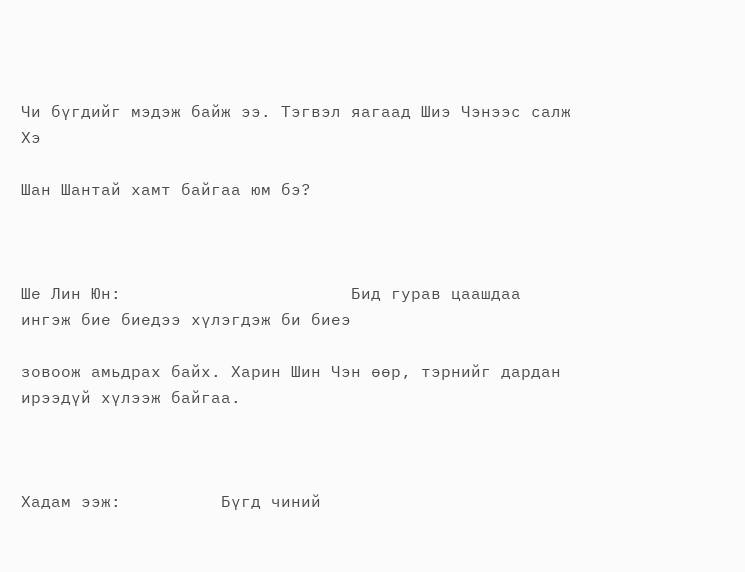Чи бүгдийг мэдэж байж ээ. Тэгвэл яагаад Шиэ Чэнээс салж Хэ

Шан Шантай хамт байгаа юм бэ?



Ше Лин Юн:                       Бид гурав цаашдаа ингэж бие биедээ хүлэгдэж би биеэ

зовоож амьдрах байх. Харин Шин Чэн өөр, тэрнийг дардан ирээдүй хүлээж байгаа.



Хадам ээж:          Бүгд чиний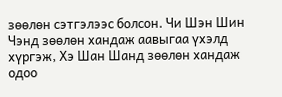зөөлөн сэтгэлээс болсон. Чи Шэн Шин Чэнд зөөлөн хандаж аавыгаа үхэлд хүргэж, Хэ Шан Шанд зөөлөн хандаж одоо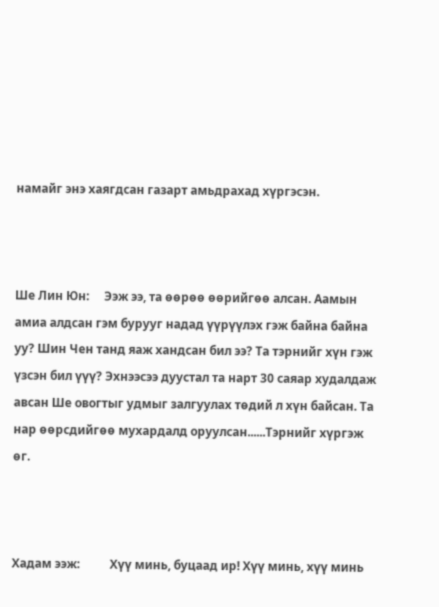намайг энэ хаягдсан газарт амьдрахад хүргэсэн.



Ше Лин Юн:     Ээж ээ, та өөрөө өөрийгөө алсан. Аамын амиа алдсан гэм бурууг надад үүрүүлэх гэж байна байна уу? Шин Чен танд яаж хандсан бил ээ? Та тэрнийг хүн гэж үзсэн бил үүү? Эхнээсээ дуустал та нарт 30 саяар худалдаж авсан Ше овогтыг удмыг залгуулах төдий л хүн байсан. Та нар өөрсдийгөө мухардалд оруулсан......Тэрнийг хүргэж өг.



Хадам ээж:          Хүү минь, буцаад ир! Хүү минь, хүү минь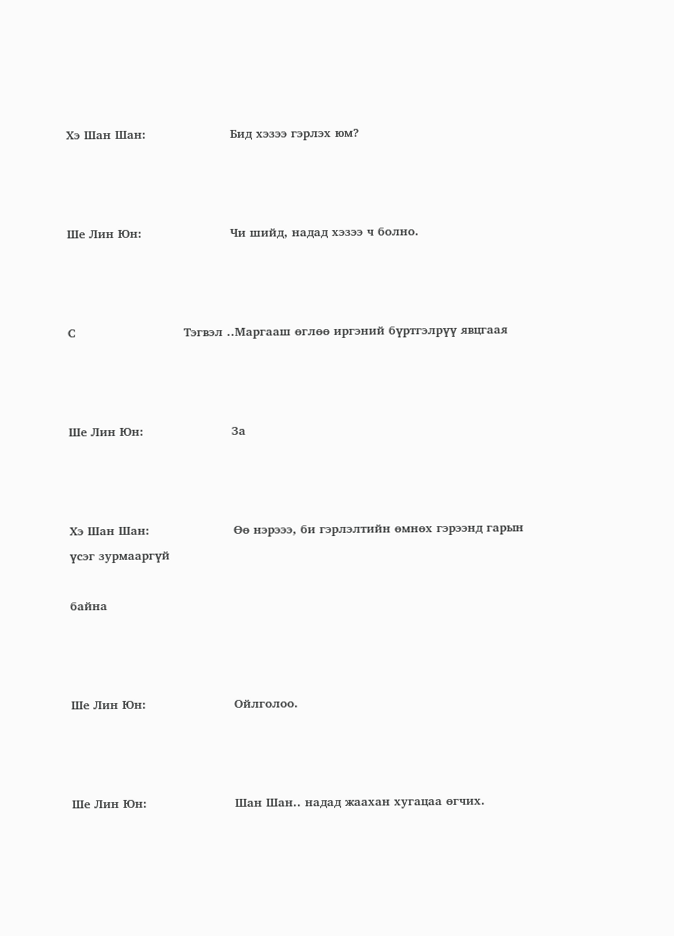Хэ Шан Шан:                     Бид хэзээ гэрлэх юм?



Ше Лин Юн:                      Чи шийд, надад хэзээ ч болно.



С                           Тэгвэл ..Маргааш өглөө иргэний бүртгэлрүү явцгаая



Ше Лин Юн:                      За



Хэ Шан Шан:                     Өө нэрэээ, би гэрлэлтийн өмнөх гэрээнд гарын үсэг зурмааргүй

байна



Ше Лин Юн:                      Ойлголоо.



Ше Лин Юн:                      Шан Шан.. надад жаахан хугацаа өгчих.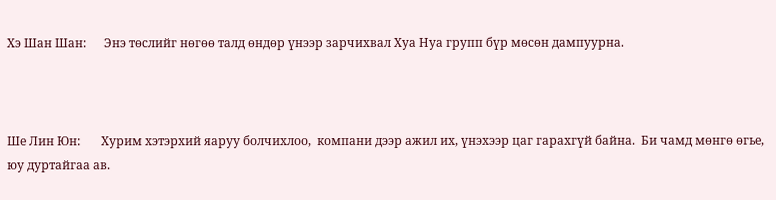Хэ Шан Шан:      Энэ төслийг нөгөө талд өндөр үнээр зарчихвал Хуа Нуа групп бүр мөсөн дампуурна.



Ше Лин Юн:       Хурим хэтэрхий яаруу болчихлоо,  компани дээр ажил их, үнэхээр цаг гарахгүй байна.  Би чамд мөнгө өгье, юу дуртайгаа ав.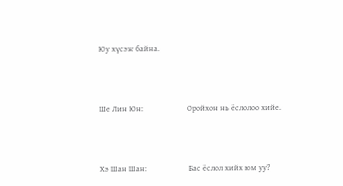Юу хүсэж байна.



Ше Лин Юн:                      Оройхон нь ёслолоо хийе.



Хэ Шан Шан:                     Бас ёслол хийх юм уу?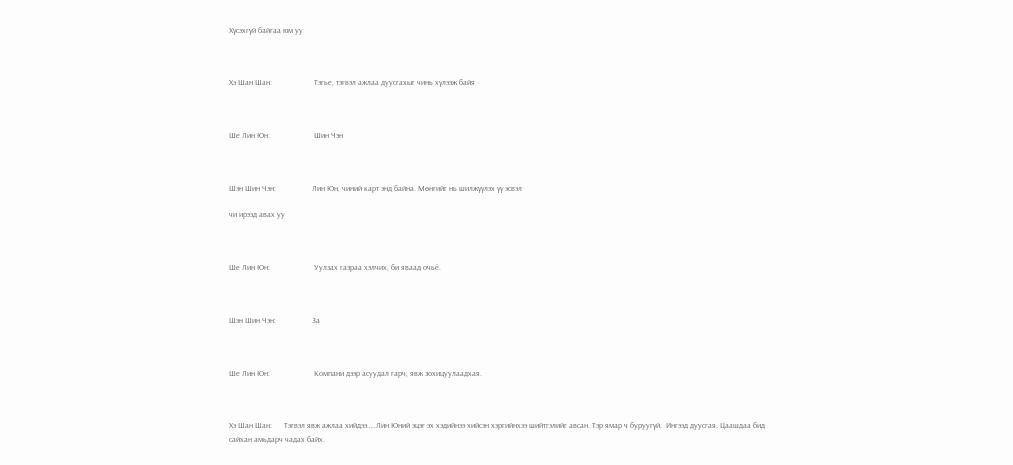Хүсэхгүй байгаа юм уу



Хэ Шан Шан:                     Тэгье, тэгвэл ажлаа дуусгахыг чинь хүлээж байя



Ше Лин Юн:                      Шин Чэн



Шэн Шин Чэн:                  Лин Юн, чиний карт энд байна. Мөнгийг нь шилжүүлэх үү эсвэл

чи ирээд авах уу



Ше Лин Юн:                      Уулзах газраа хэлчих, би яваад очьё.



Шэн Шин Чэн:                  За



Ше Лин Юн:                      Компани дээр асуудал гарч, явж зохицуулаадхая.



Хэ Шан Шан:      Тэгвэл явж ажлаа хийдээ…..Лин Юний эцэг эх хэдийнээ хийсэн хэргийнхээ шийтгэлийг авсан. Тэр ямар ч буруугүй.  Ингээд дуусгая. Цаашдаа бид сайхан амьдарч чадах байх.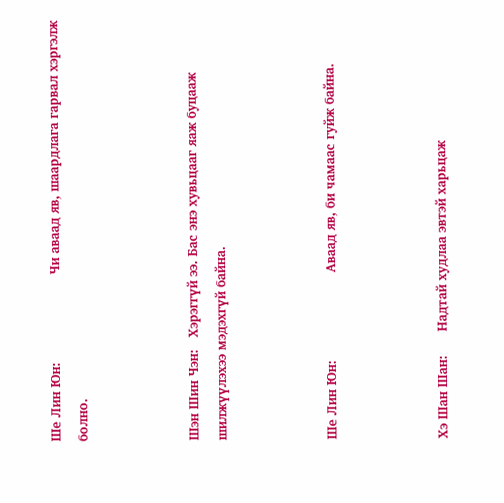Ше Лин Юн:                      Чи аваад яв, шаардлага гарвал хэргэлж болно.



Шэн Шин Чэн:   Хэрэггүй ээ. Бас энэ хувьцааг яаж буцааж шилжүүлэхээ мэдэхгүй байна.



Ше Лин Юн:                      Аваад яв, би чамаас гуйж байна.



Хэ Шан Шан:      Надтай худлаа эвтэй харьцаж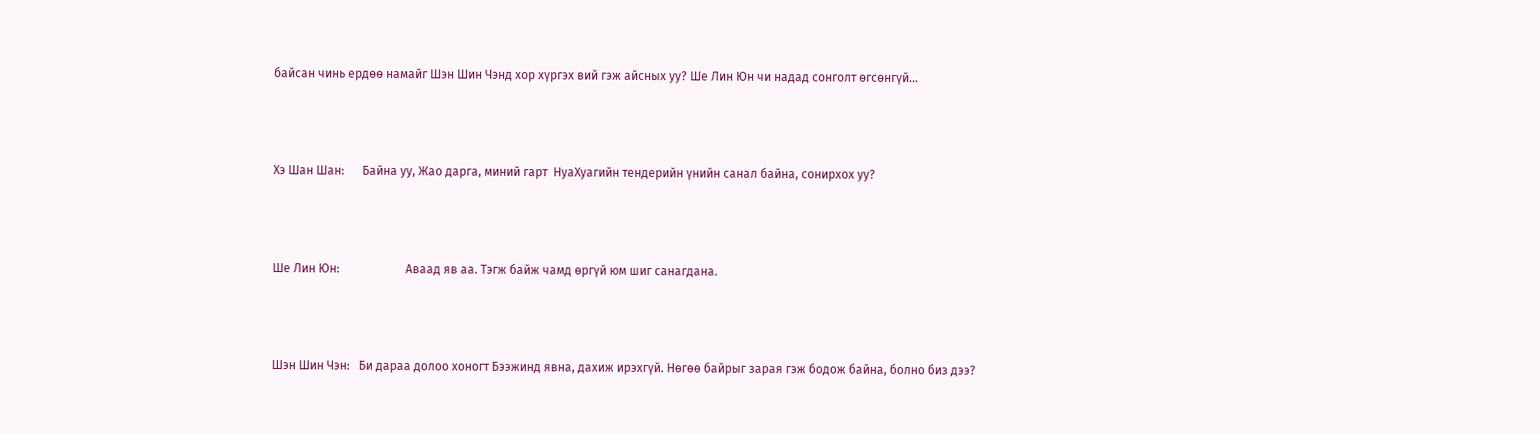байсан чинь ердөө намайг Шэн Шин Чэнд хор хүргэх вий гэж айсных уу? Ше Лин Юн чи надад сонголт өгсөнгүй…



Хэ Шан Шан:      Байна уу, Жао дарга, миний гарт  НуаХуагийн тендерийн үнийн санал байна, сонирхох уу?



Ше Лин Юн:                      Аваад яв аа. Тэгж байж чамд өргүй юм шиг санагдана.



Шэн Шин Чэн:   Би дараа долоо хоногт Бээжинд явна, дахиж ирэхгүй. Нөгөө байрыг зарая гэж бодож байна, болно биз дээ?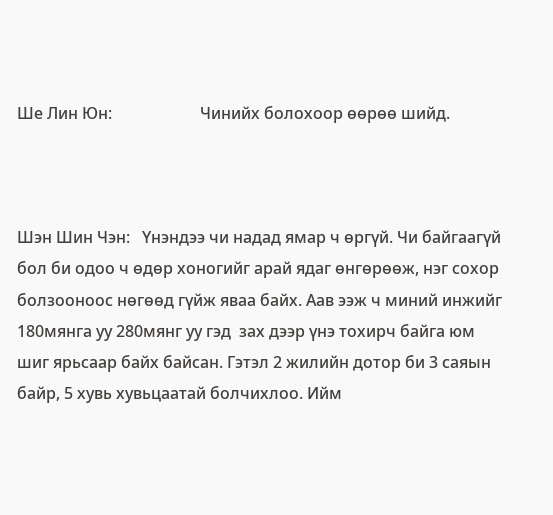Ше Лин Юн:                      Чинийх болохоор өөрөө шийд.



Шэн Шин Чэн:   Үнэндээ чи надад ямар ч өргүй. Чи байгаагүй бол би одоо ч өдөр хоногийг арай ядаг өнгөрөөж, нэг сохор болзооноос нөгөөд гүйж яваа байх. Аав ээж ч миний инжийг 180мянга уу 280мянг уу гэд  зах дээр үнэ тохирч байга юм шиг ярьсаар байх байсан. Гэтэл 2 жилийн дотор би 3 саяын байр, 5 хувь хувьцаатай болчихлоо. Ийм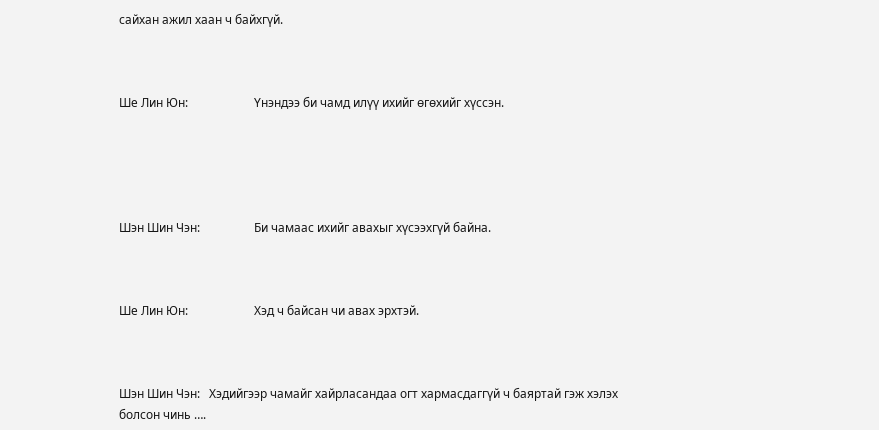сайхан ажил хаан ч байхгүй.



Ше Лин Юн:                      Үнэндээ би чамд илүү ихийг өгөхийг хүссэн.





Шэн Шин Чэн:                  Би чамаас ихийг авахыг хүсээхгүй байна.



Ше Лин Юн:                      Хэд ч байсан чи авах эрхтэй.



Шэн Шин Чэн:   Хэдийгээр чамайг хайрласандаа огт хармасдаггүй ч баяртай гэж хэлэх болсон чинь ….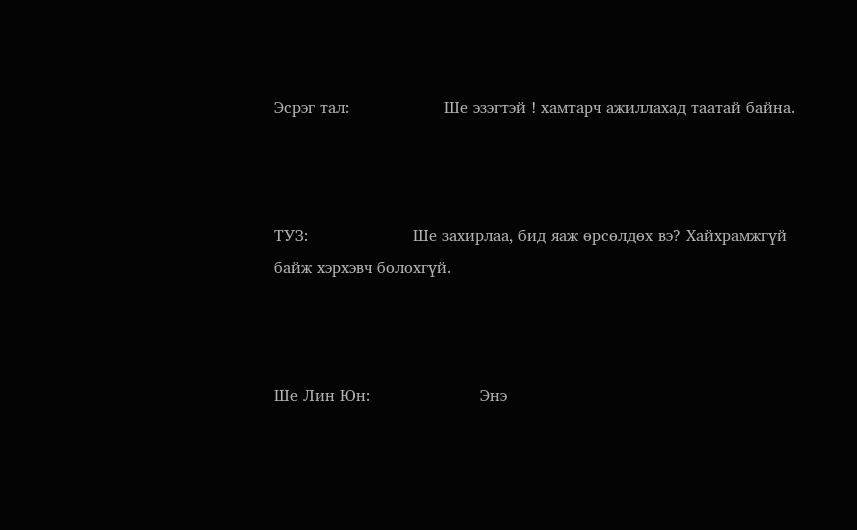Эсрэг тал:                   Ше эзэгтэй ! хамтарч ажиллахад таатай байна.



ТУЗ:                     Ше захирлаа, бид яаж өрсөлдөх вэ? Хайхрамжгүй байж хэрхэвч болохгүй.



Ше Лин Юн:                      Энэ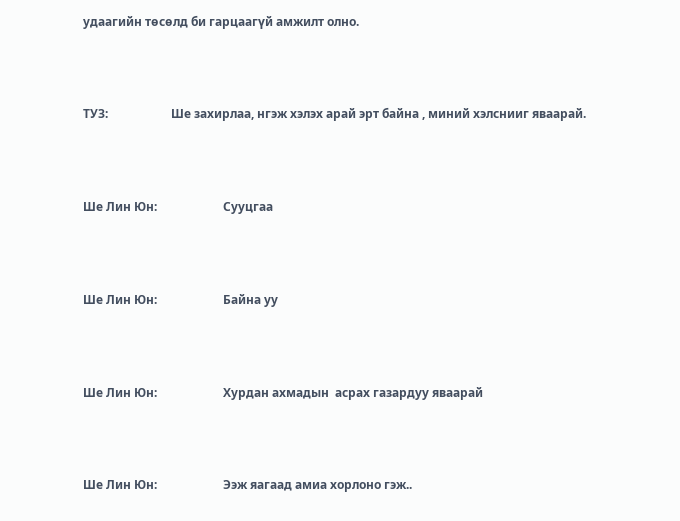удаагийн төсөлд би гарцаагүй амжилт олно.



ТУЗ:                     Ше захирлаа, нгэж хэлэх арай эрт байна , миний хэлснииг яваарай.



Ше Лин Юн:                      Сууцгаа



Ше Лин Юн:                      Байна уу



Ше Лин Юн:                      Хурдан ахмадын  асрах газардуу яваарай



Ше Лин Юн:                      Ээж яагаад амиа хорлоно гэж..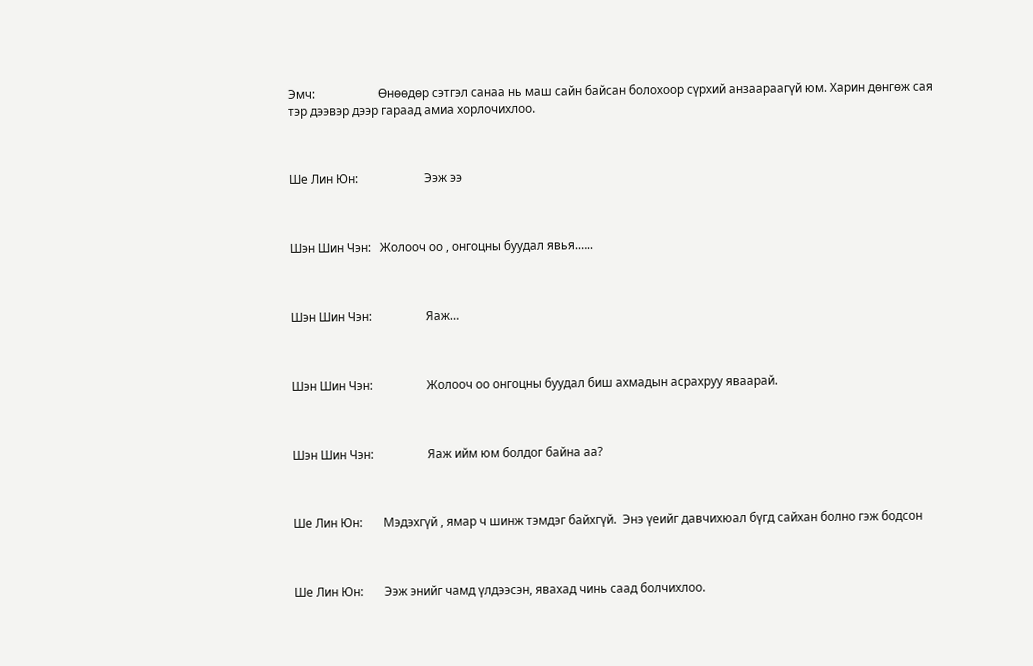Эмч:                     Өнөөдөр сэтгэл санаа нь маш сайн байсан болохоор сүрхий анзаараагүй юм. Харин дөнгөж сая тэр дээвэр дээр гараад амиа хорлочихлоо.



Ше Лин Юн:                      Ээж ээ



Шэн Шин Чэн:   Жолооч оо , онгоцны буудал явья.…..



Шэн Шин Чэн:                  Яаж…



Шэн Шин Чэн:                  Жолооч оо онгоцны буудал биш ахмадын асрахруу яваарай.



Шэн Шин Чэн:                  Яаж ийм юм болдог байна аа?



Ше Лин Юн:       Мэдэхгүй , ямар ч шинж тэмдэг байхгүй.  Энэ үеийг давчихюал бүгд сайхан болно гэж бодсон



Ше Лин Юн:       Ээж энийг чамд үлдээсэн, явахад чинь саад болчихлоо.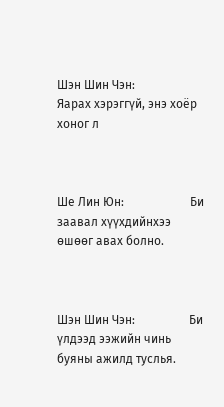Шэн Шин Чэн:                  Яарах хэрэггүй, энэ хоёр хоног л



Ше Лин Юн:                      Би заавал хүүхдийнхээ өшөөг авах болно.



Шэн Шин Чэн:                  Би үлдээд ээжийн чинь буяны ажилд туслья.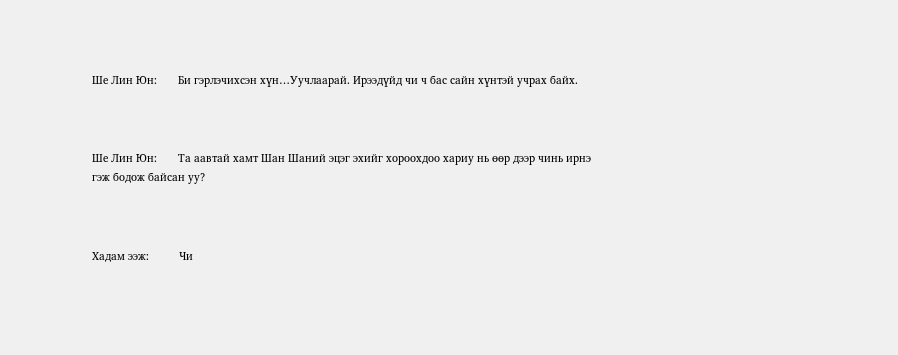Ше Лин Юн:       Би гэрлэчихсэн хүн…Уучлаарай. Ирээдүйд чи ч бас сайн хүнтэй учрах байх.



Ше Лин Юн:       Та аавтай хамт Шан Шаний эцэг эхийг хороохдоо хариу нь өөр дээр чинь ирнэ гэж бодож байсан уу?



Хадам ээж:          Чи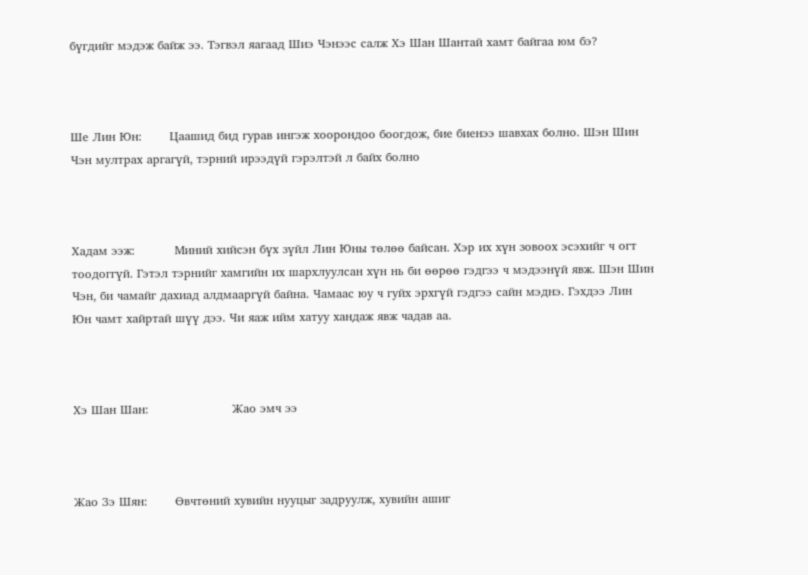бүгдийг мэдэж байж ээ. Тэгвэл яагаад Шиэ Чэнээс салж Хэ Шан Шантай хамт байгаа юм бэ?



Ше Лин Юн:       Цаашид бид гурав ингэж хоорондоо боогдож, бие биенээ шавхах болно. Шэн Шин Чэн мултрах аргагүй, тэрний ирээдүй гэрэлтэй л байх болно



Хадам ээж:          Миний хийсэн бүх зүйл Лин Юны төлөө байсан. Хэр их хүн зовоох эсэхийг ч огт тоодоггүй. Гэтэл тэрнийг хамгийн их шархлуулсан хүн нь би өөрөө гэдгээ ч мэдээнүй явж. Шэн Шин Чэн, би чамайг дахиад алдмааргүй байна. Чамаас юу ч гуйх эрхгүй гэдгээ сайн мэднэ. Гэхдээ Лин Юн чамт хайртай шүү дээ. Чи яаж ийм хатуу хандаж явж чадав аа.



Хэ Шан Шан:                     Жао эмч ээ



Жао Зэ Шян:       Өвчтөний хувийн нууцыг задруулж, хувийн ашиг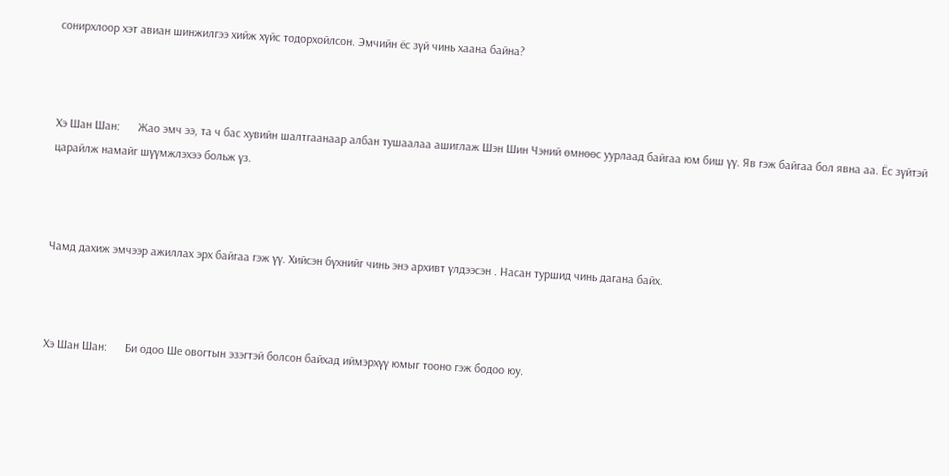сонирхлоор хэт авиан шинжилгээ хийж хүйс тодорхойлсон. Эмчийн ёс зүй чинь хаана байна?



Хэ Шан Шан:      Жао эмч ээ, та ч бас хувийн шалтгаанаар албан тушаалаа ашиглаж Шэн Шин Чэний өмнөөс уурлаад байгаа юм биш үү. Яв гэж байгаа бол явна аа. Ёс зүйтэй царайлж намайг шүүмжлэхээ больж үз.



Чамд дахиж эмчээр ажиллах эрх байгаа гэж үү. Хийсэн бүхнийг чинь энэ архивт үлдээсэн . Насан туршид чинь дагана байх.



Хэ Шан Шан:      Би одоо Ше овогтын эзэгтэй болсон байхад иймэрхүү юмыг тооно гэж бодоо юу.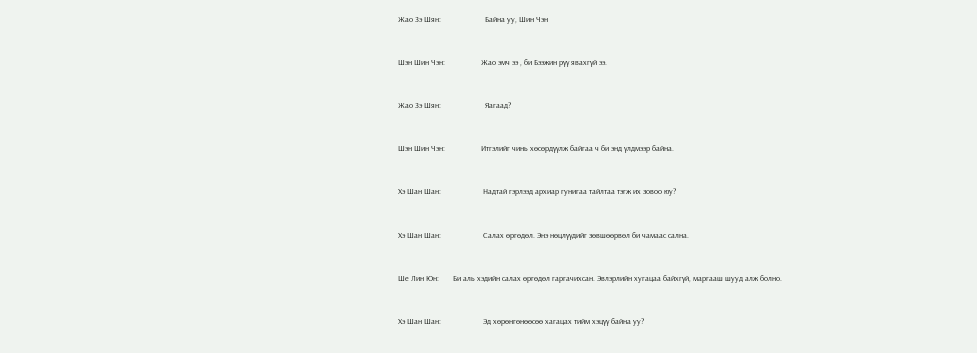Жао Зэ Шян:                      Байна уу, Шин Чэн



Шэн Шин Чэн:                  Жао эмч ээ , би Бээжин рүү явахгүй ээ.



Жао Зэ Шян:                      Яагаад?



Шэн Шин Чэн:                  Итгэлийг чинь хөсөрдүүлж байгаа ч би энд үлдмээр байна.



Хэ Шан Шан:                     Надтай гэрлээд архиар гунигаа тайлтаа тэгж их зовоо юу?



Хэ Шан Шан:                     Салах өргөдөл. Энэ нөцлүүдийг зөвшөөрвөл би чамаас сална.



Ше Лин Юн:       Би аль хэдийн салах өргөдөл гаргачихсан. Эвлэрлийн хугацаа байхгүй, маргааш шууд алж болно.



Хэ Шан Шан:                     Эд хөрөнгөнөөсөө хагацах тийм хэцүү байна уу?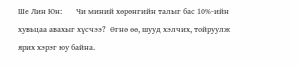Ше Лин Юн:       Чи миний хөрөнгийн талыг бас 10%-ийн хувьцаа авахыг хүсчээ?  Өгнө өө, шууд хэлчих, тойруулж ярих хэрэг юу байна.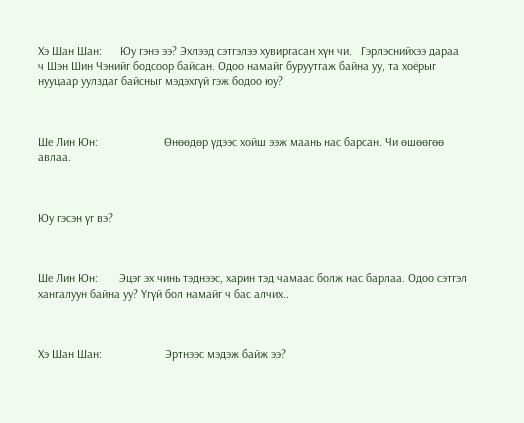Хэ Шан Шан:      Юу гэнэ ээ? Эхлээд сэтгэлээ хувиргасан хүн чи.   Гэрлэснийхээ дараа ч Шэн Шин Чэнийг бодсоор байсан. Одоо намайг буруутгаж байна уу, та хоёрыг нууцаар уулздаг байсныг мэдэхгүй гэж бодоо юу?



Ше Лин Юн:                      Өнөөдөр үдээс хойш ээж маань нас барсан. Чи өшөөгөө авлаа.



Юу гэсэн үг вэ?



Ше Лин Юн:       Эцэг эх чинь тэднээс, харин тэд чамаас болж нас барлаа. Одоо сэтгэл хангалуун байна уу? Үгүй бол намайг ч бас алчих..



Хэ Шан Шан:                     Эртнээс мэдэж байж ээ?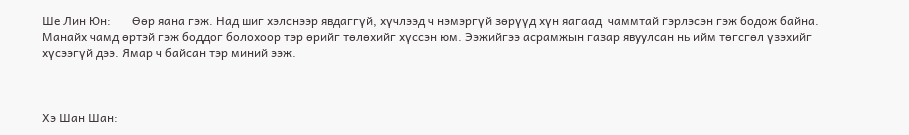Ше Лин Юн:       Өөр яана гэж. Над шиг хэлснээр явдаггүй, хүчлээд ч нэмэргүй зөрүүд хүн яагаад  чаммтай гэрлэсэн гэж бодож байна. Манайх чамд өртэй гэж боддог болохоор тэр өрийг төлөхийг хүссэн юм. Ээжийгээ асрамжын газар явуулсан нь ийм төгсгөл үзэхийг хүсээгүй дээ. Ямар ч байсан тэр миний ээж.



Хэ Шан Шан: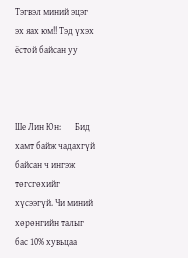Тэгвэл миний эцэг эх яах юм!! Тэд үхэх ёстой байсан уу



Ше Лин Юн:       Бид хамт байж чадахгүй байсан ч ингэж төгсгөхийг хүсээгүй. Чи миний хөрөнгийн талыг бас 10% хувьцаа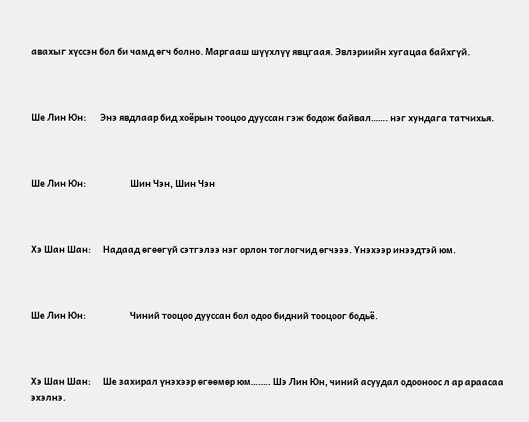авахыг хүссэн бол би чамд өгч болно. Маргааш шүүхлүү явцгаая. Эвлэриийн хугацаа байхгүй.



Ше Лин Юн:       Энэ явдлаар бид хоёрын тооцоо дууссан гэж бодож байвал……. нэг хундага татчихья.



Ше Лин Юн:                      Шин Чэн, Шин Чэн



Хэ Шан Шан:      Надаад өгөөгүй сэтгэлээ нэг орлон тоглогчид өгчэээ. Үнэхээр инээдтэй юм.



Ше Лин Юн:                      Чиний тооцоо дууссан бол одоо бидний тооцоог бодьё.



Хэ Шан Шан:      Ше захирал үнэхээр өгөөмөр юм….…. Шэ Лин Юн, чиний асуудал одооноос л ар араасаа эхэлнэ.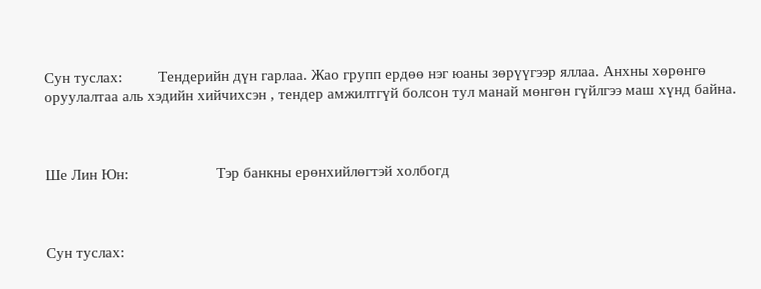Сун туслах:         Тендерийн дүн гарлаа. Жао групп ердөө нэг юаны зөрүүгээр яллаа. Анхны хөрөнгө оруулалтаа аль хэдийн хийчихсэн , тендер амжилтгүй болсон тул манай мөнгөн гүйлгээ маш хүнд байна.



Ше Лин Юн:                      Тэр банкны ерөнхийлөгтэй холбогд



Сун туслах: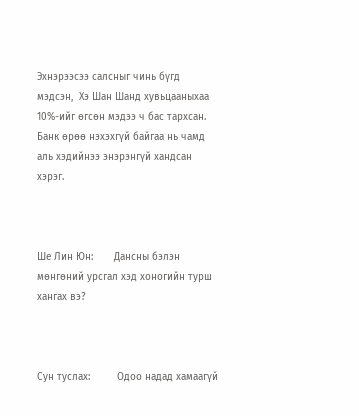Эхнэрээсээ салсныг чинь бүгд мэдсэн,  Хэ Шан Шанд хувьцааныхаа 10%-ийг өгсөн мэдээ ч бас тархсан. Банк өрөө нэхэхгүй байгаа нь чамд аль хэдийнээ энэрэнгүй хандсан хэрэг.



Ше Лин Юн:       Дансны бэлэн мөнгөний урсгал хэд хоногийн турш хангах вэ?



Сун туслах:         Одоо надад хамаагүй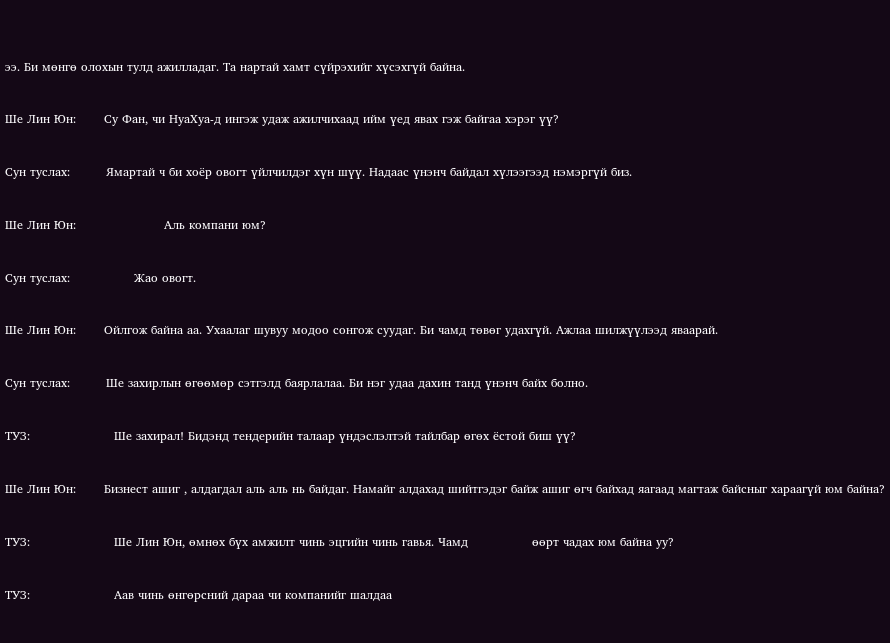ээ. Би мөнгө олохын тулд ажилладаг. Та нартай хамт сүйрэхийг хүсэхгүй байна.



Ше Лин Юн:       Су Фан, чи НуаХуа-д ингэж удаж ажилчихаад ийм үед явах гэж байгаа хэрэг үү?



Сун туслах:         Ямартай ч би хоёр овогт үйлчилдэг хүн шүү. Надаас үнэнч байдал хүлээгээд нэмэргүй биз.



Ше Лин Юн:                      Аль компани юм?



Сун туслах:                Жао овогт.



Ше Лин Юн:       Ойлгож байна аа. Ухаалаг шувуу модоо сонгож суудаг. Би чамд төвөг удахгүй. Ажлаа шилжүүлээд яваарай.



Сун туслах:         Ше захирлын өгөөмөр сэтгэлд баярлалаа. Би нэг удаа дахин танд үнэнч байх болно.



ТУЗ:                     Ше захирал! Бидэнд тендерийн талаар үндэслэлтэй тайлбар өгөх ёстой биш үү?



Ше Лин Юн:       Бизнест ашиг , алдагдал аль аль нь байдаг. Намайг алдахад шийтгэдэг байж ашиг өгч байхад яагаад магтаж байсныг хараагүй юм байна?



ТУЗ:                     Ше Лин Юн, өмнөх бүх амжилт чинь эцгийн чинь гавья. Чамд                өөрт чадах юм байна уу?



ТУЗ:                     Аав чинь өнгөрсний дараа чи компанийг шалдаа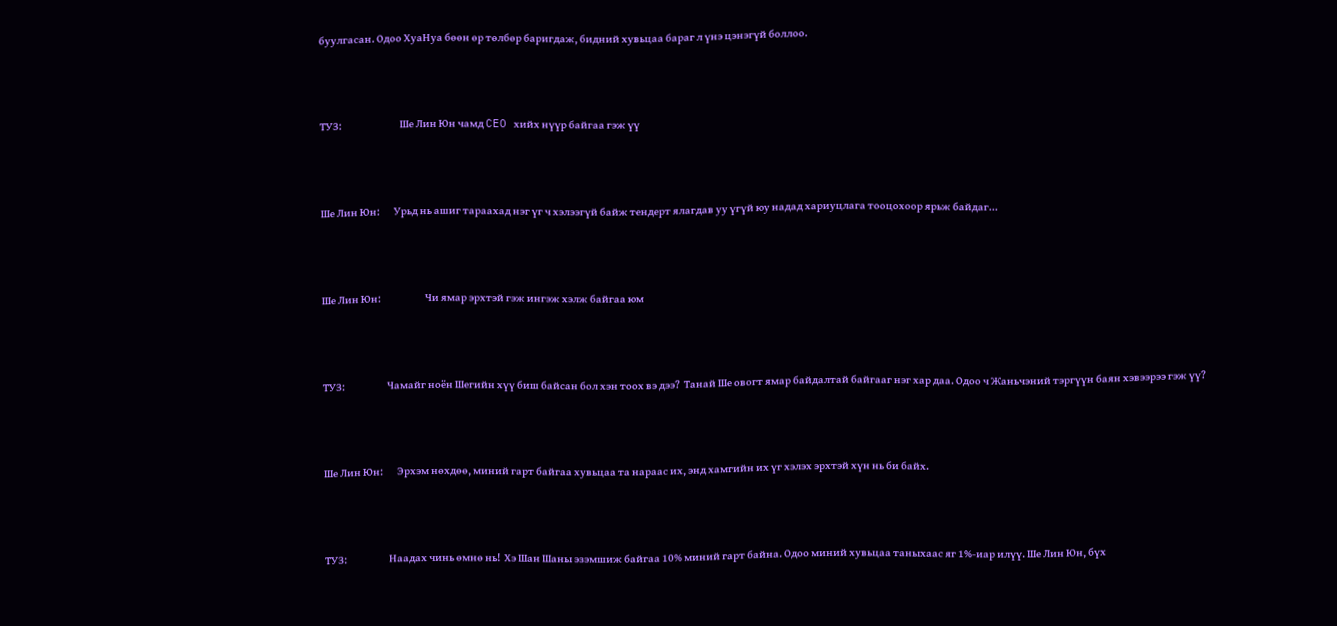буулгасан. Одоо ХуаНуа бөөн өр төлбөр баригдаж, бидний хувьцаа бараг л үнэ цэнэгүй боллоо.



ТУЗ:                             Ше Лин Юн чамд CEO хийх нүүр байгаа гэж үү



Ше Лин Юн:       Урьд нь ашиг тараахад нэг үг ч хэлээгүй байж тендерт ялагдав уу үгүй юу надад хариуцлага тооцохоор ярьж байдаг…



Ше Лин Юн:                      Чи ямар эрхтэй гэж ингэж хэлж байгаа юм



ТУЗ:                     Чамайг ноён Шегийн хүү биш байсан бол хэн тоох вэ дээ?  Танай Ше овогт ямар байдалтай байгааг нэг хар даа. Одоо ч Жаньчэний тэргүүн баян хэвээрээ гэж үү?



Ше Лин Юн:       Эрхэм нөхдөө, миний гарт байгаа хувьцаа та нараас их, энд хамгийн их үг хэлэх эрхтэй хүн нь би байх.



ТУЗ:                     Наадах чинь өмнө нь!  Хэ Шан Шаны эзэмшиж байгаа 10% миний гарт байна. Одоо миний хувьцаа таныхаас яг 1%-иар илүү. Ше Лин Юн, бүх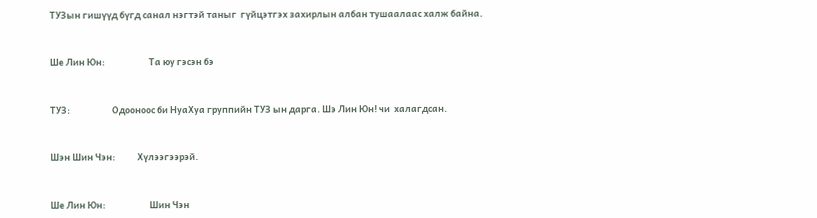ТУЗын гишүүд бүгд санал нэгтэй таныг  гүйцэтгэх захирлын албан тушаалаас халж байна.



Ше Лин Юн:                      Та юу гэсэн бэ



ТУЗ:                     Одооноос би НуаХуа группийн ТУЗ ын дарга. Шэ Лин Юн! чи  халагдсан.



Шэн Шин Чэн:           Хүлээгээрэй.



Ше Лин Юн:                      Шин Чэн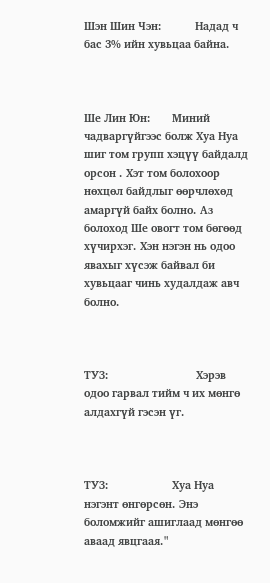Шэн Шин Чэн:           Надад ч бас 3% ийн хувьцаа байна.



Ше Лин Юн:       Миний чадваргүйгээс болж Хуа Нуа шиг том групп хэцүү байдалд орсон . Хэт том болохоор нөхцөл байдлыг өөрчлөхөд амаргүй байх болно. Аз болоход Ше овогт том бөгөөд хүчирхэг. Хэн нэгэн нь одоо явахыг хүсэж байвал би хувьцааг чинь худалдаж авч болно.



ТУЗ:                             Хэрэв одоо гарвал тийм ч их мөнгө алдахгүй гэсэн үг.



ТУЗ:                     Хуа Нуа нэгэнт өнгөрсөн. Энэ боломжийг ашиглаад мөнгөө аваад явцгаая."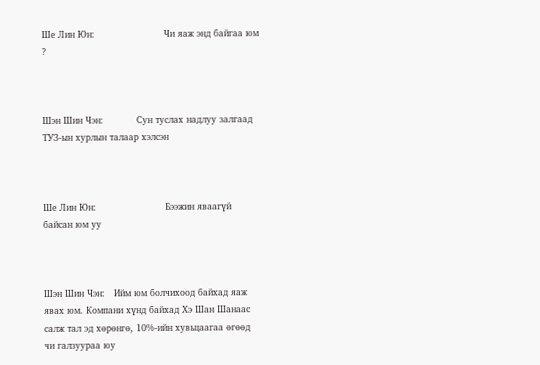Ше Лин Юн:                       Чи яаж энд байгаа юм ?



Шэн Шин Чэн:           Сун туслах надлуу залгаад ТУЗ-ын хурлын талаар хэлсэн



Ше Лин Юн:                       Бээжин яваагүй байсан юм уу



Шэн Шин Чэн:   Ийм юм болчихоод байхад яаж явах юм. Компани хүнд байхад Хэ Шан Шанаас салж тал эд хөрөнгө, 10%-ийн хувьцаагаа өгөөд чи галзуураа юу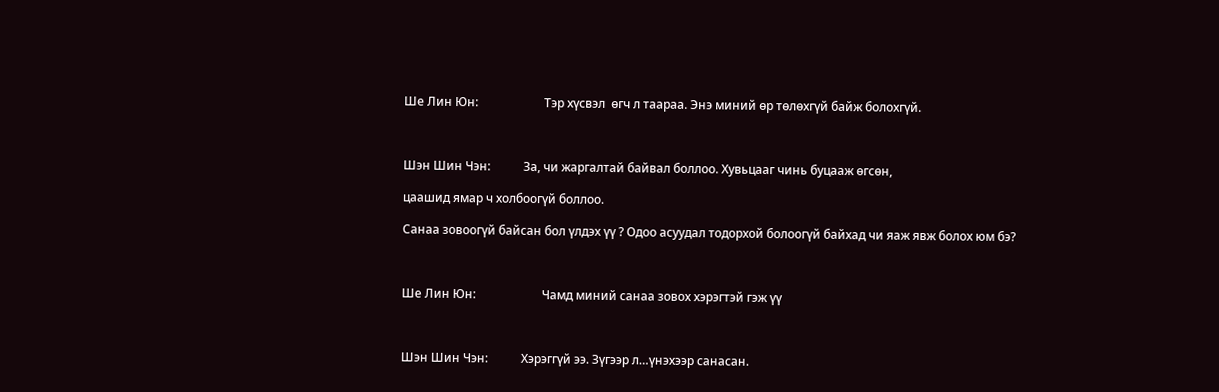Ше Лин Юн:                      Тэр хүсвэл  өгч л таараа. Энэ миний өр төлөхгүй байж болохгүй.



Шэн Шин Чэн:           За, чи жаргалтай байвал боллоо. Хувьцааг чинь буцааж өгсөн,

цаашид ямар ч холбоогүй боллоо.

Санаа зовоогүй байсан бол үлдэх үү ? Одоо асуудал тодорхой болоогүй байхад чи яаж явж болох юм бэ?



Ше Лин Юн:                      Чамд миний санаа зовох хэрэгтэй гэж үү



Шэн Шин Чэн:           Хэрэггүй ээ. Зүгээр л…үнэхээр санасан.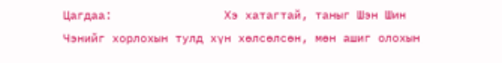Цагдаа:                Хэ хатагтай, таныг Шэн Шин Чэнийг хорлохын тулд хүн хөлсөлсөн, мөн ашиг олохын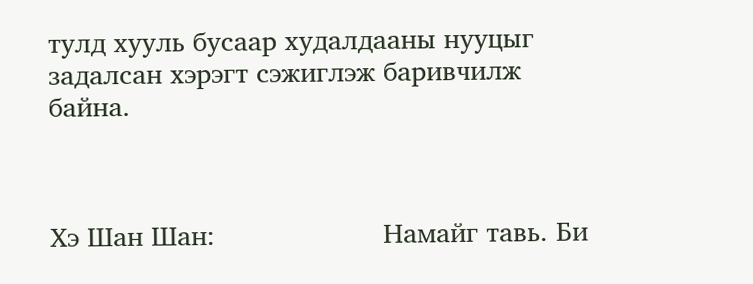тулд хууль бусаар худалдааны нууцыг задалсан хэрэгт сэжиглэж баривчилж байна.



Хэ Шан Шан:                     Намайг тавь. Би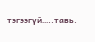тэгээгүй…..тавь.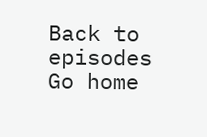Back to episodes Go home